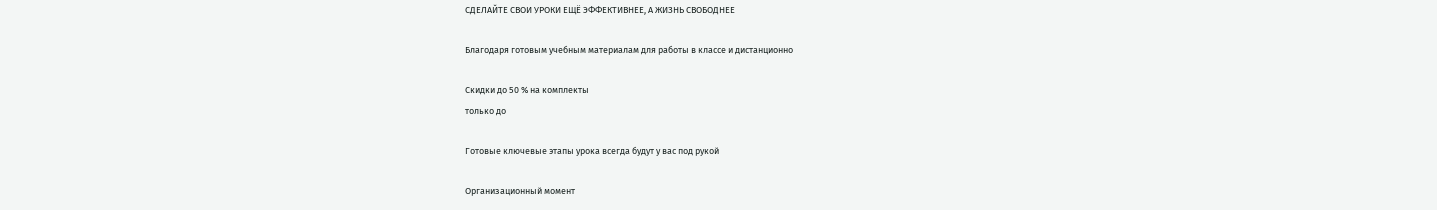СДЕЛАЙТЕ СВОИ УРОКИ ЕЩЁ ЭФФЕКТИВНЕЕ, А ЖИЗНЬ СВОБОДНЕЕ

Благодаря готовым учебным материалам для работы в классе и дистанционно

Скидки до 50 % на комплекты
только до

Готовые ключевые этапы урока всегда будут у вас под рукой

Организационный момент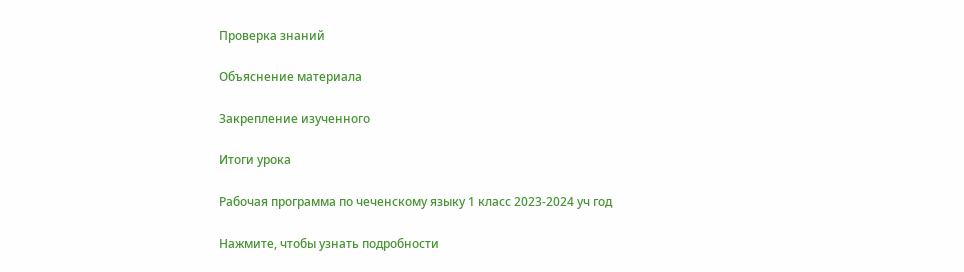Проверка знаний

Объяснение материала

Закрепление изученного

Итоги урока

Рабочая программа по чеченскому языку 1 класс 2023-2024 уч год

Нажмите, чтобы узнать подробности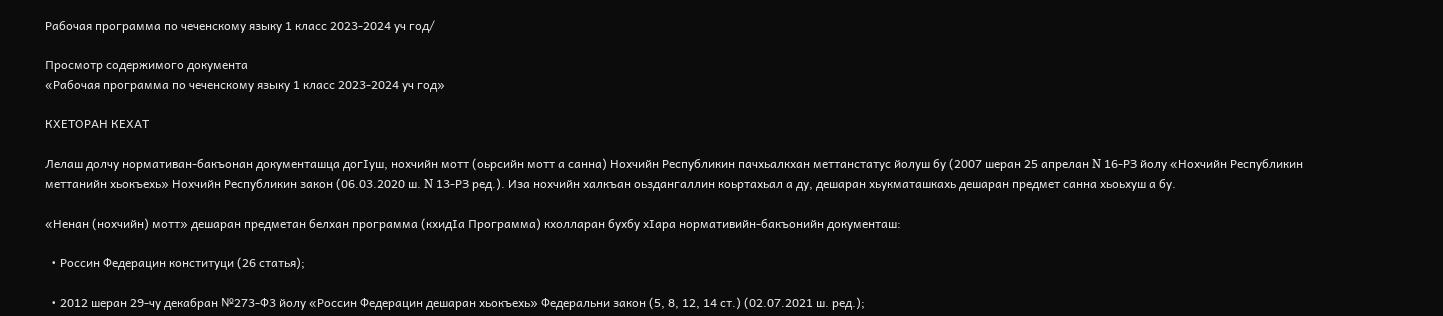Рабочая программа по чеченскому языку 1 класс 2023-2024 уч год/

Просмотр содержимого документа
«Рабочая программа по чеченскому языку 1 класс 2023-2024 уч год»

КХЕТОРАН КЕХАТ

Лелаш долчу нормативан-бакъонан документашца догӀуш, нохчийн мотт (оьрсийн мотт а санна) Нохчийн Республикин пачхьалкхан меттанстатус йолуш бу (2007 шеран 25 апрелан N 16-РЗ йолу «Нохчийн Республикин меттанийн хьокъехь» Нохчийн Республикин закон (06.03.2020 ш. N 13-РЗ ред.). Иза нохчийн халкъан оьздангаллин коьртахьал а ду, дешаран хьукматашкахь дешаран предмет санна хьоьхуш а бу.

«Ненан (нохчийн) мотт» дешаран предметан белхан программа (кхидӀа Программа) кхолларан бухбу хӀара нормативийн-бакъонийн документаш:

  • Россин Федерацин конституци (26 статья);

  • 2012 шеран 29-чу декабран №273-Ф3 йолу «Россин Федерацин дешаран хьокъехь» Федеральни закон (5, 8, 12, 14 ст.) (02.07.2021 ш. ред.);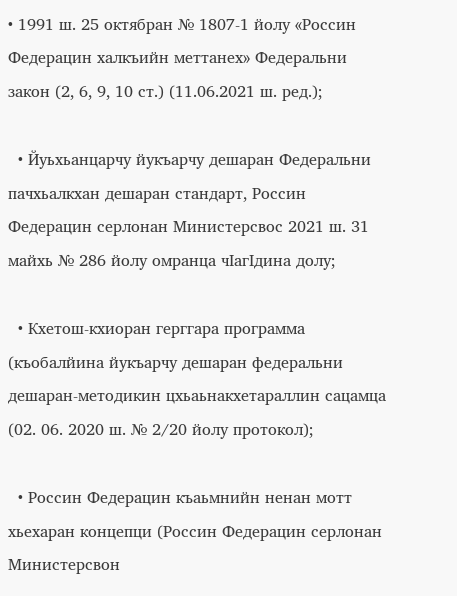• 1991 ш. 25 октябран № 1807-1 йолу «Россин Федерацин халкъийн меттанех» Федеральни закон (2, 6, 9, 10 ст.) (11.06.2021 ш. ред.);

  • Йуьхьанцарчу йукъарчу дешаран Федеральни пачхьалкхан дешаран стандарт, Россин Федерацин серлонан Министерсвос 2021 ш. 31 майхь № 286 йолу омранца чӀагӀдина долу;

  • Кхетош-кхиоран герггара программа (къобалйина йукъарчу дешаран федеральни дешаран-методикин цхьаьнакхетараллин сацамца (02. 06. 2020 ш. № 2/20 йолу протокол);

  • Россин Федерацин къаьмнийн ненан мотт хьехаран концепци (Россин Федерацин серлонан Министерсвон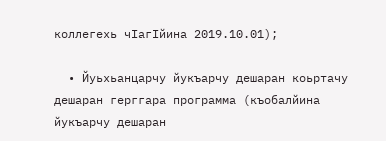коллегехь чӀагӀйина 2019.10.01);

  • Йуьхьанцарчу йукъарчу дешаран коьртачу дешаран герггара программа (къобалйина йукъарчу дешаран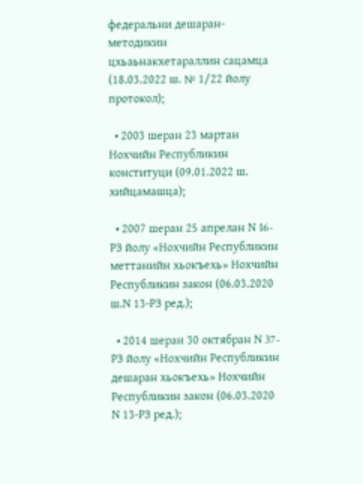федеральни дешаран-методикин цхьаьнакхетараллин сацамца (18.03.2022 ш. № 1/22 йолу протокол);

  • 2003 шеран 23 мартан Нохчийн Республикин конституци (09.01.2022 ш. хийцамашца);

  • 2007 шеран 25 апрелан N 16-РЗ йолу «Нохчийн Республикин меттанийн хьокъехь» Нохчийн Республикин закон (06.03.2020 ш.N 13-РЗ ред.);

  • 2014 шеран 30 октябран N 37-РЗ йолу «Нохчийн Республикин дешаран хьокъехь» Нохчийн Республикин закон (06.03.2020 N 13-РЗ ред.);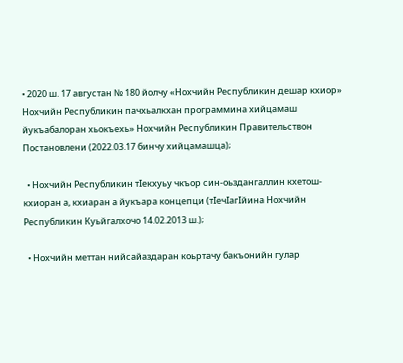• 2020 ш. 17 августан № 180 йолчу «Нохчийн Республикин дешар кхиор» Нохчийн Республикин пачхьалкхан программина хийцамаш йукъабалоран хьокъехь» Нохчийн Республикин Правительствон Постановлени (2022.03.17 бинчу хийцамашца);

  • Нохчийн Республикин тӀекхуьу чкъор син-оьздангаллин кхетош-кхиоран а, кхиаран а йукъара концепци (тӀечӀагӀйина Нохчийн Республикин Куьйгалхочо 14.02.2013 ш.);

  • Нохчийн меттан нийсайаздаран коьртачу бакъонийн гулар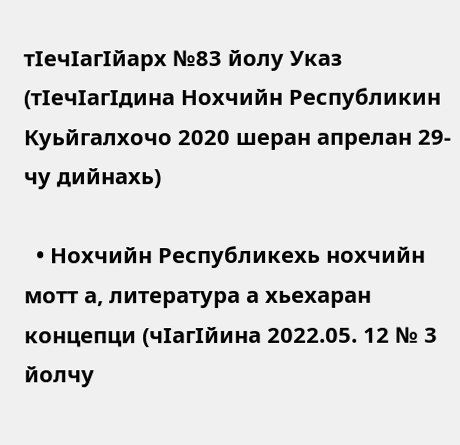тӀечӀагӀйарх №83 йолу Указ (тӀечӀагӀдина Нохчийн Республикин Куьйгалхочо 2020 шеран апрелан 29-чу дийнахь)

  • Нохчийн Республикехь нохчийн мотт а, литература а хьехаран концепци (чӀагӀйина 2022.05. 12 № 3 йолчу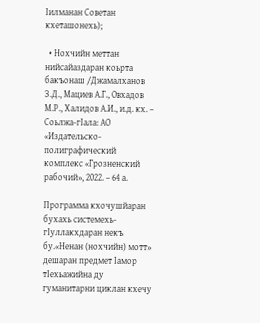Ӏилманан Советан кхеташонехь);

  • Нохчийн меттан нийсайаздаран коьрта бакъонаш /Джамалханов З.Д., Мациев А.Г., Овхадов М.Р., Халидов А.И., и.д. кх. – Соьлжа-гӀала: АО «Издательско-полиграфический комплекс «Грозненский рабочий», 2022. – 64 а.

Программа кхочушйаран бухахь системехь-гӀуллакхдаран некъ бу.«Ненан (нохчийн) мотт» дешаран предмет Ӏамор тӀехьажийна ду гуманитарни циклан кхечу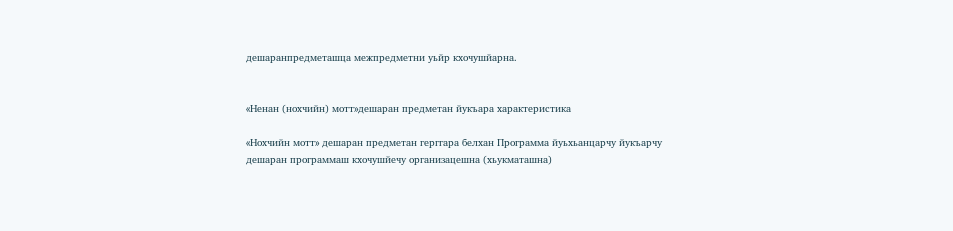дешаранпредметашца межпредметни уьйр кхочушйарна.


«Ненан (нохчийн) мотт»дешаран предметан йукъара характеристика

«Нохчийн мотт» дешаран предметан герггара белхан Программа йуьхьанцарчу йукъарчу дешаран программаш кхочушйечу организацешна (хьукматашна)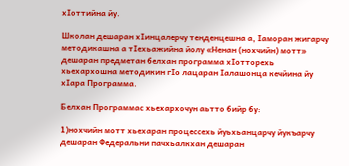хӀоттийна йу.

Школан дешаран хӀинцалерчу тенденцешна а, Ӏаморан жигарчу методикашна а тӀехьажийна йолу «Ненан (нохчийн) мотт» дешаран предметан белхан программа хӀотторехь хьехархошна методикин гӀо лацаран Ӏалашонца кечйина йу хӀара Программа.

Белхан Программас хьехархочун аьтто бийр бу:

1)нохчийн мотт хьехаран процессехь йуьхьанцарчу йукъарчу дешаран Федеральни пачхьалкхан дешаран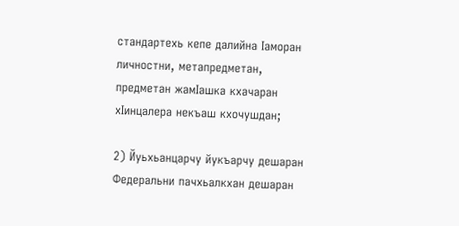стандартехь кепе далийна Ӏаморан личностни, метапредметан, предметан жамӀашка кхачаран хӀинцалера некъаш кхочушдан;

2) Йуьхьанцарчу йукъарчу дешаран Федеральни пачхьалкхан дешаран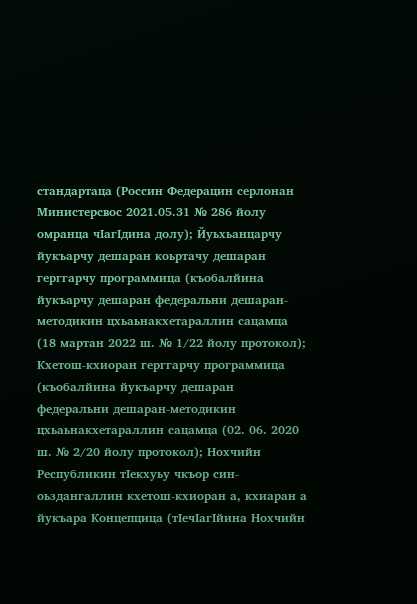стандартаца (Россин Федерацин серлонан Министерсвос 2021.05.31 № 286 йолу омранца чӀагӀдина долу); Йуьхьанцарчу йукъарчу дешаран коьртачу дешаран герггарчу программица (къобалйина йукъарчу дешаран федеральни дешаран-методикин цхьаьнакхетараллин сацамца (18 мартан 2022 ш. № 1/22 йолу протокол); Кхетош-кхиоран герггарчу программица (къобалйина йукъарчу дешаран федеральни дешаран-методикин цхьаьнакхетараллин сацамца (02. 06. 2020 ш. № 2/20 йолу протокол); Нохчийн Республикин тӀекхуьу чкъор син-оьздангаллин кхетош-кхиоран а, кхиаран а йукъара Концепцица (тӀечӀагӀйина Нохчийн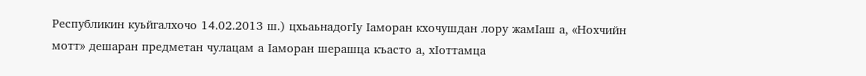Республикин куьйгалхочо 14.02.2013 ш.) цхьаьнадогӀу Ӏаморан кхочушдан лору жамӀаш а, «Нохчийн мотт» дешаран предметан чулацам а Ӏаморан шерашца къасто а, хӀоттамца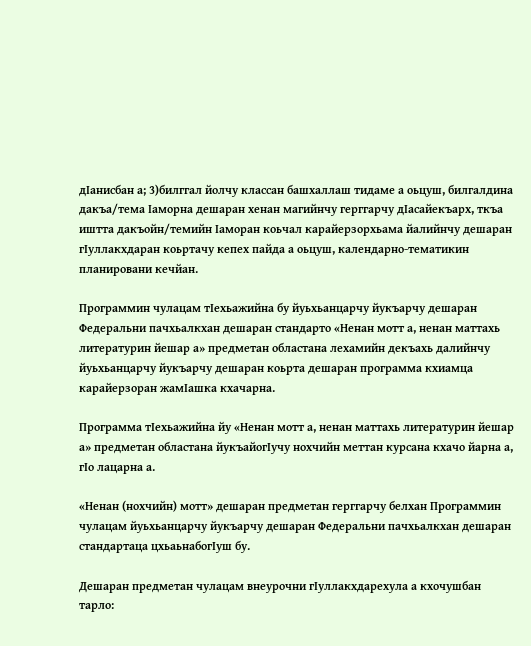дӀанисбан а; 3)билггал йолчу классан башхаллаш тидаме а оьцуш, билгалдина дакъа/тема Ӏаморна дешаран хенан магийнчу герггарчу дӀасайекъарх, ткъа иштта дакъойн/темийн Ӏаморан коьчал карайерзорхьама йалийнчу дешаран гӀуллакхдаран коьртачу кепех пайда а оьцуш, календарно-тематикин планировани кечйан.

Программин чулацам тӀехьажийна бу йуьхьанцарчу йукъарчу дешаран Федеральни пачхьалкхан дешаран стандарто «Ненан мотт а, ненан маттахь литературин йешар а» предметан областана лехамийн декъахь далийнчу йуьхьанцарчу йукъарчу дешаран коьрта дешаран программа кхиамца карайерзоран жамӀашка кхачарна.

Программа тӀехьажийна йу «Ненан мотт а, ненан маттахь литературин йешар а» предметан областана йукъайогӀучу нохчийн меттан курсана кхачо йарна а, гӀо лацарна а.

«Ненан (нохчийн) мотт» дешаран предметан герггарчу белхан Программин чулацам йуьхьанцарчу йукъарчу дешаран Федеральни пачхьалкхан дешаран стандартаца цхьаьнабогӀуш бу.

Дешаран предметан чулацам внеурочни гӀуллакхдарехула а кхочушбан тарло: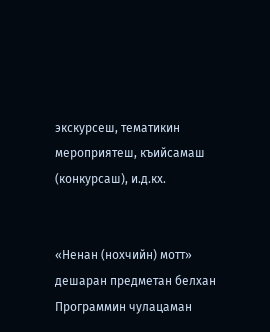экскурсеш, тематикин мероприятеш, къийсамаш (конкурсаш), и.д.кх.


«Ненан (нохчийн) мотт» дешаран предметан белхан Программин чулацаман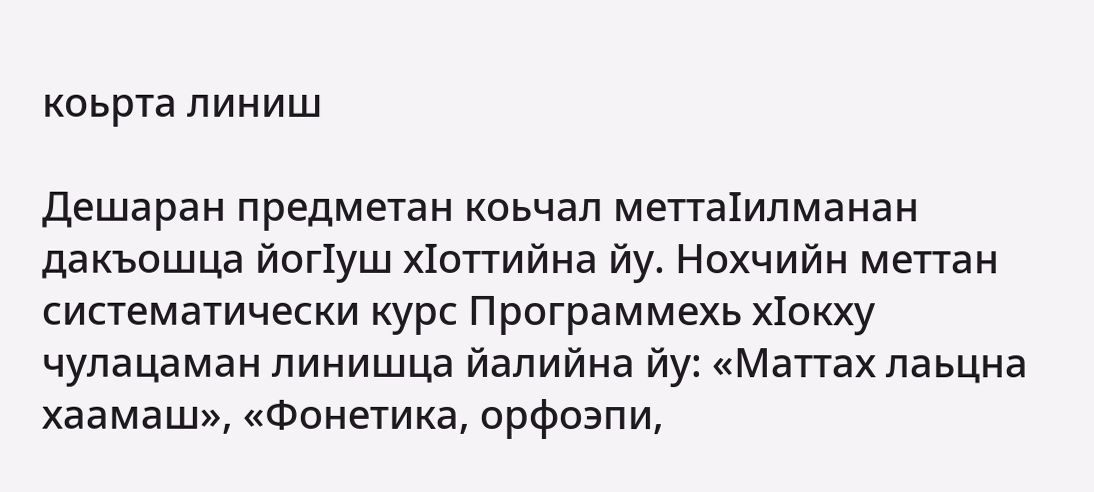коьрта линиш

Дешаран предметан коьчал меттаӀилманан дакъошца йогӀуш хӀоттийна йу. Нохчийн меттан систематически курс Программехь хӀокху чулацаман линишца йалийна йу: «Маттах лаьцна хаамаш», «Фонетика, орфоэпи,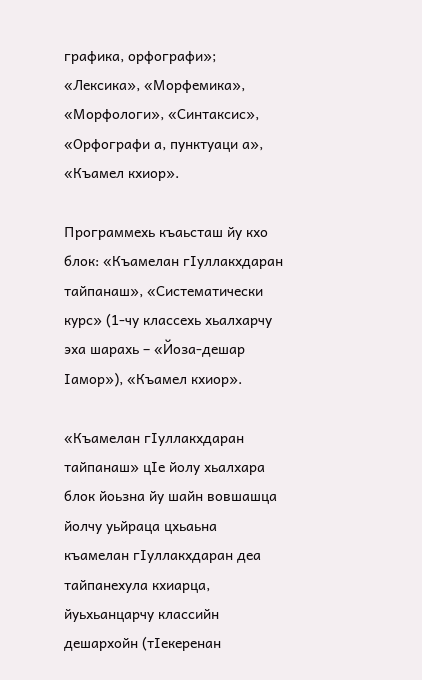графика, орфографи»; «Лексика», «Морфемика», «Морфологи», «Синтаксис», «Орфографи а, пунктуаци а», «Къамел кхиор».

Программехь къаьсташ йу кхо блок: «Къамелан гӀуллакхдаран тайпанаш», «Систематически курс» (1-чу классехь хьалхарчу эха шарахь – «Йоза-дешар Ӏамор»), «Къамел кхиор».

«Къамелан гӀуллакхдаран тайпанаш» цӀе йолу хьалхара блок йоьзна йу шайн вовшашца йолчу уьйраца цхьаьна къамелан гӀуллакхдаран деа тайпанехула кхиарца, йуьхьанцарчу классийн дешархойн (тӀекеренан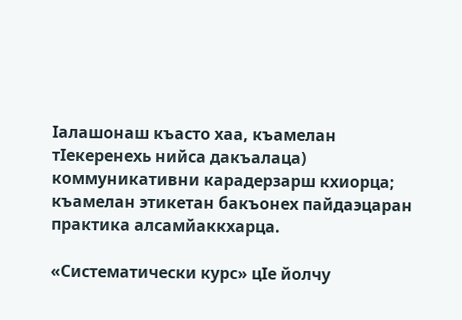Ӏалашонаш къасто хаа, къамелан тӀекеренехь нийса дакъалаца) коммуникативни карадерзарш кхиорца; къамелан этикетан бакъонех пайдаэцаран практика алсамйаккхарца.

«Систематически курс» цӀе йолчу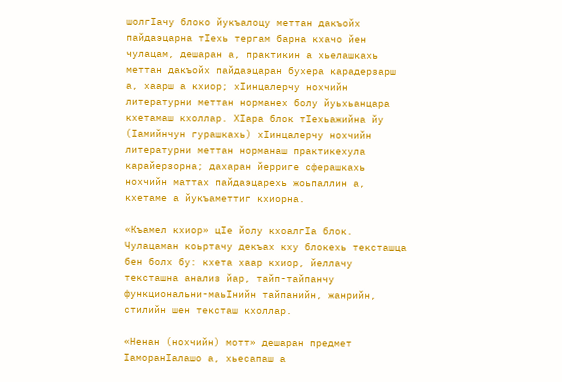шолгӀачу блоко йукъалоцу меттан дакъойх пайдаэцарна тӀехь тергам барна кхачо йен чулацам, дешаран а, практикин а хьелашкахь меттан дакъойх пайдаэцаран бухера карадерзарш а, хаарш а кхиор; хӀинцалерчу нохчийн литературни меттан норманех болу йуьхьанцара кхетамаш кхоллар. ХӀара блок тӀехьажийна йу (Ӏамийнчун гурашкахь) хӀинцалерчу нохчийн литературни меттан норманаш практикехула карайерзорна; дахаран йерриге сферашкахь нохчийн маттах пайдаэцарехь жоьпаллин а, кхетаме а йукъаметтиг кхиорна.

«Къамел кхиор» цӀе йолу кхоалгӀа блок. Чулацаман коьртачу декъах кху блокехь тексташца бен болх бу: кхета хаар кхиор, йеллачу тексташна анализ йар, тайп-тайпанчу функциональни-маьӀнийн тайпанийн, жанрийн, стилийн шен тексташ кхоллар.

«Ненан (нохчийн) мотт» дешаран предмет ӀаморанӀалашо а, хьесапаш а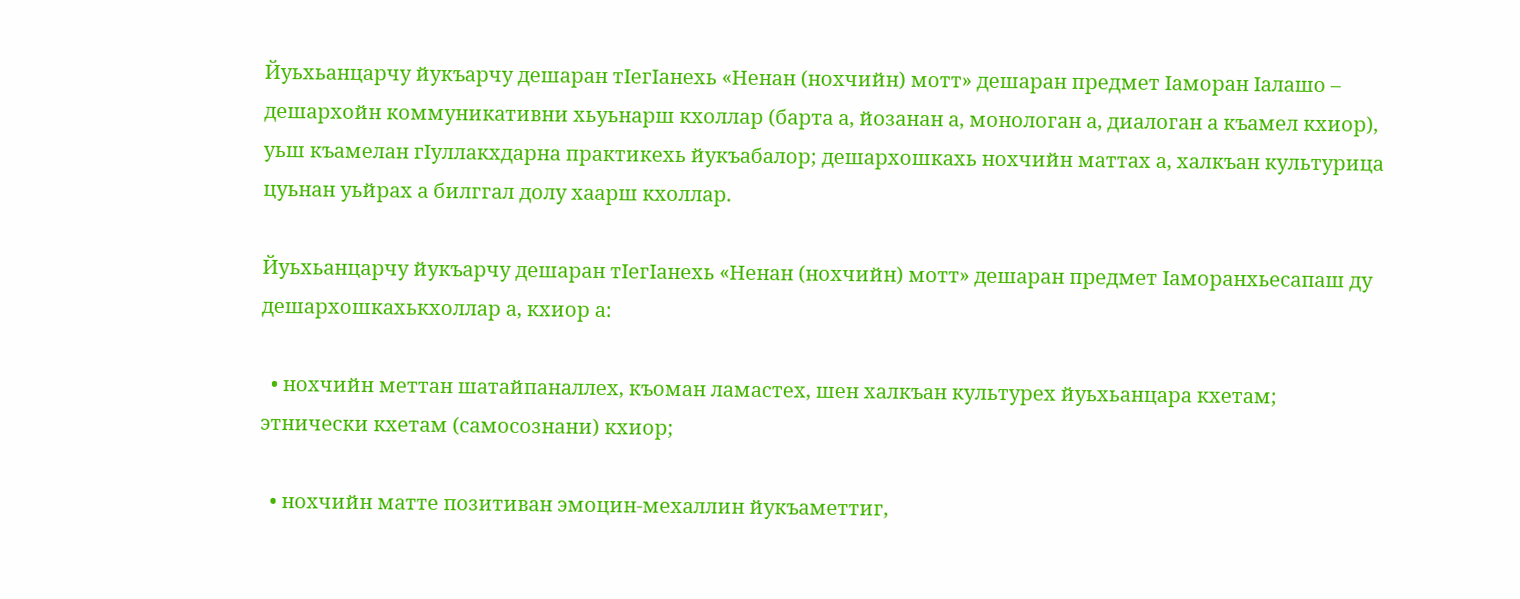Йуьхьанцарчу йукъарчу дешаран тӀегӀанехь «Ненан (нохчийн) мотт» дешаран предмет Ӏаморан Ӏалашо – дешархойн коммуникативни хьуьнарш кхоллар (барта а, йозанан а, монологан а, диалоган а къамел кхиор), уьш къамелан гӀуллакхдарна практикехь йукъабалор; дешархошкахь нохчийн маттах а, халкъан культурица цуьнан уьйрах а билггал долу хаарш кхоллар.

Йуьхьанцарчу йукъарчу дешаран тӀегӀанехь «Ненан (нохчийн) мотт» дешаран предмет Ӏаморанхьесапаш ду дешархошкахькхоллар а, кхиор а:

  • нохчийн меттан шатайпаналлех, къоман ламастех, шен халкъан культурех йуьхьанцара кхетам; этнически кхетам (самосознани) кхиор;

  • нохчийн матте позитиван эмоцин-мехаллин йукъаметтиг,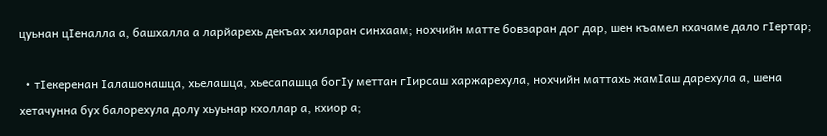цуьнан цӀеналла а, башхалла а ларйарехь декъах хиларан синхаам; нохчийн матте бовзаран дог дар, шен къамел кхачаме дало гӀертар;

  • тӀекеренан Ӏалашонашца, хьелашца, хьесапашца богӀу меттан гӀирсаш харжарехула, нохчийн маттахь жамӀаш дарехула а, шена хетачунна бух балорехула долу хьуьнар кхоллар а, кхиор а;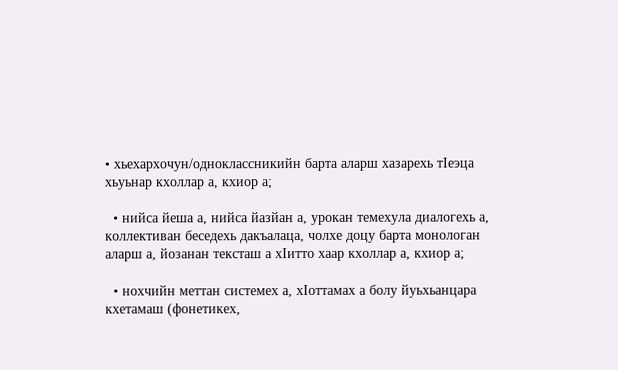• хьехархочун/одноклассникийн барта аларш хазарехь тӀеэца хьуьнар кхоллар а, кхиор а;

  • нийса йеша а, нийса йазйан а, урокан темехула диалогехь а, коллективан беседехь дакъалаца, чолхе доцу барта монологан аларш а, йозанан тексташ а хӀитто хаар кхоллар а, кхиор а;

  • нохчийн меттан системех а, хӀоттамах а болу йуьхьанцара кхетамаш (фонетикех,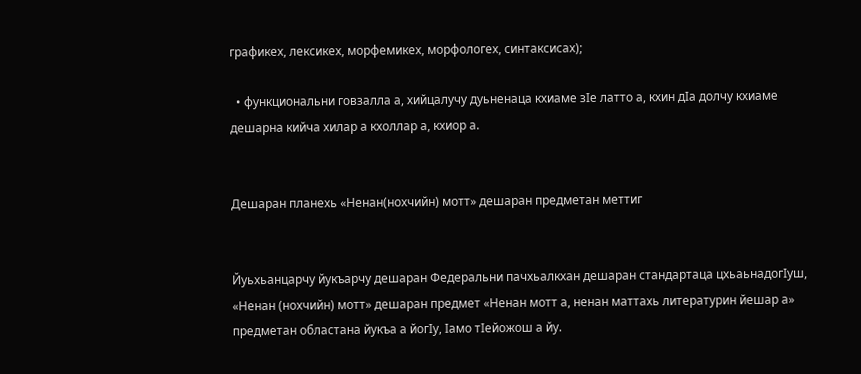графикех, лексикех, морфемикех, морфологех, синтаксисах);

  • функциональни говзалла а, хийцалучу дуьненаца кхиаме зӀе латто а, кхин дӀа долчу кхиаме дешарна кийча хилар а кхоллар а, кхиор а.


Дешаран планехь «Ненан(нохчийн) мотт» дешаран предметан меттиг


Йуьхьанцарчу йукъарчу дешаран Федеральни пачхьалкхан дешаран стандартаца цхьаьнадогӀуш, «Ненан (нохчийн) мотт» дешаран предмет «Ненан мотт а, ненан маттахь литературин йешар а» предметан областана йукъа а йогӀу, Ӏамо тӀейожош а йу.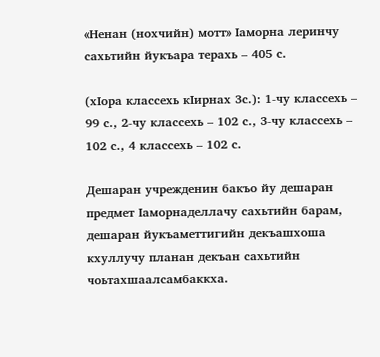«Ненан (нохчийн) мотт» Ӏаморна леринчу сахьтийн йукъара терахь – 405 с.

(хӀора классехь кӀирнах 3с.): 1-чу классехь – 99 с., 2-чу классехь – 102 с., 3-чу классехь – 102 с., 4 классехь – 102 с.

Дешаран учрежденин бакъо йу дешаран предмет Ӏаморнаделлачу сахьтийн барам, дешаран йукъаметтигийн декъашхоша кхуллучу планан декъан сахьтийн чоьтахшаалсамбаккха.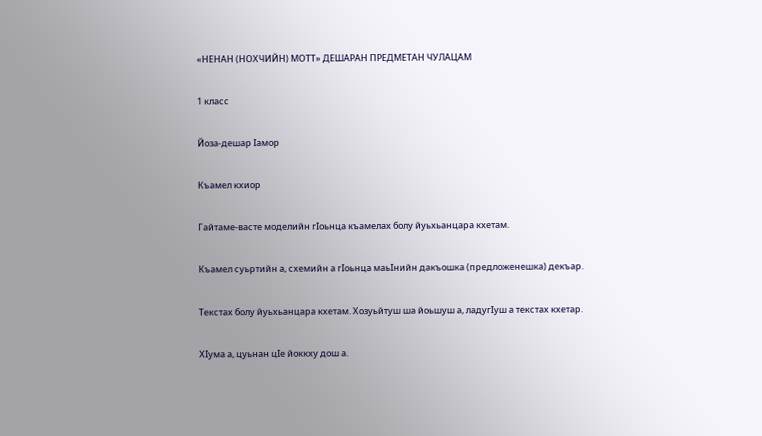«НЕНАН (НОХЧИЙН) МОТТ» ДЕШАРАН ПРЕДМЕТАН ЧУЛАЦАМ

1 класс

Йоза-дешар Ӏамор

Къамел кхиор

Гайтаме-васте моделийн гӀоьнца къамелах болу йуьхьанцара кхетам.

Къамел суьртийн а, схемийн а гӀоьнца маьӀнийн дакъошка (предложенешка) декъар.

Текстах болу йуьхьанцара кхетам. Хозуьйтуш ша йоьшуш а, ладугӀуш а текстах кхетар.

ХӀума а, цуьнан цӀе йоккху дош а.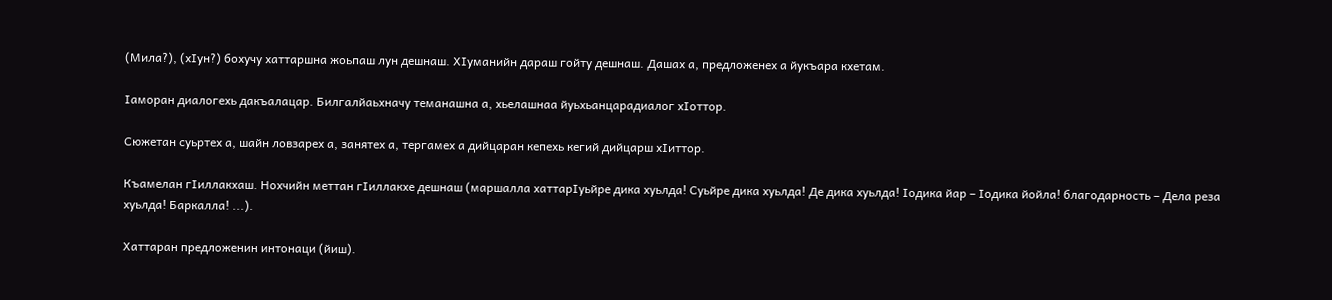(Мила?), (хӀун?) бохучу хаттаршна жоьпаш лун дешнаш. ХӀуманийн дараш гойту дешнаш. Дашах а, предложенех а йукъара кхетам.

Ӏаморан диалогехь дакъалацар. Билгалйаьхначу теманашна а, хьелашнаа йуьхьанцарадиалог хӀоттор.

Сюжетан суьртех а, шайн ловзарех а, занятех а, тергамех а дийцаран кепехь кегий дийцарш хӀиттор.

Къамелан гӀиллакхаш. Нохчийн меттан гӀиллакхе дешнаш (маршалла хаттарIуьйре дика хуьлда! Суьйре дика хуьлда! Де дика хуьлда! Ӏодика йар – Iодика йойла! благодарность – Дела реза хуьлда! Баркалла! ...).

Хаттаран предложенин интонаци (йиш).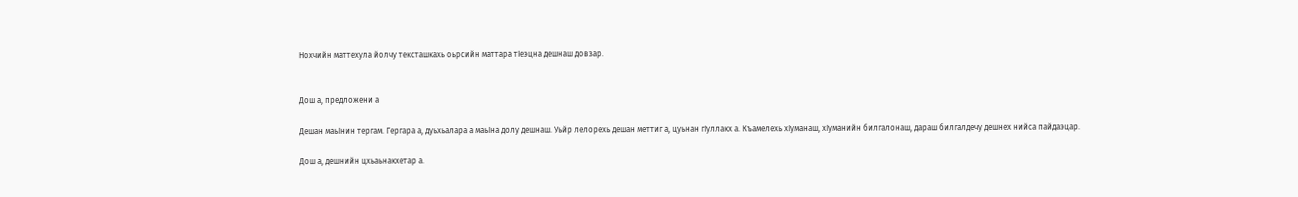Нохчийн маттехула йолчу тексташкахь оьрсийн маттара тӀеэцна дешнаш довзар.


Дош а, предложени а

Дешан маьӀнин тергам. Гергара а, дуьхьалара а маьӀна долу дешнаш. Уьйр лелорехь дешан меттиг а, цуьнан гӀуллакх а. Къамелехь хӀуманаш, хӀуманийн билгалонаш, дараш билгалдечу дешнех нийса пайдаэцар.

Дош а, дешнийн цхьаьнакхетар а.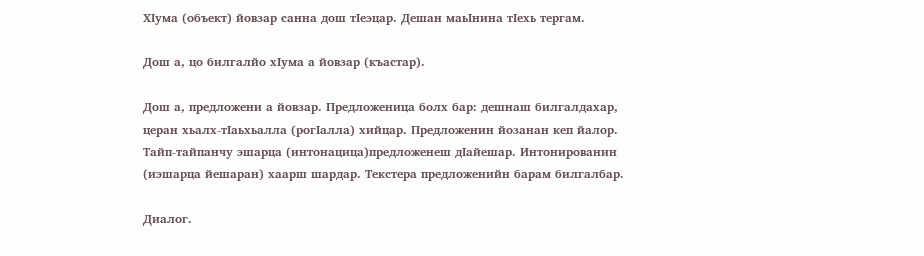ХӀума (объект) йовзар санна дош тӀеэцар. Дешан маьӀнина тӀехь тергам.

Дош а, цо билгалйо хӀума а йовзар (къастар).

Дош а, предложени а йовзар. Предложеница болх бар: дешнаш билгалдахар, церан хьалх-тӀаьхьалла (рогӀалла) хийцар. Предложенин йозанан кеп йалор. Тайп-тайпанчу эшарца (интонацица)предложенеш дӀайешар. Интонированин (иэшарца йешаран) хаарш шардар. Текстера предложенийн барам билгалбар.

Диалог.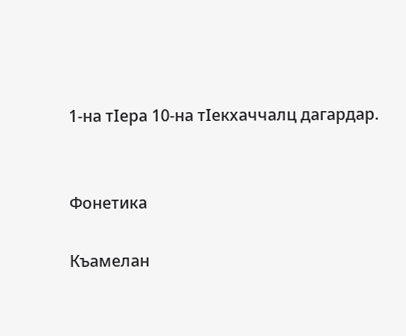1-на тӀера 10-на тӀекхаччалц дагардар.


Фонетика

Къамелан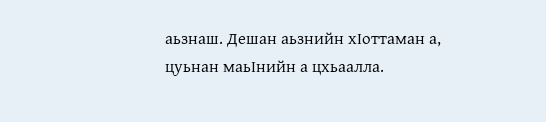аьзнаш. Дешан аьзнийн хӀоттаман а, цуьнан маьӀнийн а цхьаалла.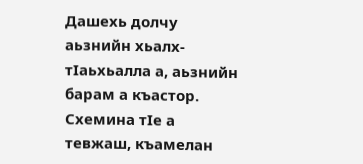Дашехь долчу аьзнийн хьалх-тӀаьхьалла а, аьзнийн барам а къастор. Схемина тӀе а тевжаш, къамелан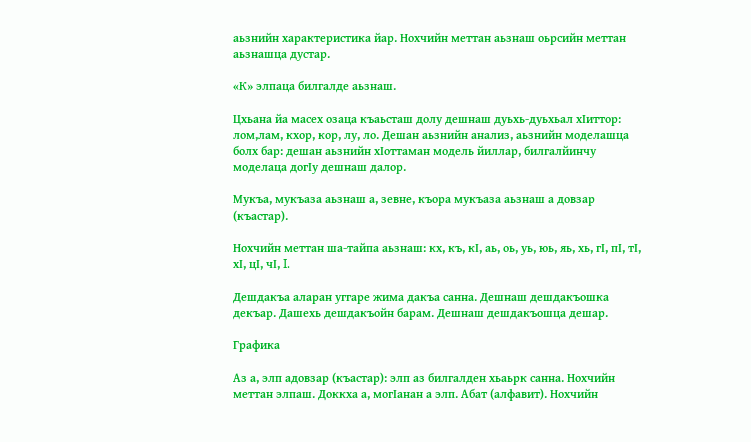аьзнийн характеристика йар. Нохчийн меттан аьзнаш оьрсийн меттан аьзнашца дустар.

«К» элпаца билгалде аьзнаш.

Цхьана йа масех озаца къаьсташ долу дешнаш дуьхь-дуьхьал хӀиттор: лом,лам, кхор, кор, лу, ло. Дешан аьзнийн анализ, аьзнийн моделашца болх бар: дешан аьзнийн хӀоттаман модель йиллар, билгалйинчу моделаца догӀу дешнаш далор.

Мукъа, мукъаза аьзнаш а, зевне, къора мукъаза аьзнаш а довзар (къастар).

Нохчийн меттан ша-тайпа аьзнаш: кх, къ, кI, аь, оь, уь, юь, яь, хь, гI, пI, тI, хI, цI, чI, I.

Дешдакъа аларан уггаре жима дакъа санна. Дешнаш дешдакъошка декъар. Дашехь дешдакъойн барам. Дешнаш дешдакъошца дешар.

Графика

Аз а, элп адовзар (къастар): элп аз билгалден хьаьрк санна. Нохчийн меттан элпаш. Доккха а, могӀанан а элп. Абат (алфавит). Нохчийн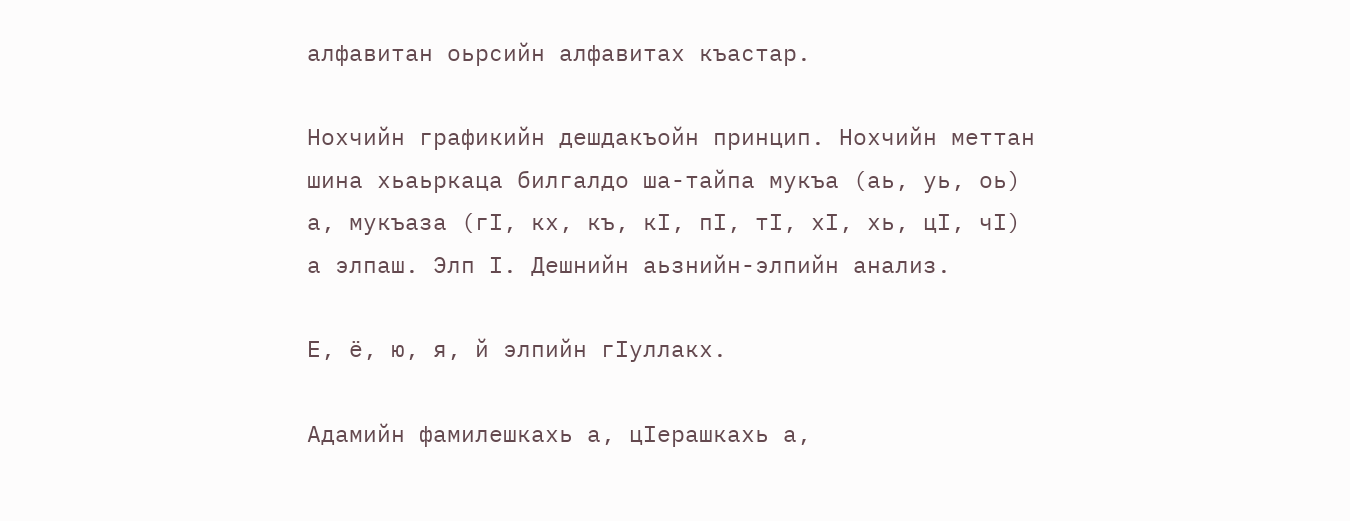алфавитан оьрсийн алфавитах къастар.

Нохчийн графикийн дешдакъойн принцип. Нохчийн меттан шина хьаьркаца билгалдо ша-тайпа мукъа (аь, уь, оь) а, мукъаза (гI, кх, къ, кI, пI, тI, хI, хь, цI, чI) а элпаш. Элп Ӏ. Дешнийн аьзнийн-элпийн анализ.

Е, ё, ю, я, й элпийн гӀуллакх.

Адамийн фамилешкахь а, цӀерашкахь а,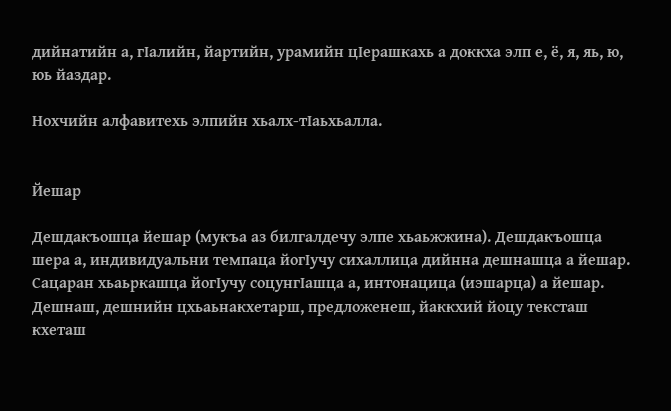дийнатийн а, гӀалийн, йартийн, урамийн цӀерашкахь а доккха элп е, ё, я, яь, ю, юь йаздар.

Нохчийн алфавитехь элпийн хьалх-тӀаьхьалла.


Йешар

Дешдакъошца йешар (мукъа аз билгалдечу элпе хьаьжжина). Дешдакъошца шера а, индивидуальни темпаца йогӀучу сихаллица дийнна дешнашца а йешар. Сацаран хьаьркашца йогӀучу соцунгӀашца а, интонацица (иэшарца) а йешар. Дешнаш, дешнийн цхьаьнакхетарш, предложенеш, йаккхий йоцу тексташ кхеташ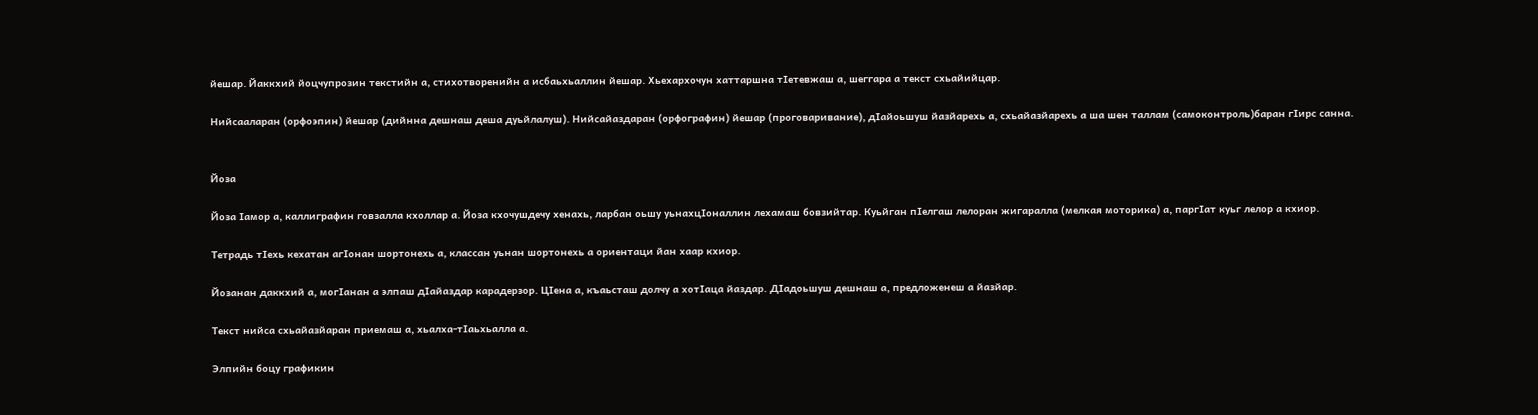йешар. Йаккхий йоцчупрозин текстийн а, стихотворенийн а исбаьхьаллин йешар. Хьехархочун хаттаршна тӀетевжаш а, шеггара а текст схьайийцар.

Нийсааларан (орфоэпин) йешар (дийнна дешнаш деша дуьйлалуш). Нийсайаздаран (орфографин) йешар (проговаривание), дӀайоьшуш йазйарехь а, схьайазйарехь а ша шен таллам (самоконтроль)баран гӀирс санна.


Йоза

Йоза Ӏамор а, каллиграфин говзалла кхоллар а. Йоза кхочушдечу хенахь, ларбан оьшу уьнахцӀоналлин лехамаш бовзийтар. Куьйган пӀелгаш лелоран жигаралла (мелкая моторика) а, паргӀат куьг лелор а кхиор.

Тетрадь тӀехь кехатан агӀонан шортонехь а, классан уьнан шортонехь а ориентаци йан хаар кхиор.

Йозанан даккхий а, могӀанан а элпаш дӀайаздар карадерзор. ЦӀена а, къаьсташ долчу а хотӀаца йаздар. ДӀадоьшуш дешнаш а, предложенеш а йазйар.

Текст нийса схьайазйаран приемаш а, хьалха-тӀаьхьалла а.

Элпийн боцу графикин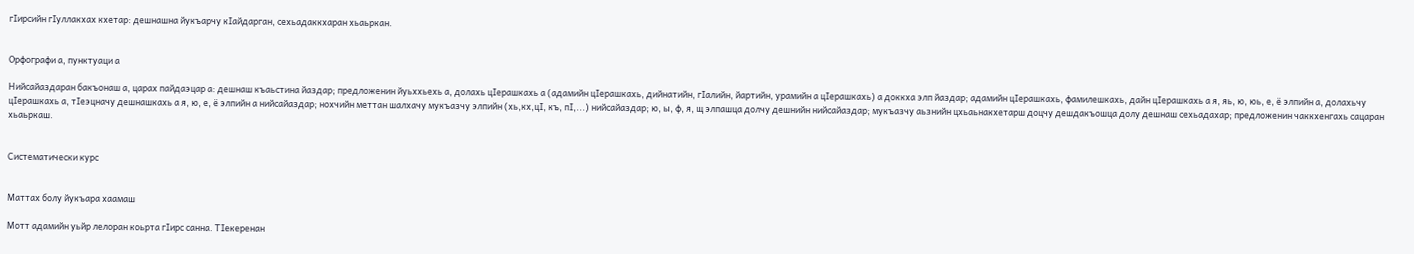гӀирсийн гӀуллакхах кхетар: дешнашна йукъарчу кӀайдарган, сехьадаккхаран хьаьркан.


Орфографи а, пунктуаци а

Нийсайаздаран бакъонаш а, царах пайдаэцар а: дешнаш къаьстина йаздар; предложенин йуьххьехь а, долахь цӀерашкахь а (адамийн цӀерашкахь, дийнатийн, гӀалийн, йартийн, урамийн а цӀерашкахь) а доккха элп йаздар; адамийн цӀерашкахь, фамилешкахь, дайн цӀерашкахь а я, яь, ю, юь, е, ё элпийн а, долахьчу цӀерашкахь а, тӀеэцначу дешнашкахь а я, ю, е, ё элпийн а нийсайаздар; нохчийн меттан шалхачу мукъазчу элпийн (хь,кх,цӀ, къ, пӀ,...) нийсайаздар; ю, ы, ф, я, щ элпашца долчу дешнийн нийсайаздар; мукъазчу аьзнийн цхьаьнакхетарш доцчу дешдакъошца долу дешнаш сехьадахар; предложенин чаккхенгахь сацаран хьаьркаш.


Систематически курс


Маттах болу йукъара хаамаш

Мотт адамийн уьйр лелоран коьрта гӀирс санна. ТӀекеренан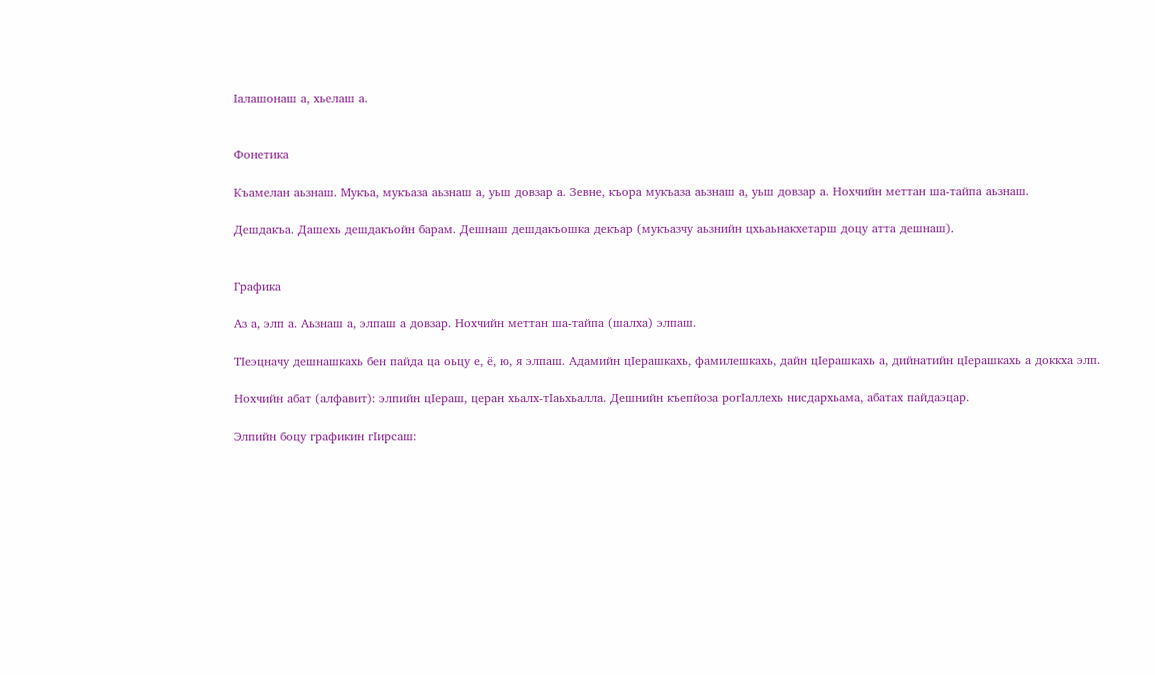Ӏалашонаш а, хьелаш а.


Фонетика

Къамелан аьзнаш. Мукъа, мукъаза аьзнаш а, уьш довзар а. Зевне, къора мукъаза аьзнаш а, уьш довзар а. Нохчийн меттан ша-тайпа аьзнаш.

Дешдакъа. Дашехь дешдакъойн барам. Дешнаш дешдакъошка декъар (мукъазчу аьзнийн цхьаьнакхетарш доцу атта дешнаш).


Графика

Аз а, элп а. Аьзнаш а, элпаш а довзар. Нохчийн меттан ша-тайпа (шалха) элпаш.

ТӀеэцначу дешнашкахь бен пайда ца оьцу е, ё, ю, я элпаш. Адамийн цӀерашкахь, фамилешкахь, дайн цӀерашкахь а, дийнатийн цӀерашкахь а доккха элп.

Нохчийн абат (алфавит): элпийн цӀераш, церан хьалх-тӀаьхьалла. Дешнийн къепйоза рогӀаллехь нисдархьама, абатах пайдаэцар.

Элпийн боцу графикин гӀирсаш: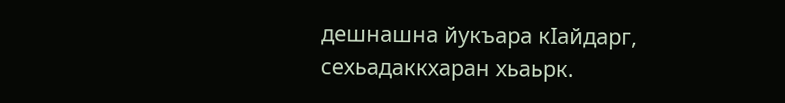дешнашна йукъара кӀайдарг, сехьадаккхаран хьаьрк.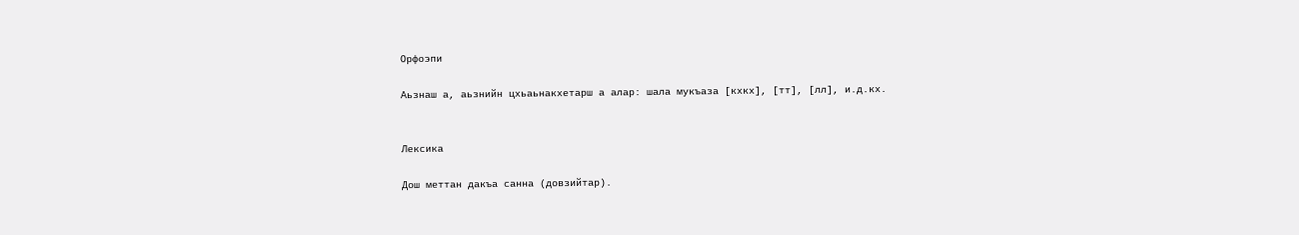Орфоэпи

Аьзнаш а, аьзнийн цхьаьнакхетарш а алар: шала мукъаза [кхкх], [тт], [лл], и.д.кх.


Лексика

Дош меттан дакъа санна (довзийтар).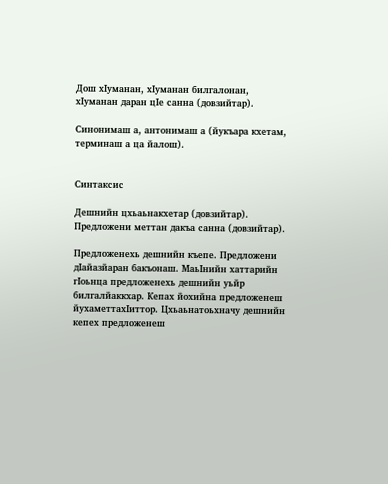Дош хӀуманан, хӀуманан билгалонан, хӀуманан даран цӀе санна (довзийтар).

Синонимаш а, антонимаш а (йукъара кхетам, терминаш а ца йалош).


Синтаксис

Дешнийн цхьаьнакхетар (довзийтар). Предложени меттан дакъа санна (довзийтар).

Предложенехь дешнийн къепе. Предложени дӀайазйаран бакъонаш. МаьӀнийн хаттарийн гӀоьнца предложенехь дешнийн уьйр билгалйаккхар. Кепах йохийна предложенеш йухаметтахӀиттор. Цхьаьнатоьхначу дешнийн кепех предложенеш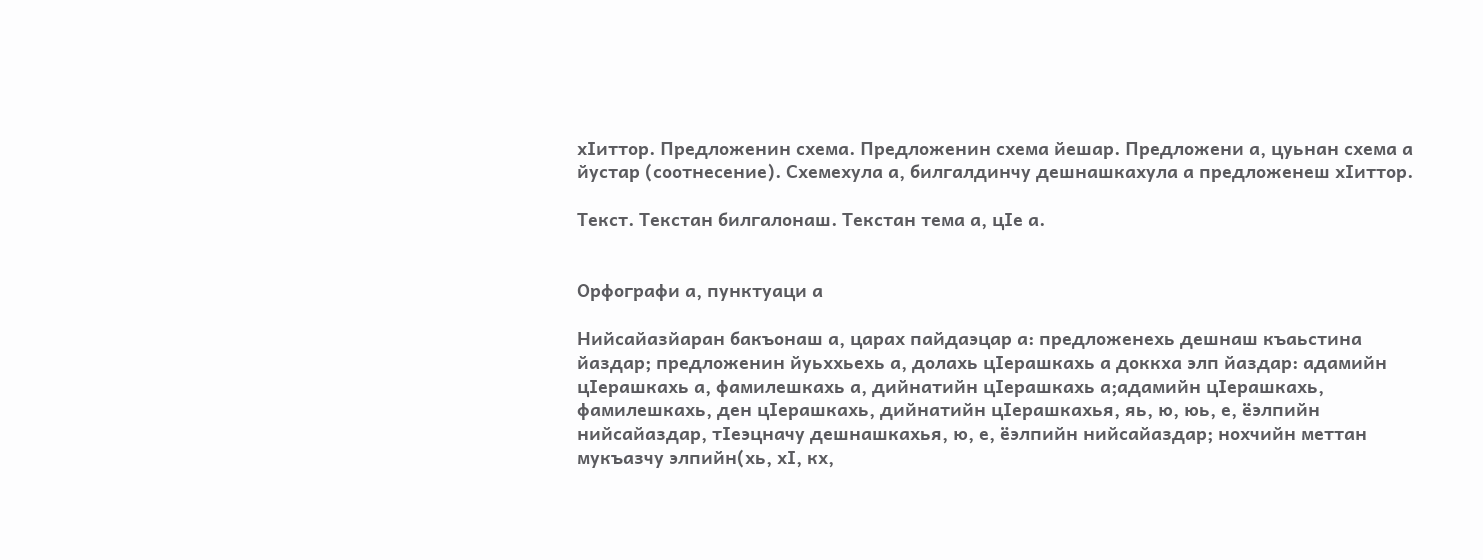хӀиттор. Предложенин схема. Предложенин схема йешар. Предложени а, цуьнан схема а йустар (соотнесение). Схемехула а, билгалдинчу дешнашкахула а предложенеш хӀиттор.

Текст. Текстан билгалонаш. Текстан тема а, цӀе а.


Орфографи а, пунктуаци а

Нийсайазйаран бакъонаш а, царах пайдаэцар а: предложенехь дешнаш къаьстина йаздар; предложенин йуьххьехь а, долахь цӀерашкахь а доккха элп йаздар: адамийн цӀерашкахь а, фамилешкахь а, дийнатийн цӀерашкахь а;адамийн цӀерашкахь, фамилешкахь, ден цӀерашкахь, дийнатийн цӀерашкахья, яь, ю, юь, е, ёэлпийн нийсайаздар, тӀеэцначу дешнашкахья, ю, е, ёэлпийн нийсайаздар; нохчийн меттан мукъазчу элпийн(хь, хӀ, кх,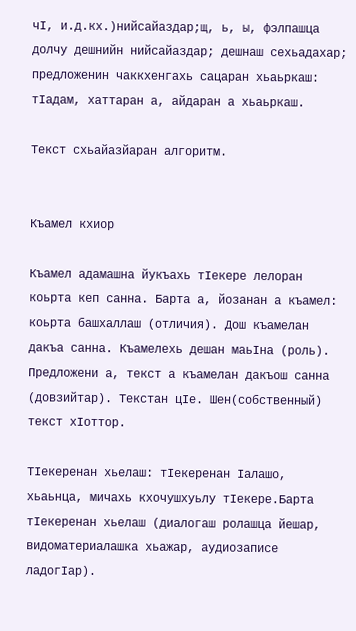чӀ, и.д.кх.)нийсайаздар;щ, ь, ы, фэлпашца долчу дешнийн нийсайаздар; дешнаш сехьадахар; предложенин чаккхенгахь сацаран хьаьркаш: тӀадам, хаттаран а, айдаран а хьаьркаш.

Текст схьайазйаран алгоритм.


Къамел кхиор

Къамел адамашна йукъахь тӀекере лелоран коьрта кеп санна. Барта а, йозанан а къамел: коьрта башхаллаш (отличия). Дош къамелан дакъа санна. Къамелехь дешан маьӀна (роль). Предложени а, текст а къамелан дакъош санна (довзийтар). Текстан цӀе. Шен(собственный) текст хӀоттор.

ТӀекеренан хьелаш: тӀекеренан Ӏалашо, хьаьнца, мичахь кхочушхуьлу тӀекере.Барта тӀекеренан хьелаш (диалогаш ролашца йешар, видоматериалашка хьажар, аудиозаписе ладогӀар).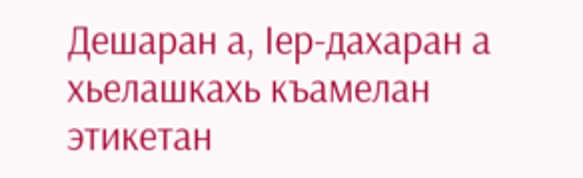Дешаран а, Ӏер-дахаран а хьелашкахь къамелан этикетан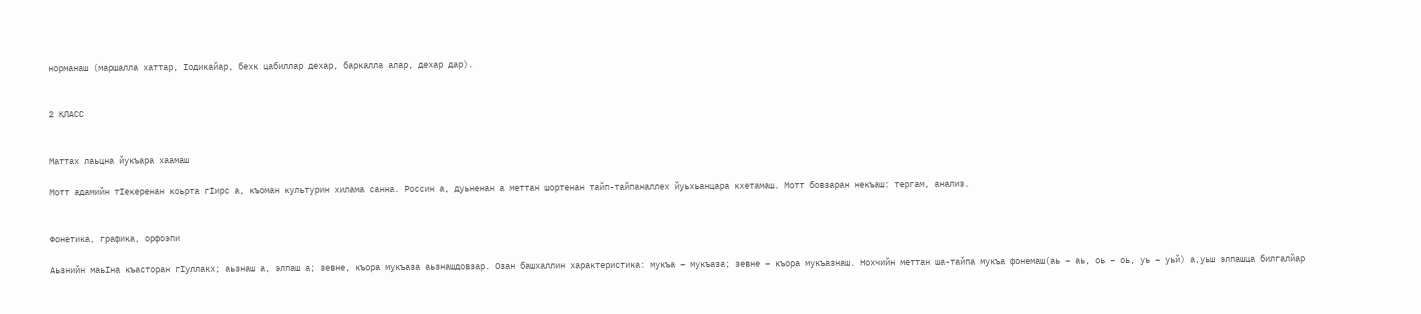норманаш (маршалла хаттар, Ӏодикайар, бехк цабиллар дехар, баркалла алар, дехар дар).


2 КЛАСС


Маттах лаьцна йукъара хаамаш

Мотт адамийн тӀекеренан коьрта гӀирс а, къоман культурин хилама санна. Россин а, дуьненан а меттан шортенан тайп-тайпаналлех йуьхьанцара кхетамаш. Мотт бовзаран некъаш: тергам, анализ.


Фонетика, графика, орфоэпи

Аьзнийн маьӀна къасторан гӀуллакх; аьзнаш а, элпаш а; зевне, къора мукъаза аьзнашдовзар. Озан башхаллин характеристика: мукъа – мукъаза; зевне – къора мукъазнаш. Нохчийн меттан ша-тайпа мукъа фонемаш(аь – аь, оь – оь, уь – уьй) а,уьш элпашца билгалйар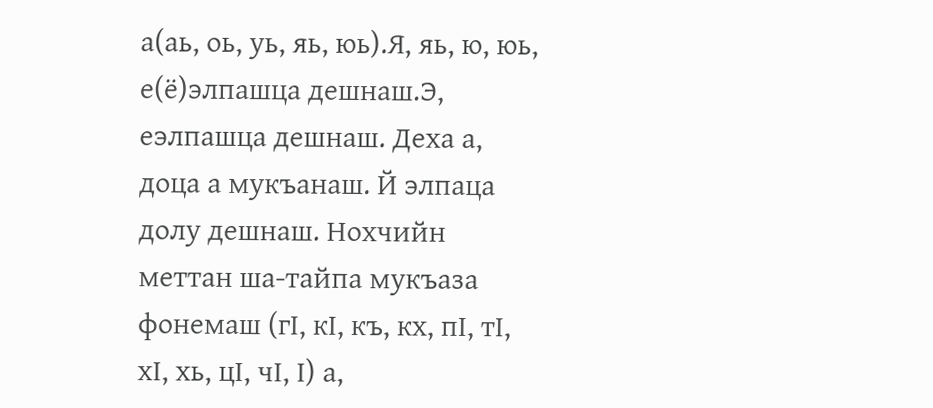а(аь, оь, уь, яь, юь).Я, яь, ю, юь, е(ё)элпашца дешнаш.Э, еэлпашца дешнаш. Деха а, доца а мукъанаш. Й элпаца долу дешнаш. Нохчийн меттан ша-тайпа мукъаза фонемаш (гӀ, кӀ, къ, кх, пӀ, тӀ, хӀ, хь, цӀ, чӀ, Ӏ) а,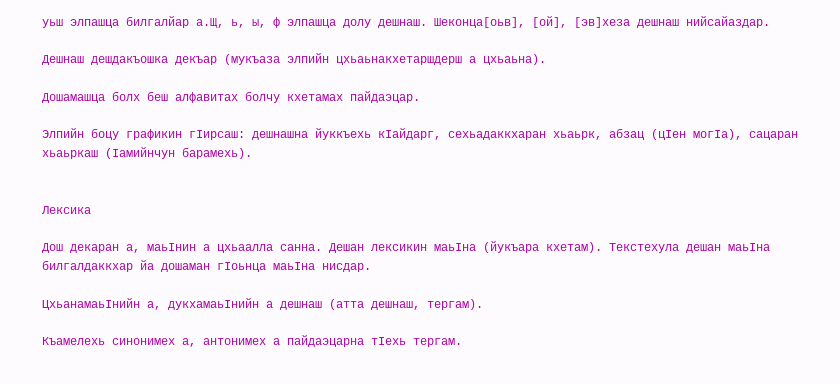уьш элпашца билгалйар а.Щ, ь, ы, ф элпашца долу дешнаш. Шеконца[оьв], [ой], [эв]хеза дешнаш нийсайаздар.

Дешнаш дешдакъошка декъар (мукъаза элпийн цхьаьнакхетаршдерш а цхьаьна).

Дошамашца болх беш алфавитах болчу кхетамах пайдаэцар.

Элпийн боцу графикин гӀирсаш: дешнашна йуккъехь кӀайдарг, сехьадаккхаран хьаьрк, абзац (цӀен могӀа), сацаран хьаьркаш (Ӏамийнчун барамехь).


Лексика

Дош декаран а, маьӀнин а цхьаалла санна. Дешан лексикин маьӀна (йукъара кхетам). Текстехула дешан маьӀна билгалдаккхар йа дошаман гӀоьнца маьӀна нисдар.

ЦхьанамаьӀнийн а, дукхамаьӀнийн а дешнаш (атта дешнаш, тергам).

Къамелехь синонимех а, антонимех а пайдаэцарна тӀехь тергам.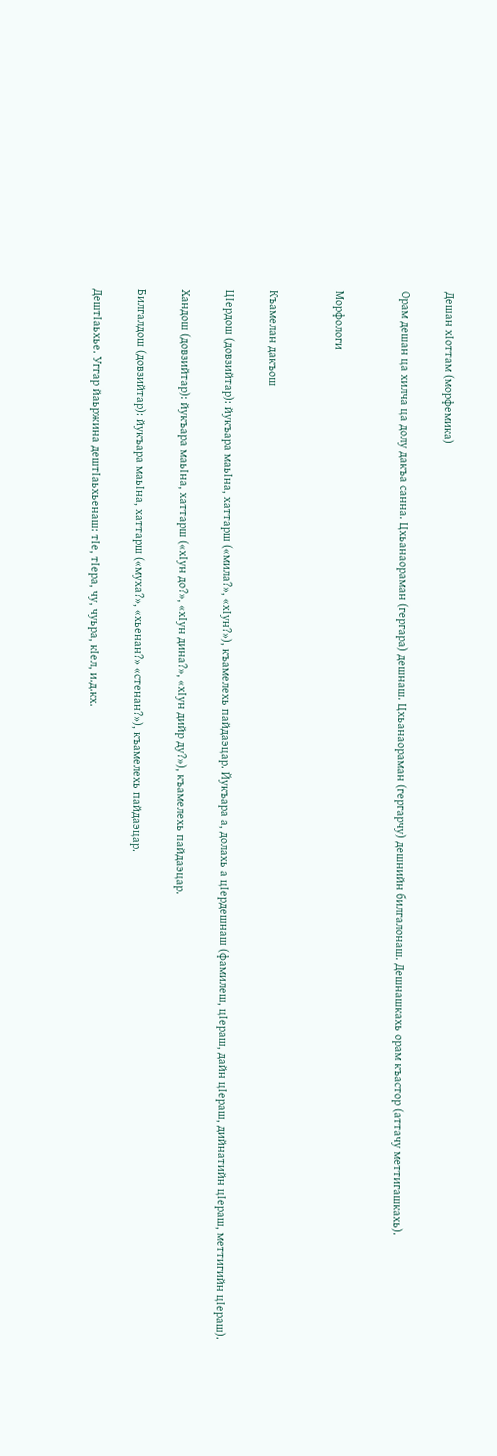Дешан хӀоттам (морфемика)

Орам дешан ца хилча ца долу дакъа санна. Цхьанаораман (гергара) дешнаш. Цхьанаораман (гергарчу) дешнийн билгалонаш. Дешнашкахь орам къастор (аттачу меттигашкахь).


Морфологи


Къамелан дакъош

ЦӀердош (довзийтар): йукъара маьӀна, хаттарш («мила?», «хӀун?»), къамелехь пайдаэцар. Йукъара а, долахь а цӀердешнаш (фамилеш, цӀераш, дайн цӀераш, дийнатийн цӀераш, меттигийн цӀераш).

Хандош (довзийтар): йукъара маьӀна, хаттарш («хӀун до?», «хӀун дина?», «хӀун дийр ду?»), къамелехь пайдаэцар.

Билгалдош (довзийтар): йукъара маьӀна, хаттарш («муха?», «хьенан?» «стенан?»), къамелехь пайдаэцар.

ДештӀаьхье. Уггар йаьржина дештӀаьхьенаш: тӀе, тӀера, чу, чуьра, кӀел, и.д.кх.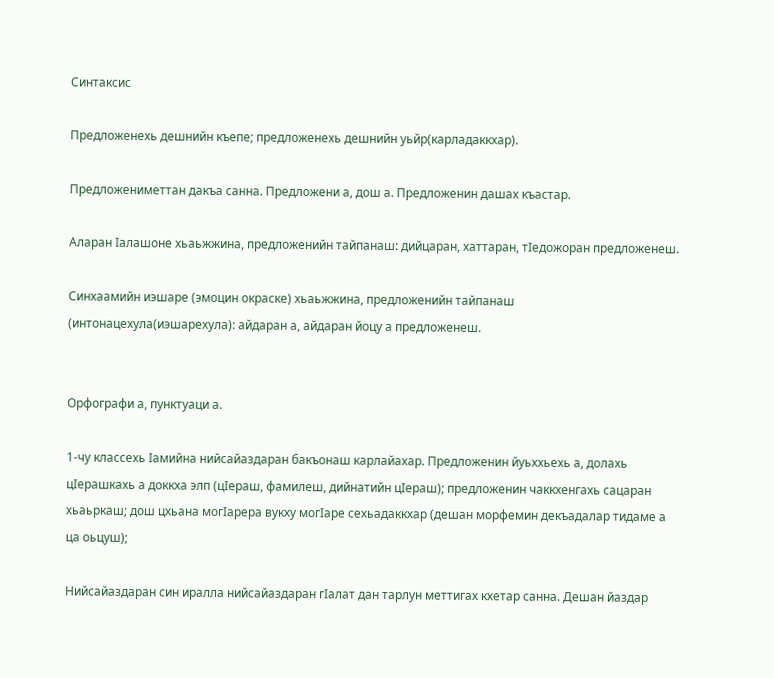Синтаксис

Предложенехь дешнийн къепе; предложенехь дешнийн уьйр(карладаккхар).

Предложениметтан дакъа санна. Предложени а, дош а. Предложенин дашах къастар.

Аларан Ӏалашоне хьаьжжина, предложенийн тайпанаш: дийцаран, хаттаран, тӀедожоран предложенеш.

Синхаамийн иэшаре (эмоцин окраске) хьаьжжина, предложенийн тайпанаш (интонацехула(иэшарехула): айдаран а, айдаран йоцу а предложенеш.


Орфографи а, пунктуаци а.

1-чу классехь Ӏамийна нийсайаздаран бакъонаш карлайахар. Предложенин йуьххьехь а, долахь цӀерашкахь а доккха элп (цӀераш, фамилеш, дийнатийн цӀераш); предложенин чаккхенгахь сацаран хьаьркаш; дош цхьана могӀарера вукху могӀаре сехьадаккхар (дешан морфемин декъадалар тидаме а ца оьцуш);

Нийсайаздаран син иралла нийсайаздаран гӀалат дан тарлун меттигах кхетар санна. Дешан йаздар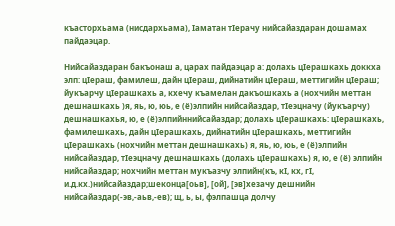къасторхьама (нисдархьама), Ӏаматан тӀерачу нийсайаздаран дошамах пайдаэцар.

Нийсайаздаран бакъонаш а, царах пайдаэцар а: долахь цӀерашкахь доккха элп: цӀераш, фамилеш, дайн цӀераш, дийнатийн цӀераш, меттигийн цӀераш; йукъарчу цӀерашкахь а, кхечу къамелан дакъошкахь а (нохчийн меттан дешнашкахь )я, яь, ю, юь, е (ё)элпийн нийсайаздар, тӀеэцначу (йукъарчу) дешнашкахья, ю, е (ё)элпийннийсайаздар; долахь цӀерашкахь: цӀерашкахь, фамилешкахь, дайн цӀерашкахь, дийнатийн цӀерашкахь, меттигийн цӀерашкахь (нохчийн меттан дешнашкахь) я, яь, ю, юь, е (ё)элпийн нийсайаздар, тӀеэцначу дешнашкахь (долахь цӀерашкахь) я, ю, е (ё) элпийн нийсайаздар; нохчийн меттан мукъазчу элпийн(къ, кӀ, кх, гӀ, и.д.кх.)нийсайаздар;шеконца[оьв], [ой], [эв]хезачу дешнийн нийсайаздар(-эв,-аьв,-ев); щ, ь, ы, фэлпашца долчу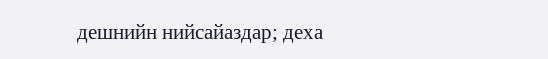дешнийн нийсайаздар; деха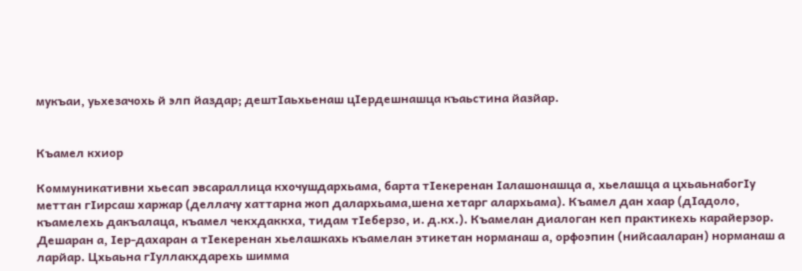мукъаи, уьхезачохь й элп йаздар; дештӀаьхьенаш цӀердешнашца къаьстина йазйар.


Къамел кхиор

Коммуникативни хьесап эвсараллица кхочушдархьама, барта тӀекеренан Ӏалашонашца а, хьелашца а цхьаьнабогӀу меттан гӀирсаш харжар (деллачу хаттарна жоп далархьама,шена хетарг алархьама). Къамел дан хаар (дӀадоло, къамелехь дакъалаца, къамел чекхдаккха, тидам тӀеберзо, и. д.кх.). Къамелан диалоган кеп практикехь карайерзор. Дешаран а, Ӏер-дахаран а тӀекеренан хьелашкахь къамелан этикетан норманаш а, орфоэпин (нийсааларан) норманаш а ларйар. Цхьаьна гӀуллакхдарехь шимма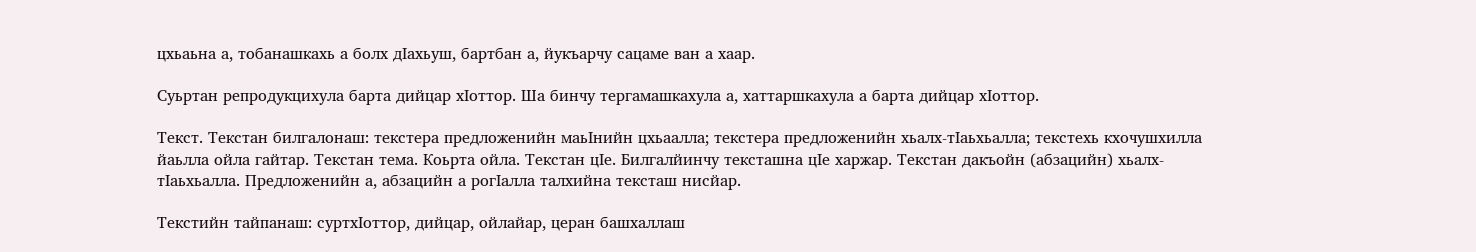цхьаьна а, тобанашкахь а болх дӀахьуш, бартбан а, йукъарчу сацаме ван а хаар.

Суьртан репродукцихула барта дийцар хӀоттор. Ша бинчу тергамашкахула а, хаттаршкахула а барта дийцар хӀоттор.

Текст. Текстан билгалонаш: текстера предложенийн маьӀнийн цхьаалла; текстера предложенийн хьалх-тӀаьхьалла; текстехь кхочушхилла йаьлла ойла гайтар. Текстан тема. Коьрта ойла. Текстан цӀе. Билгалйинчу тексташна цӀе харжар. Текстан дакъойн (абзацийн) хьалх-тӀаьхьалла. Предложенийн а, абзацийн а рогӀалла талхийна тексташ нисйар.

Текстийн тайпанаш: суртхӀоттор, дийцар, ойлайар, церан башхаллаш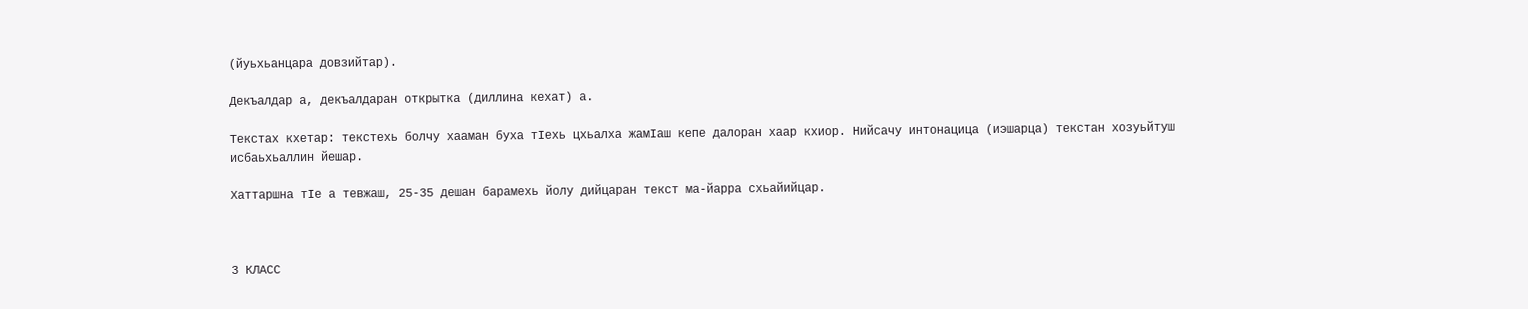(йуьхьанцара довзийтар).

Декъалдар а, декъалдаран открытка (диллина кехат) а.

Текстах кхетар: текстехь болчу хааман буха тӀехь цхьалха жамӀаш кепе далоран хаар кхиор. Нийсачу интонацица (иэшарца) текстан хозуьйтуш исбаьхьаллин йешар.

Хаттаршна тӀе а тевжаш, 25-35 дешан барамехь йолу дийцаран текст ма-йарра схьайийцар.



3 КЛАСС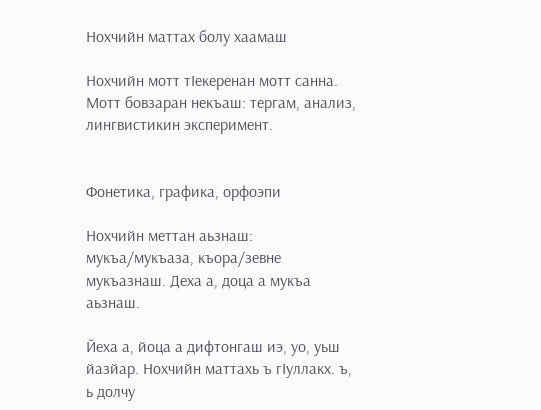Нохчийн маттах болу хаамаш

Нохчийн мотт тӀекеренан мотт санна. Мотт бовзаран некъаш: тергам, анализ, лингвистикин эксперимент.


Фонетика, графика, орфоэпи

Нохчийн меттан аьзнаш: мукъа/мукъаза, къора/зевне мукъазнаш. Деха а, доца а мукъа аьзнаш.

Йеха а, йоца а дифтонгаш иэ, уо, уьш йазйар. Нохчийн маттахь ъ гӀуллакх. ъ, ь долчу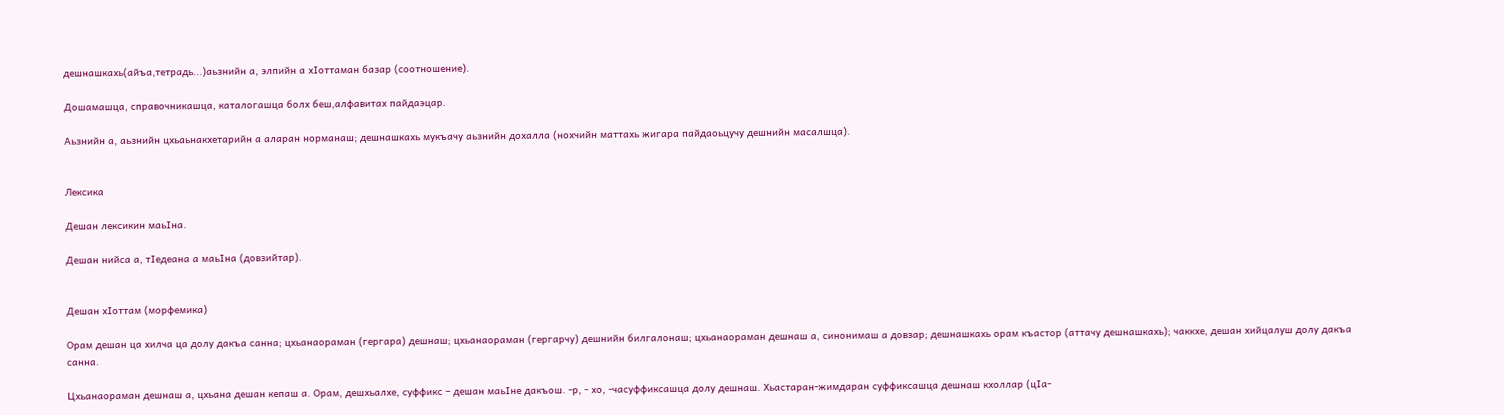дешнашкахь(айъа,тетрадь...)аьзнийн а, элпийн а хӀоттаман базар (соотношение).

Дошамашца, справочникашца, каталогашца болх беш,алфавитах пайдаэцар.

Аьзнийн а, аьзнийн цхьаьнакхетарийн а аларан норманаш; дешнашкахь мукъачу аьзнийн дохалла (нохчийн маттахь жигара пайдаоьцучу дешнийн масалшца).


Лексика

Дешан лексикин маьӀна.

Дешан нийса а, тӀедеана а маьӀна (довзийтар).


Дешан хӀоттам (морфемика)

Орам дешан ца хилча ца долу дакъа санна; цхьанаораман (гергара) дешнаш; цхьанаораман (гергарчу) дешнийн билгалонаш; цхьанаораман дешнаш а, синонимаш а довзар; дешнашкахь орам къастор (аттачу дешнашкахь); чаккхе, дешан хийцалуш долу дакъа санна.

Цхьанаораман дешнаш а, цхьана дешан кепаш а. Орам, дешхьалхе, суффикс – дешан маьӀне дакъош. -р, - хо, -часуффиксашца долу дешнаш. Хьастаран-жимдаран суффиксашца дешнаш кхоллар (цӀа-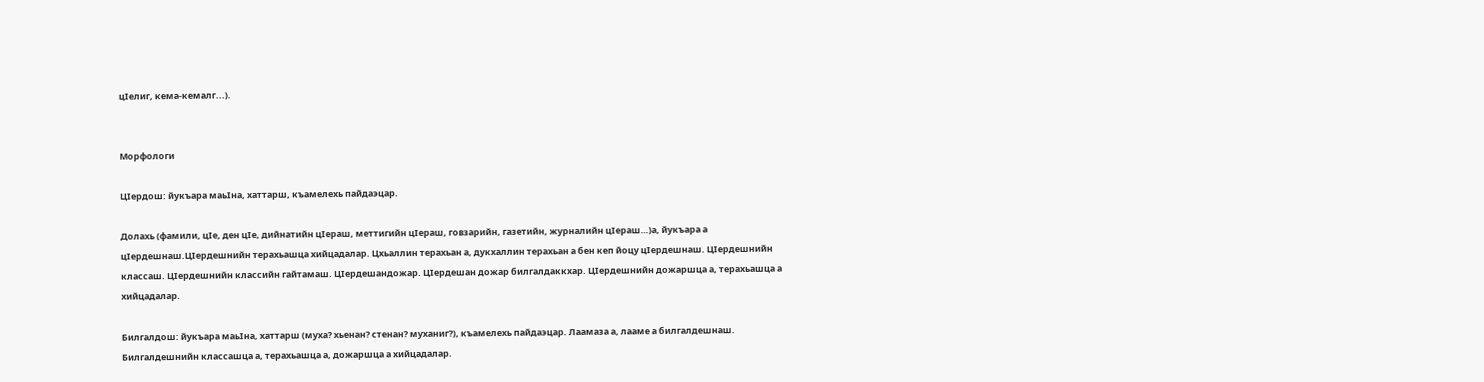цӀелиг, кема-кемалг...).


Морфологи

ЦӀердош: йукъара маьӀна, хаттарш, къамелехь пайдаэцар.

Долахь (фамили, цӀе, ден цӀе, дийнатийн цӀераш, меттигийн цӀераш, говзарийн, газетийн, журналийн цӀераш…)а, йукъара а цӀердешнаш.ЦӀердешнийн терахьашца хийцадалар. Цхьаллин терахьан а, дукхаллин терахьан а бен кеп йоцу цӀердешнаш. ЦӀердешнийн классаш. ЦӀердешнийн классийн гайтамаш. ЦӀердешандожар. ЦӀердешан дожар билгалдаккхар. ЦӀердешнийн дожаршца а, терахьашца а хийцадалар.

Билгалдош: йукъара маьӀна, хаттарш (муха? хьенан? стенан? муханиг?), къамелехь пайдаэцар. Лаамаза а, лааме а билгалдешнаш. Билгалдешнийн классашца а, терахьашца а, дожаршца а хийцадалар.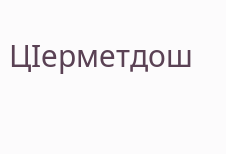ЦӀерметдош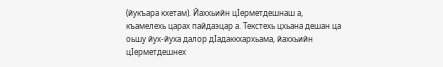(йукъара кхетам). Йаххьийн цӀерметдешнаш а, къамелехь царах пайдаэцар а. Текстехь цхьана дешан ца оьшу йух-йуха далор дӀадаккхархьама, йаххьийн цӀерметдешнех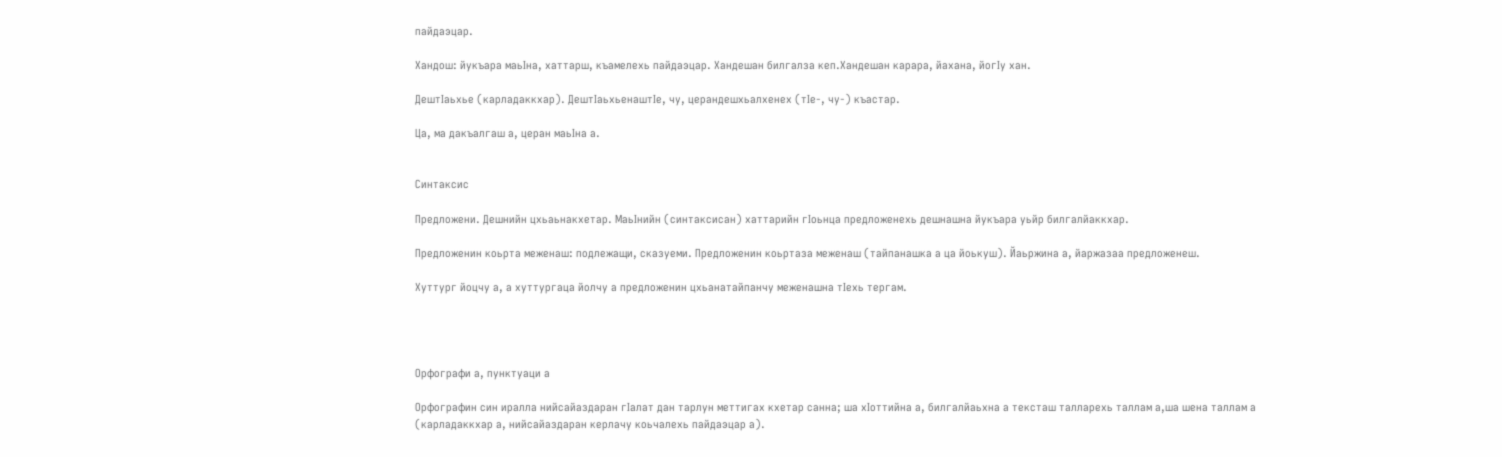пайдаэцар.

Хандош: йукъара маьӀна, хаттарш, къамелехь пайдаэцар. Хандешан билгалза кеп.Хандешан карара, йахана, йогӀу хан.

ДештӀаьхье (карладаккхар). ДештӀаьхьенаштӀе, чу, церандешхьалхенех (тӀе-, чу-) къастар.

Ца, ма дакъалгаш а, церан маьӀна а.


Синтаксис

Предложени. Дешнийн цхьаьнакхетар. МаьӀнийн (синтаксисан) хаттарийн гӀоьнца предложенехь дешнашна йукъара уьйр билгалйаккхар.

Предложенин коьрта меженаш: подлежащи, сказуеми. Предложенин коьртаза меженаш (тайпанашка а ца йоькуш). Йаьржина а, йаржазаа предложенеш.

Хуттург йоцчу а, а хуттургаца йолчу а предложенин цхьанатайпанчу меженашна тӀехь тергам.




Орфографи а, пунктуаци а

Орфографин син иралла нийсайаздаран гӀалат дан тарлун меттигах кхетар санна; ша хӀоттийна а, билгалйаьхна а тексташ талларехь таллам а,ша шена таллам а (карладаккхар а, нийсайаздаран керлачу коьчалехь пайдаэцар а).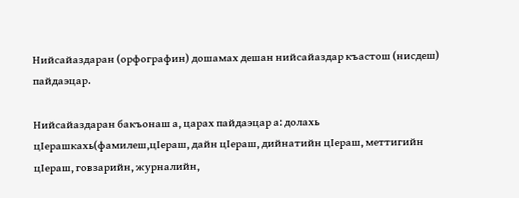Нийсайаздаран (орфографин) дошамах дешан нийсайаздар къастош (нисдеш) пайдаэцар.

Нийсайаздаран бакъонаш а, царах пайдаэцар а: долахь цӀерашкахь(фамилеш,цӀераш, дайн цӀераш, дийнатийн цӀераш, меттигийн цӀераш, говзарийн, журналийн,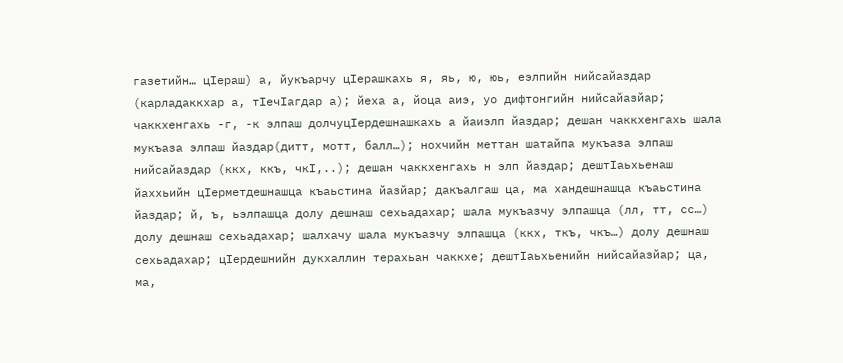газетийн… цӀераш) а, йукъарчу цӀерашкахь я, яь, ю, юь, еэлпийн нийсайаздар (карладаккхар а, тӀечӀагдар а); йеха а, йоца аиэ, уо дифтонгийн нийсайазйар; чаккхенгахь -г, -к элпаш долчуцӀердешнашкахь а йаиэлп йаздар; дешан чаккхенгахь шала мукъаза элпаш йаздар(дитт, мотт, балл…); нохчийн меттан шатайпа мукъаза элпаш нийсайаздар (ккх, ккъ, чкӀ,..); дешан чаккхенгахь н элп йаздар; дештӀаьхьенаш йаххьийн цӀерметдешнашца къаьстина йазйар; дакъалгаш ца, ма хандешнашца къаьстина йаздар; й, ъ, ьэлпашца долу дешнаш сехьадахар; шала мукъазчу элпашца (лл, тт, сс…) долу дешнаш сехьадахар; шалхачу шала мукъазчу элпашца (ккх, ткъ, чкъ…) долу дешнаш сехьадахар; цӀердешнийн дукхаллин терахьан чаккхе; дештӀаьхьенийн нийсайазйар; ца, ма,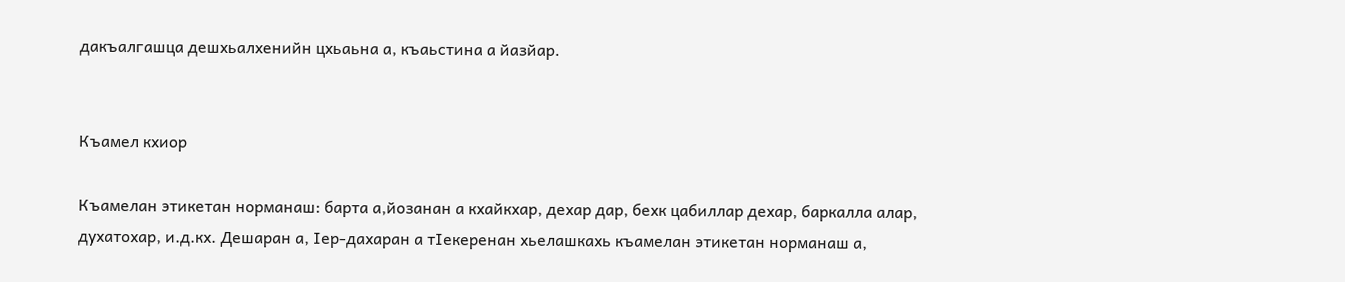дакъалгашца дешхьалхенийн цхьаьна а, къаьстина а йазйар.


Къамел кхиор

Къамелан этикетан норманаш: барта а,йозанан а кхайкхар, дехар дар, бехк цабиллар дехар, баркалла алар, духатохар, и.д.кх. Дешаран а, Ӏер-дахаран а тӀекеренан хьелашкахь къамелан этикетан норманаш а,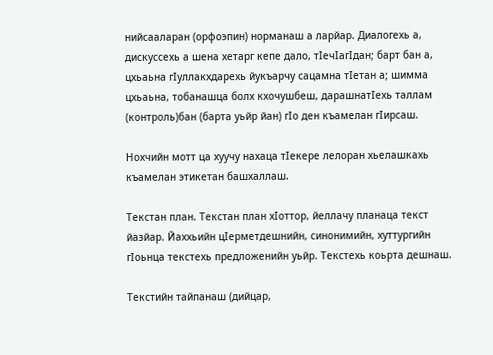нийсааларан (орфоэпин) норманаш а ларйар. Диалогехь а, дискуссехь а шена хетарг кепе дало, тӀечӀагӀдан; барт бан а, цхьаьна гӀуллакхдарехь йукъарчу сацамна тӀетан а; шимма цхьаьна, тобанашца болх кхочушбеш, дарашнатӀехь таллам (контроль)бан (барта уьйр йан) гӀо ден къамелан гӀирсаш.

Нохчийн мотт ца хуучу нахаца тӀекере лелоран хьелашкахь къамелан этикетан башхаллаш.

Текстан план. Текстан план хӀоттор, йеллачу планаца текст йазйар. Йаххьийн цӀерметдешнийн, синонимийн, хуттургийн гӀоьнца текстехь предложенийн уьйр. Текстехь коьрта дешнаш.

Текстийн тайпанаш (дийцар,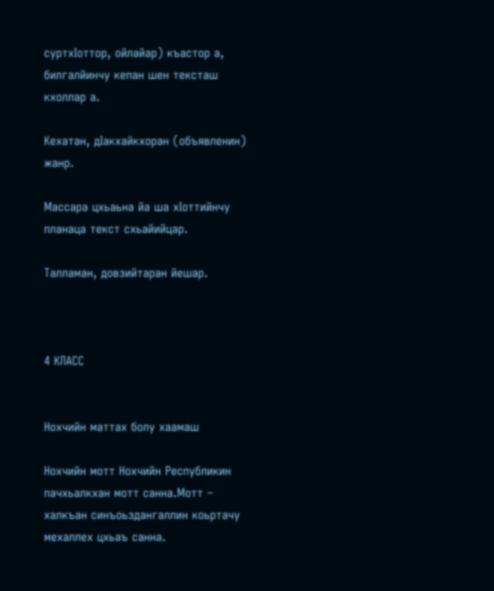суртхӀоттор, ойлайар) къастор а, билгалйинчу кепан шен тексташ кхоллар а.

Кехатан, дӀакхайкхоран (объявленин) жанр.

Массара цхьаьна йа ша хӀоттийнчу планаца текст схьайийцар.

Талламан, довзийтаран йешар.



4 КЛАСС


Нохчийн маттах болу хаамаш

Нохчийн мотт Нохчийн Республикин пачхьалкхан мотт санна.Мотт – халкъан синъоьздангаллин коьртачу мехаллех цхьаъ санна.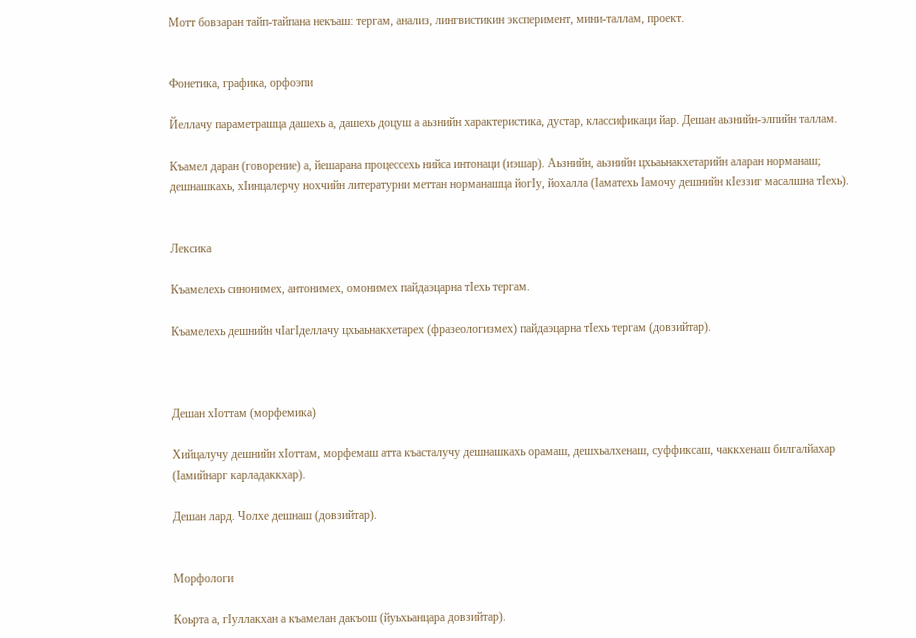Мотт бовзаран тайп-тайпана некъаш: тергам, анализ, лингвистикин эксперимент, мини-таллам, проект.


Фонетика, графика, орфоэпи

Йеллачу параметрашца дашехь а, дашехь доцуш а аьзнийн характеристика, дустар, классификаци йар. Дешан аьзнийн-элпийн таллам.

Къамел даран (говорение) а, йешарана процессехь нийса интонаци (иэшар). Аьзнийн, аьзнийн цхьаьнакхетарийн аларан норманаш; дешнашкахь, хӀинцалерчу нохчийн литературни меттан норманашца йогӀу, йохалла (Ӏаматехь Ӏамочу дешнийн кӀеззиг масалшна тӀехь).


Лексика

Къамелехь синонимех, антонимех, омонимех пайдаэцарна тӀехь тергам.

Къамелехь дешнийн чӀагӀделлачу цхьаьнакхетарех (фразеологизмех) пайдаэцарна тӀехь тергам (довзийтар).



Дешан хӀоттам (морфемика)

Хийцалучу дешнийн хӀоттам, морфемаш атта къасталучу дешнашкахь орамаш, дешхьалхенаш, суффиксаш, чаккхенаш билгалйахар (Ӏамийнарг карладаккхар).

Дешан лард. Чолхе дешнаш (довзийтар).


Морфологи

Коьрта а, гӀуллакхан а къамелан дакъош (йуьхьанцара довзийтар).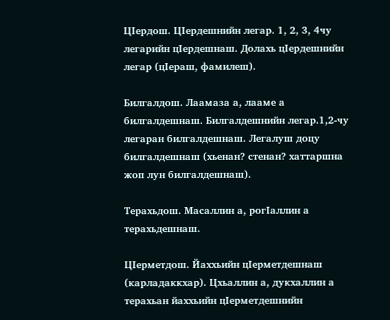ЦӀердош. ЦӀердешнийн легар. 1, 2, 3, 4чу легарийн цӀердешнаш. Долахь цӀердешнийн легар (цӀераш, фамилеш).

Билгалдош. Лаамаза а, лааме а билгалдешнаш. Билгалдешнийн легар.1,2-чу легаран билгалдешнаш. Легалуш доцу билгалдешнаш (хьенан? стенан? хаттаршна жоп лун билгалдешнаш).

Терахьдош. Масаллин а, рогӀаллин а терахьдешнаш.

ЦӀерметдош. Йаххьийн цӀерметдешнаш (карладаккхар). Цхьаллин а, дукхаллин а терахьан йаххьийн цӀерметдешнийн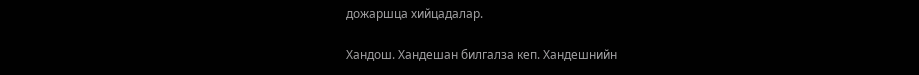дожаршца хийцадалар.

Хандош. Хандешан билгалза кеп. Хандешнийн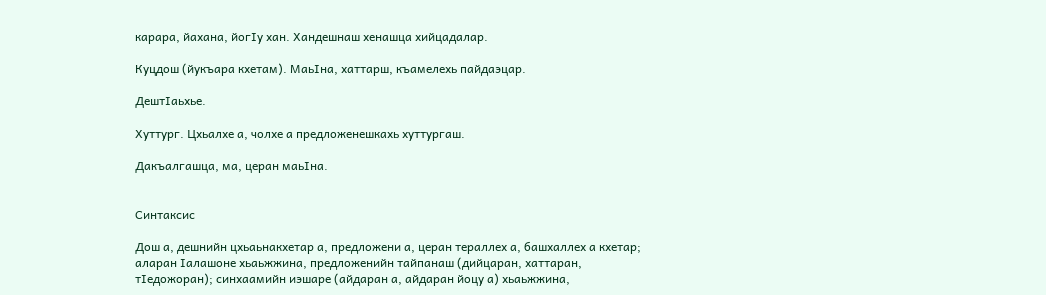карара, йахана, йогӀу хан. Хандешнаш хенашца хийцадалар.

Куцдош (йукъара кхетам). МаьӀна, хаттарш, къамелехь пайдаэцар.

ДештӀаьхье.

Хуттург. Цхьалхе а, чолхе а предложенешкахь хуттургаш.

Дакъалгашца, ма, церан маьӀна.


Синтаксис

Дош а, дешнийн цхьаьнакхетар а, предложени а, церан тераллех а, башхаллех а кхетар; аларан Ӏалашоне хьаьжжина, предложенийн тайпанаш (дийцаран, хаттаран, тӀедожоран); синхаамийн иэшаре (айдаран а, айдаран йоцу а) хьаьжжина,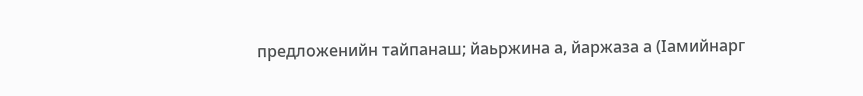предложенийн тайпанаш; йаьржина а, йаржаза а (Ӏамийнарг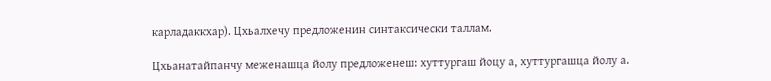карладаккхар). Цхьалхечу предложенин синтаксически таллам.

Цхьанатайпанчу меженашца йолу предложенеш: хуттургаш йоцу а, хуттургашца йолу а.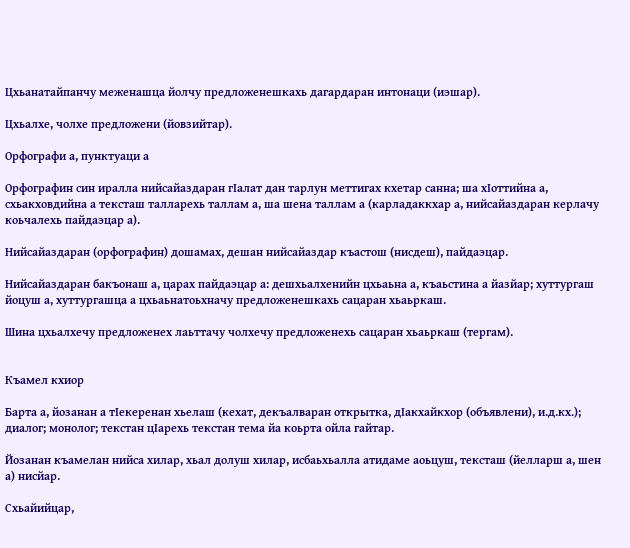Цхьанатайпанчу меженашца йолчу предложенешкахь дагардаран интонаци (иэшар).

Цхьалхе, чолхе предложени (йовзийтар).

Орфографи а, пунктуаци а

Орфографин син иралла нийсайаздаран гӀалат дан тарлун меттигах кхетар санна; ша хӀоттийна а, схьакховдийна а тексташ талларехь таллам а, ша шена таллам а (карладаккхар а, нийсайаздаран керлачу коьчалехь пайдаэцар а).

Нийсайаздаран (орфографин) дошамах, дешан нийсайаздар къастош (нисдеш), пайдаэцар.

Нийсайаздаран бакъонаш а, царах пайдаэцар а: дешхьалхенийн цхьаьна а, къаьстина а йазйар; хуттургаш йоцуш а, хуттургашца а цхьаьнатоьхначу предложенешкахь сацаран хьаьркаш.

Шина цхьалхечу предложенех лаьттачу чолхечу предложенехь сацаран хьаьркаш (тергам).


Къамел кхиор

Барта а, йозанан а тӀекеренан хьелаш (кехат, декъалваран открытка, дӀакхайкхор (объявлени), и.д.кх.); диалог; монолог; текстан цӀарехь текстан тема йа коьрта ойла гайтар.

Йозанан къамелан нийса хилар, хьал долуш хилар, исбаьхьалла атидаме аоьцуш, тексташ (йелларш а, шен а) нисйар.

Схьайийцар,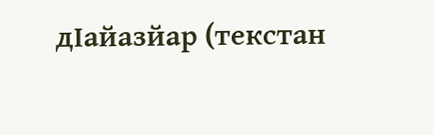дӀайазйар (текстан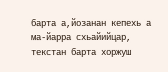барта а,йозанан кепехь а ма-йарра схьайийцар, текстан барта хоржуш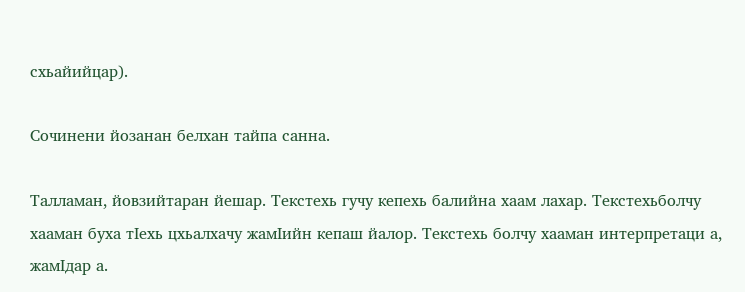схьайийцар).

Сочинени йозанан белхан тайпа санна.

Талламан, йовзийтаран йешар. Текстехь гучу кепехь балийна хаам лахар. Текстехьболчу хааман буха тӀехь цхьалхачу жамӀийн кепаш йалор. Текстехь болчу хааман интерпретаци а, жамӀдар а.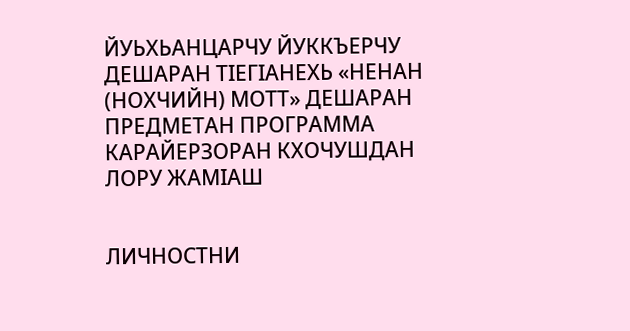ЙУЬХЬАНЦАРЧУ ЙУККЪЕРЧУ ДЕШАРАН ТӀЕГӀАНЕХЬ «НЕНАН (НОХЧИЙН) МОТТ» ДЕШАРАН ПРЕДМЕТАН ПРОГРАММА КАРАЙЕРЗОРАН КХОЧУШДАН ЛОРУ ЖАМӀАШ


ЛИЧНОСТНИ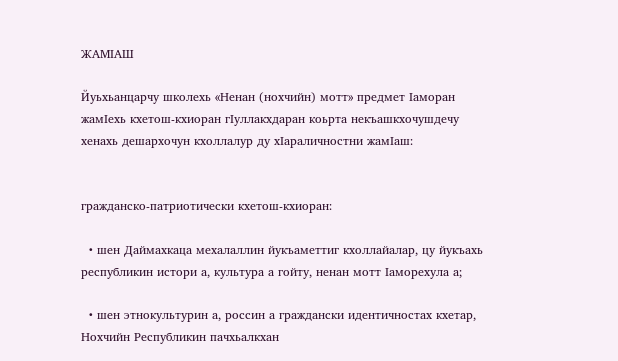ЖАМӀАШ

Йуьхьанцарчу школехь «Ненан (нохчийн) мотт» предмет Ӏаморан жамӀехь кхетош-кхиоран гӀуллакхдаран коьрта некъашкхочушдечу хенахь дешархочун кхоллалур ду хӀараличностни жамӀаш:


гражданско-патриотически кхетош-кхиоран:

  • шен Даймахкаца мехалаллин йукъаметтиг кхоллайалар, цу йукъахь республикин истори а, культура а гойту, ненан мотт Ӏаморехула а;

  • шен этнокультурин а, россин а граждански идентичностах кхетар, Нохчийн Республикин пачхьалкхан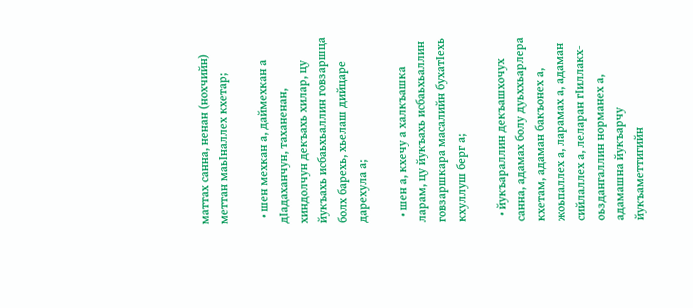маттах санна, ненан (нохчийн) меттан маьӀналлех кхетар;

  • шен мехкан а, даймехкан а дӀадаханчун, таханенан, хиндолчун декъахь хилар, цу йукъахь исбаьхьаллин говзаршца болх барехь, хьелаш дийцаре дарехула а;

  • шен а, кхечу а халкъашка ларам, цу йукъахь исбаьхьаллин говзаршкара масалийн бухатӀехь кхуллуш берг а;

  • йукъараллин декъашхочух санна, адамах болу дуьххьарлера кхетам, адаман бакъонех а, жоьпаллех а, ларамах а, адаман сийлаллех а, леларан гӀиллакх-оьздангаллин норманех а, адамашна йукъарчу йукъаметтигийн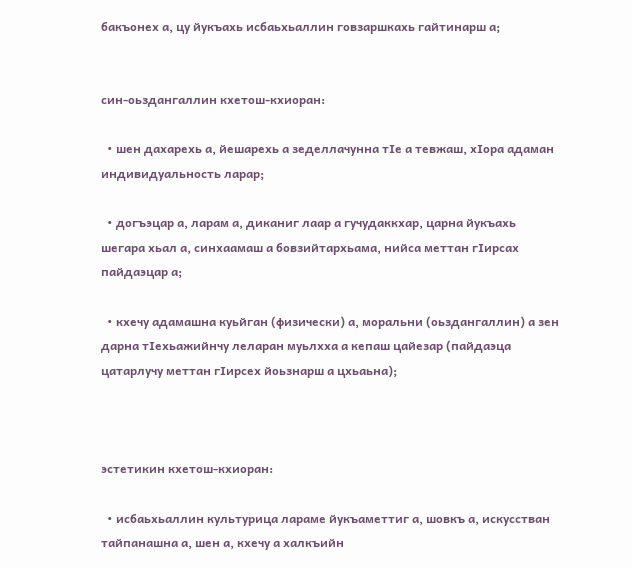бакъонех а, цу йукъахь исбаьхьаллин говзаршкахь гайтинарш а;


син-оьздангаллин кхетош-кхиоран:

  • шен дахарехь а, йешарехь а зеделлачунна тӀе а тевжаш, хӀора адаман индивидуальность ларар;

  • догъэцар а, ларам а, диканиг лаар а гучудаккхар, царна йукъахь шегара хьал а, синхаамаш а бовзийтархьама, нийса меттан гӀирсах пайдаэцар а;

  • кхечу адамашна куьйган (физически) а, моральни (оьздангаллин) а зен дарна тӀехьажийнчу леларан муьлхха а кепаш цайезар (пайдаэца цатарлучу меттан гӀирсех йоьзнарш а цхьаьна);



эстетикин кхетош-кхиоран:

  • исбаьхьаллин культурица лараме йукъаметтиг а, шовкъ а, искусстван тайпанашна а, шен а, кхечу а халкъийн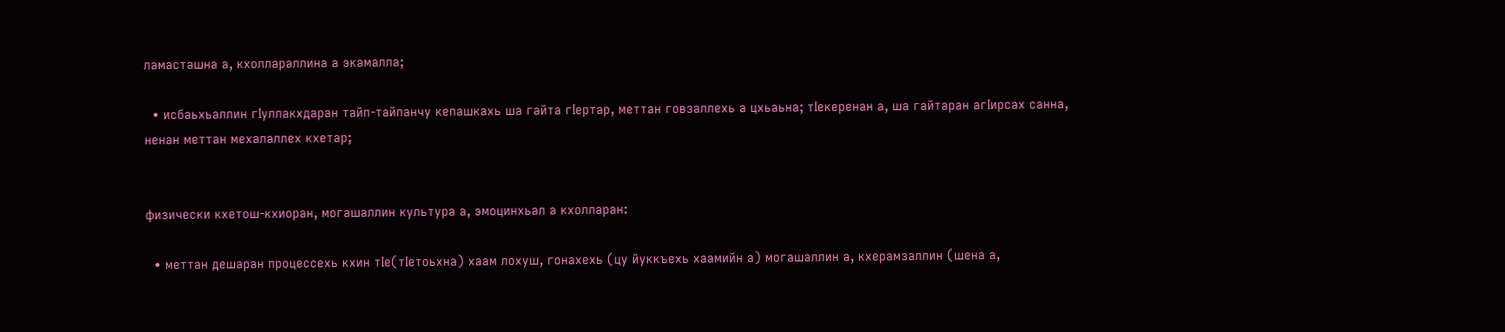ламасташна а, кхоллараллина а экамалла;

  • исбаьхьаллин гӀуллакхдаран тайп-тайпанчу кепашкахь ша гайта гӀертар, меттан говзаллехь а цхьаьна; тӀекеренан а, ша гайтаран агӀирсах санна, ненан меттан мехалаллех кхетар;


физически кхетош-кхиоран, могашаллин культура а, эмоцинхьал а кхолларан:

  • меттан дешаран процессехь кхин тӀе(тӀетоьхна) хаам лохуш, гонахехь (цу йуккъехь хаамийн а) могашаллин а, кхерамзаллин (шена а,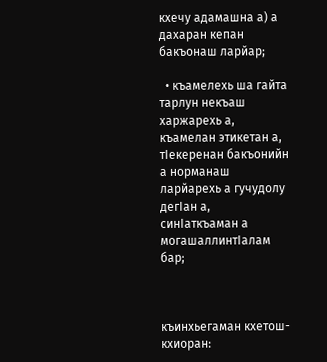кхечу адамашна а) а дахаран кепан бакъонаш ларйар;

  • къамелехь ша гайта тарлун некъаш харжарехь а, къамелан этикетан а, тӀекеренан бакъонийн а норманаш ларйарехь а гучудолу дегӀан а, синӀаткъаман а могашаллинтӀалам бар;



къинхьегаман кхетош-кхиоран: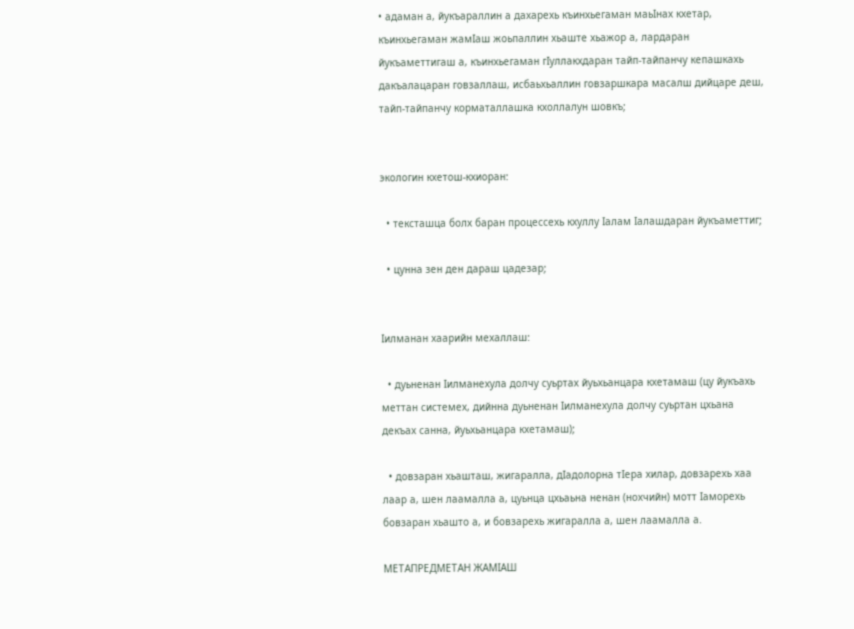• адаман а, йукъараллин а дахарехь къинхьегаман маьӀнах кхетар, къинхьегаман жамӀаш жоьпаллин хьаште хьажор а, лардаран йукъаметтигаш а, къинхьегаман гӀуллакхдаран тайп-тайпанчу кепашкахь дакъалацаран говзаллаш, исбаьхьаллин говзаршкара масалш дийцаре деш, тайп-тайпанчу корматаллашка кхоллалун шовкъ;


экологин кхетош-кхиоран:

  • тексташца болх баран процессехь кхуллу Ӏалам Ӏалашдаран йукъаметтиг;

  • цунна зен ден дараш цадезар;


Ӏилманан хаарийн мехаллаш:

  • дуьненан Ӏилманехула долчу суьртах йуьхьанцара кхетамаш (цу йукъахь меттан системех, дийнна дуьненан Ӏилманехула долчу суьртан цхьана декъах санна, йуьхьанцара кхетамаш);

  • довзаран хьашташ, жигаралла, дӀадолорна тӀера хилар, довзарехь хаа лаар а, шен лаамалла а, цуьнца цхьаьна ненан (нохчийн) мотт Ӏаморехь бовзаран хьашто а, и бовзарехь жигаралла а, шен лаамалла а.

МЕТАПРЕДМЕТАН ЖАМӀАШ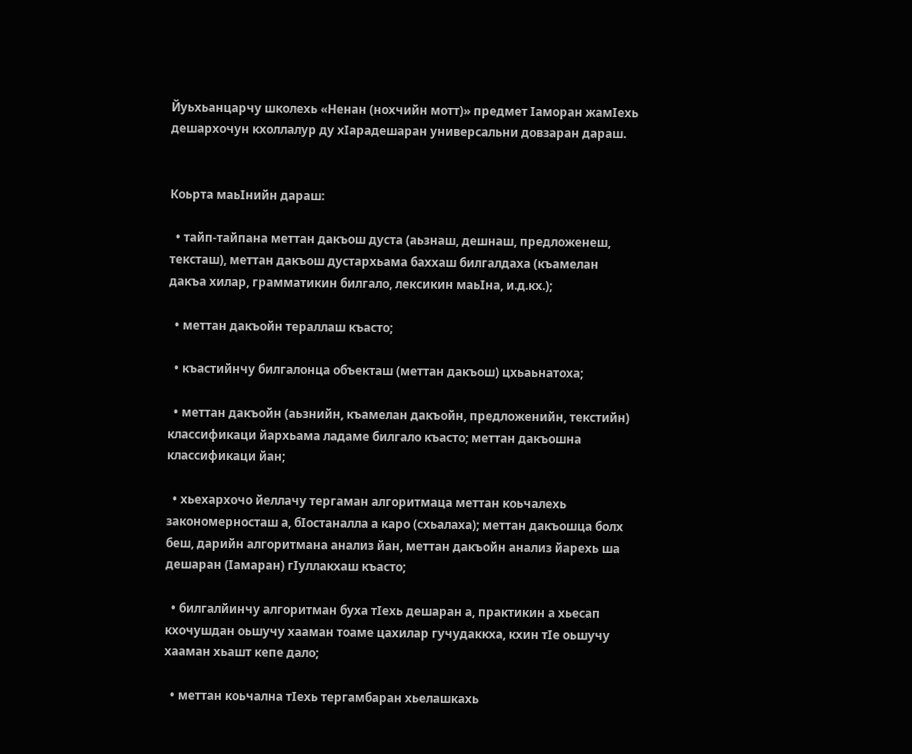Йуьхьанцарчу школехь «Ненан (нохчийн мотт)» предмет Ӏаморан жамӀехь дешархочун кхоллалур ду хӀарадешаран универсальни довзаран дараш.


Коьрта маьӀнийн дараш:

  • тайп-тайпана меттан дакъош дуста (аьзнаш, дешнаш, предложенеш, тексташ), меттан дакъош дустархьама баххаш билгалдаха (къамелан дакъа хилар, грамматикин билгало, лексикин маьӀна, и.д.кх.);

  • меттан дакъойн тераллаш къасто;

  • къастийнчу билгалонца объекташ (меттан дакъош) цхьаьнатоха;

  • меттан дакъойн (аьзнийн, къамелан дакъойн, предложенийн, текстийн) классификаци йархьама ладаме билгало къасто; меттан дакъошна классификаци йан;

  • хьехархочо йеллачу тергаман алгоритмаца меттан коьчалехь закономерносташ а, бӀостаналла а каро (схьалаха); меттан дакъошца болх беш, дарийн алгоритмана анализ йан, меттан дакъойн анализ йарехь ша дешаран (Ӏамаран) гӀуллакхаш къасто;

  • билгалйинчу алгоритман буха тӀехь дешаран а, практикин а хьесап кхочушдан оьшучу хааман тоаме цахилар гучудаккха, кхин тӀе оьшучу хааман хьашт кепе дало;

  • меттан коьчална тӀехь тергамбаран хьелашкахь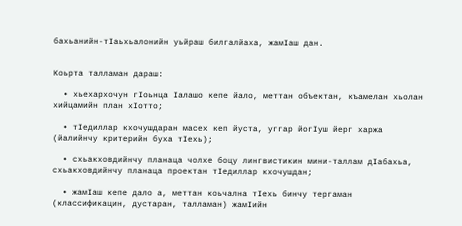бахьанийн-тӀаьхьалонийн уьйраш билгалйаха, жамӀаш дан.


Коьрта талламан дараш:

  • хьехархочун гӀоьнца Ӏалашо кепе йало, меттан объектан, къамелан хьолан хийцамийн план хӀотто;

  • тӀедиллар кхочушдаран масех кеп йуста, уггар йогӀуш йерг харжа (йалийнчу критерийн буха тӀехь);

  • схьакховдийнчу планаца чолхе боцу лингвистикин мини-таллам дӀабахьа, схьакховдийнчу планаца проектан тӀедиллар кхочушдан;

  • жамӀаш кепе дало а, меттан коьчална тӀехь бинчу тергаман (классификацин, дустаран, талламан) жамӀийн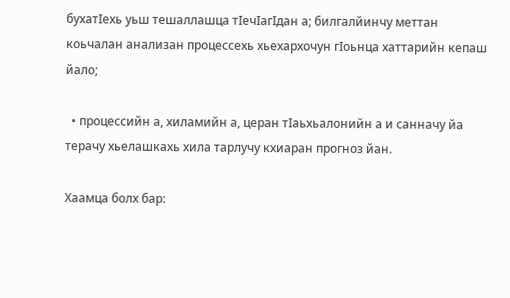бухатӀехь уьш тешаллашца тӀечӀагӀдан а; билгалйинчу меттан коьчалан анализан процессехь хьехархочун гӀоьнца хаттарийн кепаш йало;

  • процессийн а, хиламийн а, церан тӀаьхьалонийн а и санначу йа терачу хьелашкахь хила тарлучу кхиаран прогноз йан.

Хаамца болх бар: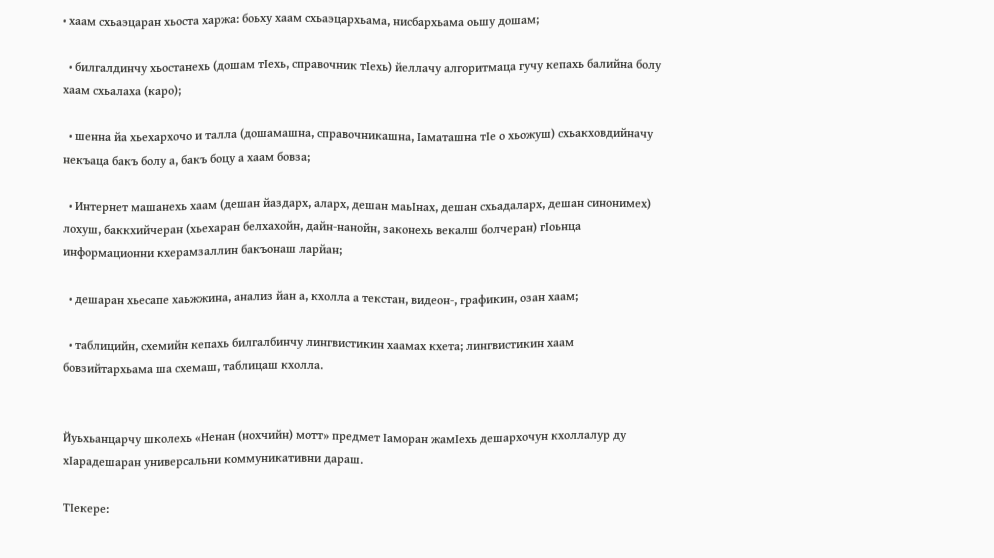• хаам схьаэцаран хьоста харжа: боьху хаам схьаэцархьама, нисбархьама оьшу дошам;

  • билгалдинчу хьостанехь (дошам тӀехь, справочник тӀехь) йеллачу алгоритмаца гучу кепахь балийна болу хаам схьалаха (каро);

  • шенна йа хьехархочо и талла (дошамашна, справочникашна, Ӏаматашна тӀе о хьожуш) схьакховдийначу некъаца бакъ болу а, бакъ боцу а хаам бовза;

  • Интернет машанехь хаам (дешан йаздарх, аларх, дешан маьӀнах, дешан схьадаларх, дешан синонимех) лохуш, баккхийчеран (хьехаран белхахойн, дайн-нанойн, законехь векалш болчеран) гӀоьнца информационни кхерамзаллин бакъонаш ларйан;

  • дешаран хьесапе хаьжжина, анализ йан а, кхолла а текстан, видеон-, графикин, озан хаам;

  • таблицийн, схемийн кепахь билгалбинчу лингвистикин хаамах кхета; лингвистикин хаам бовзийтархьама ша схемаш, таблицаш кхолла.


Йуьхьанцарчу школехь «Ненан (нохчийн) мотт» предмет Ӏаморан жамӀехь дешархочун кхоллалур ду хӀарадешаран универсальни коммуникативни дараш.

ТӀекере: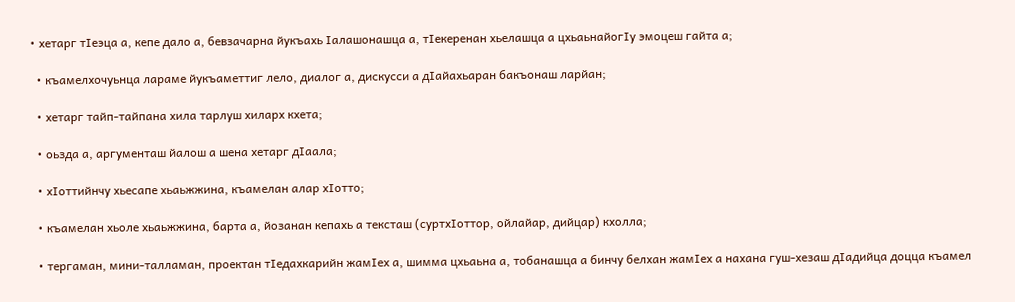• хетарг тӀеэца а, кепе дало а, бевзачарна йукъахь Ӏалашонашца а, тӀекеренан хьелашца а цхьаьнайогӀу эмоцеш гайта а;

  • къамелхочуьнца лараме йукъаметтиг лело, диалог а, дискусси а дӀайахьаран бакъонаш ларйан;

  • хетарг тайп-тайпана хила тарлуш хиларх кхета;

  • оьзда а, аргументаш йалош а шена хетарг дӀаала;

  • хӀоттийнчу хьесапе хьаьжжина, къамелан алар хӀотто;

  • къамелан хьоле хьаьжжина, барта а, йозанан кепахь а тексташ (суртхӀоттор, ойлайар, дийцар) кхолла;

  • тергаман, мини-талламан, проектан тӀедахкарийн жамӀех а, шимма цхьаьна а, тобанашца а бинчу белхан жамӀех а нахана гуш-хезаш дӀадийца доцца къамел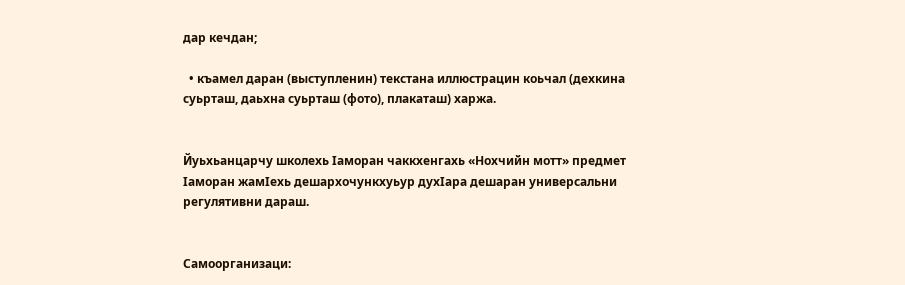дар кечдан;

  • къамел даран (выступленин) текстана иллюстрацин коьчал (дехкина суьрташ, даьхна суьрташ (фото), плакаташ) харжа.


Йуьхьанцарчу школехь Ӏаморан чаккхенгахь «Нохчийн мотт» предмет Ӏаморан жамӀехь дешархочункхуьур духӀара дешаран универсальни регулятивни дараш.


Самоорганизаци: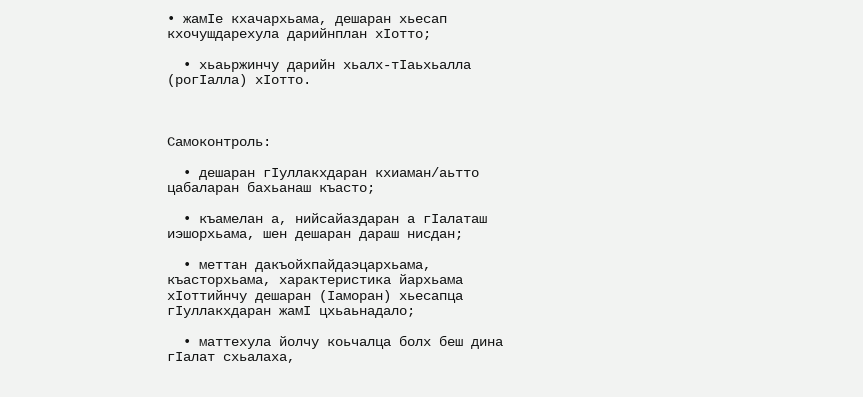• жамӀе кхачархьама, дешаран хьесап кхочушдарехула дарийнплан хӀотто;

  • хьаьржинчу дарийн хьалх-тӀаьхьалла (рогӀалла) хӀотто.



Самоконтроль:

  • дешаран гӀуллакхдаран кхиаман/аьтто цабаларан бахьанаш къасто;

  • къамелан а, нийсайаздаран а гӀалаташ иэшорхьама, шен дешаран дараш нисдан;

  • меттан дакъойхпайдаэцархьама, къасторхьама, характеристика йархьама хӀоттийнчу дешаран (Ӏаморан) хьесапца гӀуллакхдаран жамӀ цхьаьнадало;

  • маттехула йолчу коьчалца болх беш дина гӀалат схьалаха,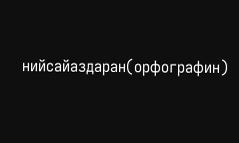нийсайаздаран(орфографин)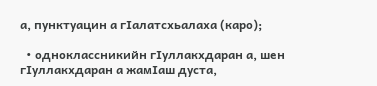а, пунктуацин а гӀалатсхьалаха (каро);

  • одноклассникийн гӀуллакхдаран а, шен гӀуллакхдаран а жамӀаш дуста,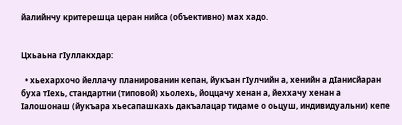йалийнчу критерешца церан нийса (объективно) мах хадо.


Цхьаьна гӀуллакхдар:

  • хьехархочо йеллачу планированин кепан, йукъан гӀулчийн а, хенийн а дӀанисйаран буха тӀехь, стандартни (типовой) хьолехь, йоццачу хенан а, йеххачу хенан а Ӏалошонаш (йукъара хьесапашкахь дакъалацар тидаме о оьцуш, индивидуальни) кепе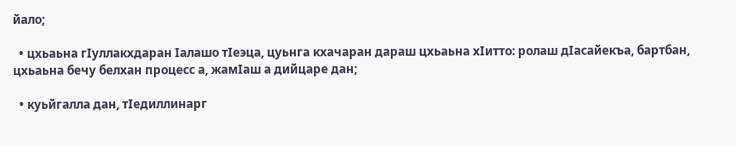йало;

  • цхьаьна гӀуллакхдаран Ӏалашо тӀеэца, цуьнга кхачаран дараш цхьаьна хӀитто: ролаш дӀасайекъа, бартбан, цхьаьна бечу белхан процесс а, жамӀаш а дийцаре дан;

  • куьйгалла дан, тӀедиллинарг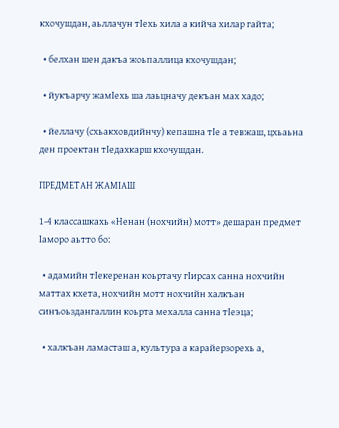кхочушдан, аьллачун тӀехь хила а кийча хилар гайта;

  • белхан шен дакъа жоьпаллица кхочушдан;

  • йукъарчу жамӀехь ша лаьцначу декъан мах хадо;

  • йеллачу (схьакховдийнчу) кепашна тӀе а тевжаш, цхьаьна ден проектан тӀедахкарш кхочушдан.

ПРЕДМЕТАН ЖАМӀАШ

1-4 классашкахь «Ненан (нохчийн) мотт» дешаран предмет Ӏаморо аьтто бо:

  • адамийн тӀекеренан коьртачу гӀирсах санна нохчийн маттах кхета, нохчийн мотт нохчийн халкъан синъоьздангаллин коьрта мехалла санна тӀеэца;

  • халкъан ламасташ а, культура а карайерзорехь а,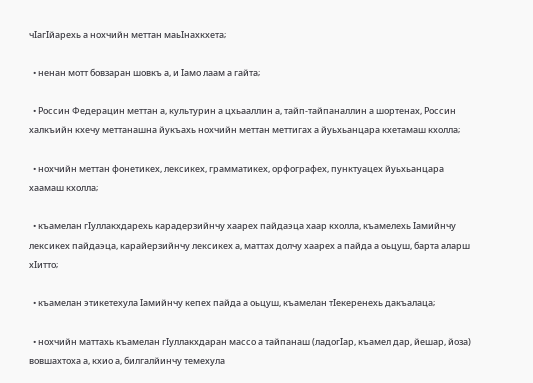чӀагӀйарехь а нохчийн меттан маьӀнахкхета;

  • ненан мотт бовзаран шовкъ а, и Ӏамо лаам а гайта;

  • Россин Федерацин меттан а, культурин а цхьааллин а, тайп-тайпаналлин а шортенах, Россин халкъийн кхечу меттанашна йукъахь нохчийн меттан меттигах а йуьхьанцара кхетамаш кхолла;

  • нохчийн меттан фонетикех, лексикех, грамматикех, орфографех, пунктуацех йуьхьанцара хаамаш кхолла;

  • къамелан гӀуллакхдарехь карадерзийнчу хаарех пайдаэца хаар кхолла, къамелехь Ӏамийнчу лексикех пайдаэца, карайерзийнчу лексикех а, маттах долчу хаарех а пайда а оьцуш, барта аларш хӀитто;

  • къамелан этикетехула Ӏамийнчу кепех пайда а оьцуш, къамелан тӀекеренехь дакъалаца;

  • нохчийн маттахь къамелан гӀуллакхдаран массо а тайпанаш (ладогӀар, къамел дар, йешар, йоза) вовшахтоха а, кхио а, билгалйинчу темехула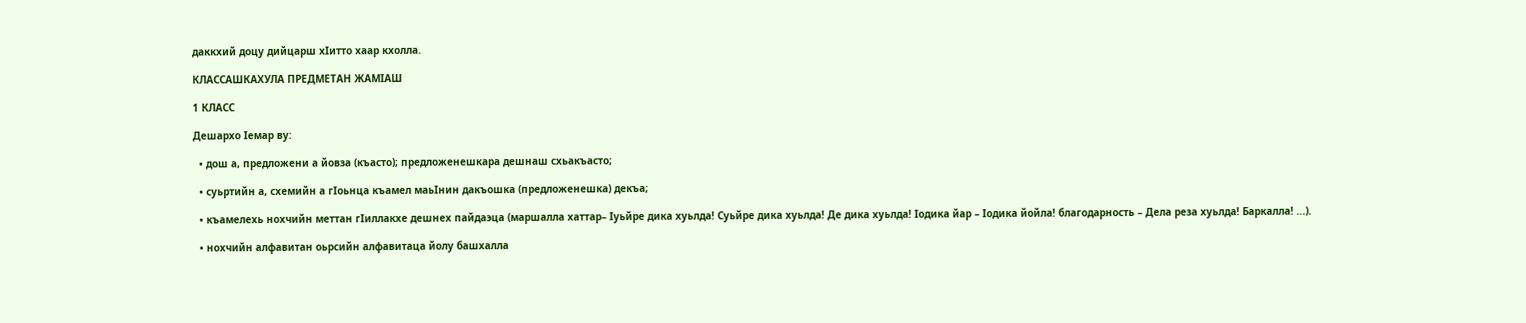даккхий доцу дийцарш хӀитто хаар кхолла.

КЛАССАШКАХУЛА ПРЕДМЕТАН ЖАМӀАШ

1 КЛАСС

Дешархо Ӏемар ву:

  • дош а, предложени а йовза (къасто); предложенешкара дешнаш схьакъасто;

  • суьртийн а, схемийн а гӀоьнца къамел маьӀнин дакъошка (предложенешка) декъа;

  • къамелехь нохчийн меттан гӀиллакхе дешнех пайдаэца (маршалла хаттар– Iуьйре дика хуьлда! Суьйре дика хуьлда! Де дика хуьлда! Ӏодика йар – Iодика йойла! благодарность – Дела реза хуьлда! Баркалла! ...).

  • нохчийн алфавитан оьрсийн алфавитаца йолу башхалла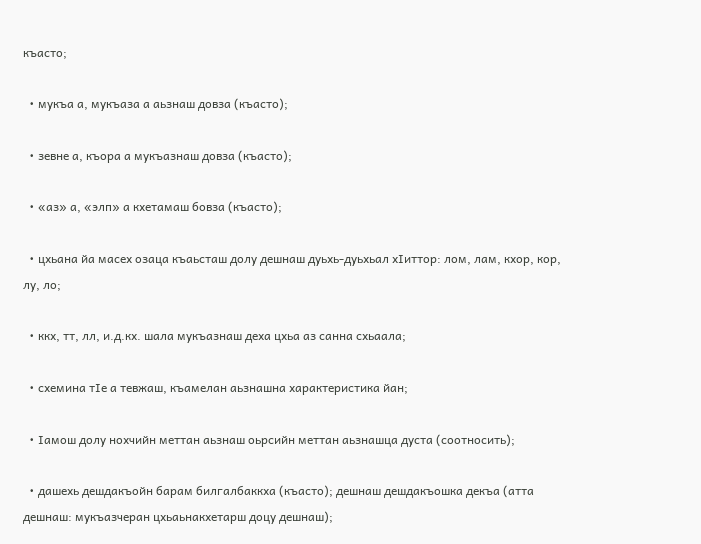къасто;

  • мукъа а, мукъаза а аьзнаш довза (къасто);

  • зевне а, къора а мукъазнаш довза (къасто);

  • «аз» а, «элп» а кхетамаш бовза (къасто);

  • цхьана йа масех озаца къаьсташ долу дешнаш дуьхь-дуьхьал хӀиттор: лом, лам, кхор, кор, лу, ло;

  • ккх, тт, лл, и.д.кх. шала мукъазнаш деха цхьа аз санна схьаала;

  • схемина тӀе а тевжаш, къамелан аьзнашна характеристика йан;

  • Ӏамош долу нохчийн меттан аьзнаш оьрсийн меттан аьзнашца дуста (соотносить);

  • дашехь дешдакъойн барам билгалбаккха (къасто); дешнаш дешдакъошка декъа (атта дешнаш: мукъазчеран цхьаьнакхетарш доцу дешнаш);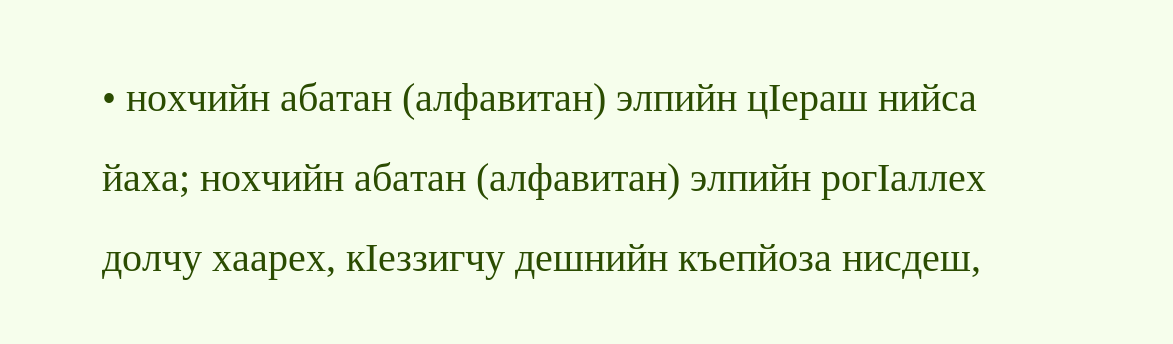• нохчийн абатан (алфавитан) элпийн цӀераш нийса йаха; нохчийн абатан (алфавитан) элпийн рогӀаллех долчу хаарех, кӀеззигчу дешнийн къепйоза нисдеш,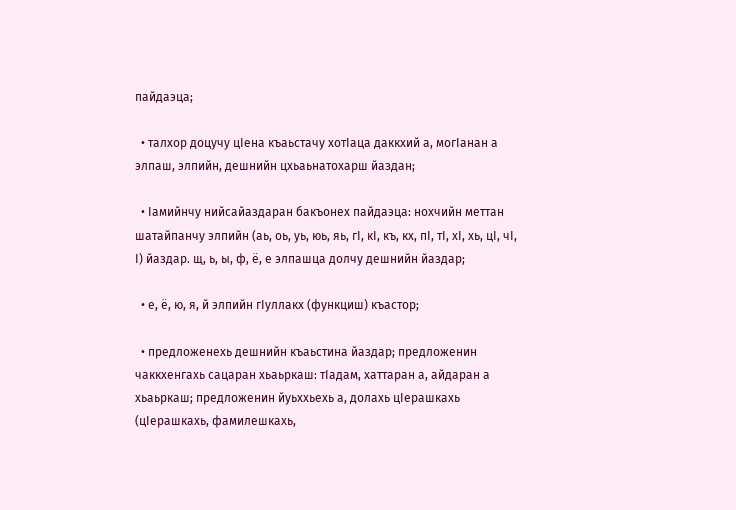пайдаэца;

  • талхор доцучу цӀена къаьстачу хотӀаца даккхий а, могӀанан а элпаш, элпийн, дешнийн цхьаьнатохарш йаздан;

  • Ӏамийнчу нийсайаздаран бакъонех пайдаэца: нохчийн меттан шатайпанчу элпийн (аь, оь, уь, юь, яь, гӀ, кӀ, къ, кх, пӀ, тӀ, хӀ, хь, цӀ, чӀ, Ӏ) йаздар. щ, ь, ы, ф, ё, е элпашца долчу дешнийн йаздар;

  • е, ё, ю, я, й элпийн гӀуллакх (функциш) къастор;

  • предложенехь дешнийн къаьстина йаздар; предложенин чаккхенгахь сацаран хьаьркаш: тӀадам, хаттаран а, айдаран а хьаьркаш; предложенин йуьххьехь а, долахь цӀерашкахь (цӀерашкахь, фамилешкахь,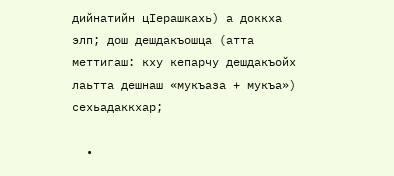дийнатийн цӀерашкахь) а доккха элп; дош дешдакъошца (атта меттигаш: кху кепарчу дешдакъойх лаьтта дешнаш «мукъаза + мукъа») сехьадаккхар;

  •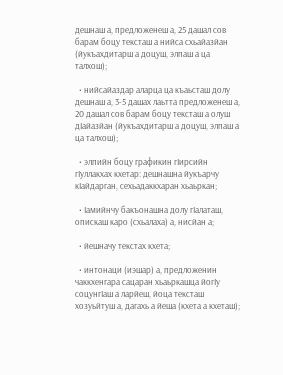дешнаш а, предложенеш а, 25 дашал сов барам боцу тексташ а нийса схьайазйан (йукъахдитарш а доцуш, элпаш а ца талхош);

  • нийсайаздар аларца ца къаьсташ долу дешнаш а, 3-5 дашах лаьтта предложенеш а, 20 дашал сов барам боцу тексташ а олуш дӀайазйан (йукъахдитарш а доцуш, элпаш а ца талхош);

  • элпийн боцу графикин гӀирсийн гӀуллакхах кхетар: дешнашна йукъарчу кӀайдарган, сехьадаккхаран хьаьркан;

  • Ӏамийнчу бакъонашна долу гӀалаташ, опискаш каро (схьалаха) а, нисйан а;

  • йешначу текстах кхета;

  • интонаци (иэшар) а, предложенин чаккхенгара сацаран хьаьркашца йогӀу соцунгӀаш а ларйеш, йоца тексташ хозуьйтуш а, дагахь а йеша (кхета а кхеташ);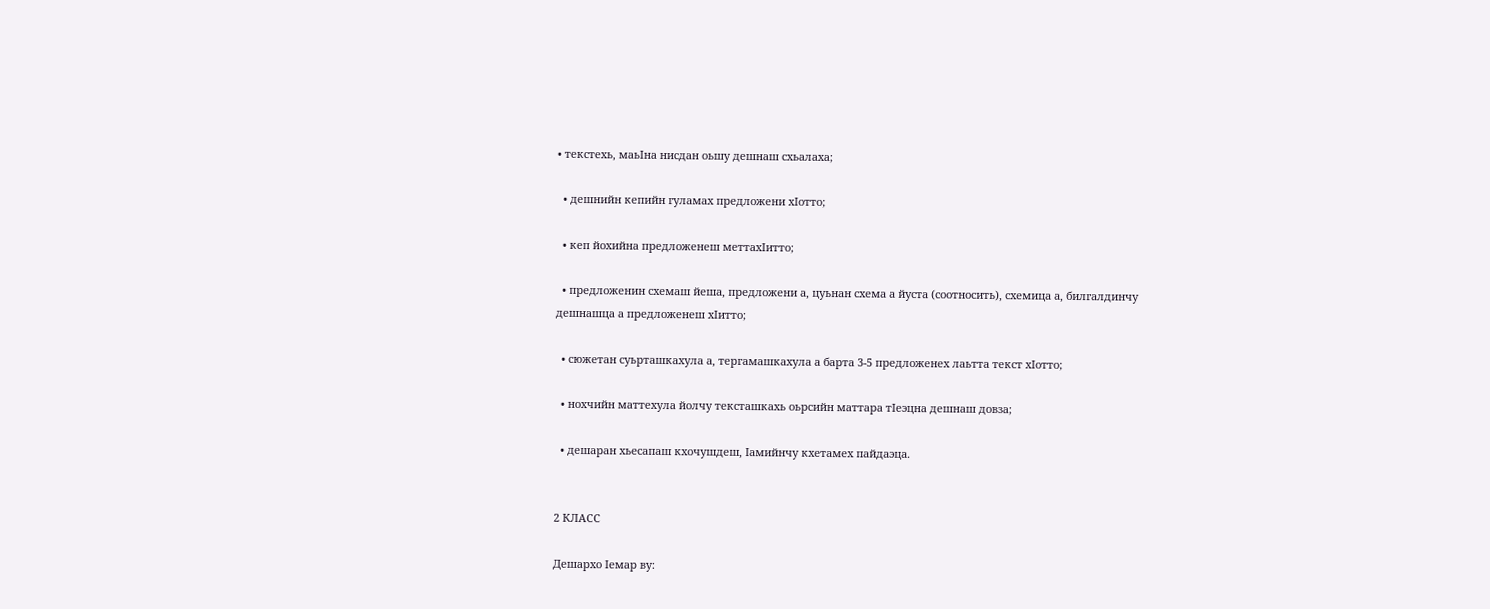• текстехь, маьӀна нисдан оьшу дешнаш схьалаха;

  • дешнийн кепийн гуламах предложени хӀотто;

  • кеп йохийна предложенеш меттахӀитто;

  • предложенин схемаш йеша, предложени а, цуьнан схема а йуста (соотносить), схемица а, билгалдинчу дешнашца а предложенеш хӀитто;

  • сюжетан суьрташкахула а, тергамашкахула а барта 3-5 предложенех лаьтта текст хӀотто;

  • нохчийн маттехула йолчу тексташкахь оьрсийн маттара тӀеэцна дешнаш довза;

  • дешаран хьесапаш кхочушдеш, Ӏамийнчу кхетамех пайдаэца.


2 КЛАСС

Дешархо Ӏемар ву: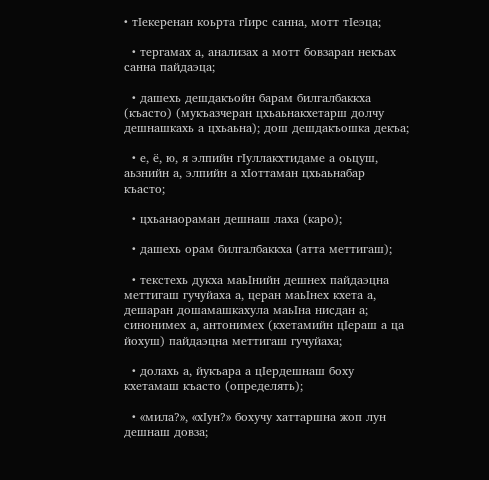• тӀекеренан коьрта гӀирс санна, мотт тӀеэца;

  • тергамах а, анализах а мотт бовзаран некъах санна пайдаэца;

  • дашехь дешдакъойн барам билгалбаккха (къасто) (мукъазчеран цхьаьнакхетарш долчу дешнашкахь а цхьаьна); дош дешдакъошка декъа;

  • е, ё, ю, я элпийн гӀуллакхтидаме а оьцуш, аьзнийн а, элпийн а хӀоттаман цхьаьнабар къасто;

  • цхьанаораман дешнаш лаха (каро);

  • дашехь орам билгалбаккха (атта меттигаш);

  • текстехь дукха маьӀнийн дешнех пайдаэцна меттигаш гучуйаха а, церан маьӀнех кхета а, дешаран дошамашкахула маьӀна нисдан а; синонимех а, антонимех (кхетамийн цӀераш а ца йохуш) пайдаэцна меттигаш гучуйаха;

  • долахь а, йукъара а цӀердешнаш боху кхетамаш къасто (определять);

  • «мила?», «хӀун?» бохучу хаттаршна жоп лун дешнаш довза;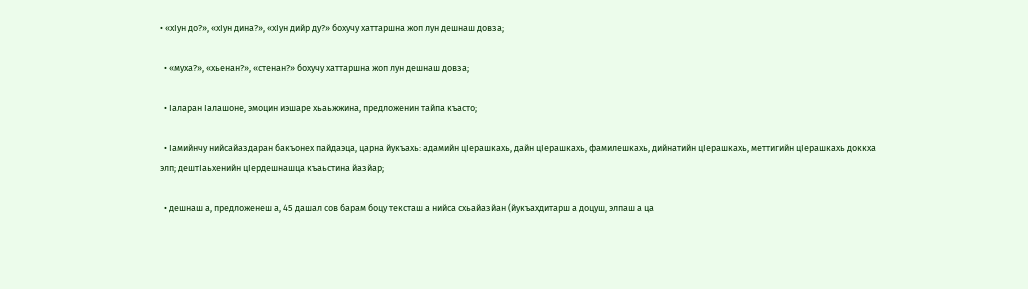• «хӀун до?», «хӀун дина?», «хӀун дийр ду?» бохучу хаттаршна жоп лун дешнаш довза;

  • «муха?», «хьенан?», «стенан?» бохучу хаттаршна жоп лун дешнаш довза;

  • Ӏаларан Ӏалашоне, эмоцин иэшаре хьаьжжина, предложенин тайпа къасто;

  • Ӏамийнчу нийсайаздаран бакъонех пайдаэца, царна йукъахь: адамийн цӀерашкахь, дайн цӀерашкахь, фамилешкахь, дийнатийн цӀерашкахь, меттигийн цӀерашкахь доккха элп; дештӀаьхенийн цӀердешнашца къаьстина йазйар;

  • дешнаш а, предложенеш а, 45 дашал сов барам боцу тексташ а нийса схьайазйан (йукъахдитарш а доцуш, элпаш а ца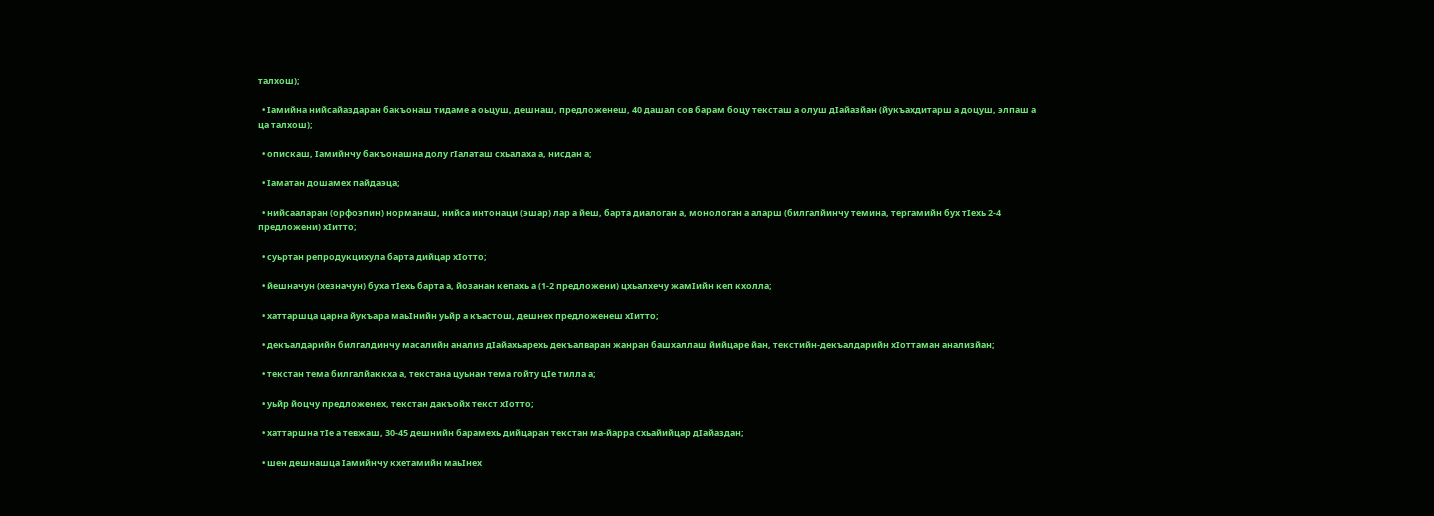талхош);

  • Ӏамийна нийсайаздаран бакъонаш тидаме а оьцуш, дешнаш, предложенеш, 40 дашал сов барам боцу тексташ а олуш дӀайазйан (йукъахдитарш а доцуш, элпаш а ца талхош);

  • опискаш, Ӏамийнчу бакъонашна долу гӀалаташ схьалаха а, нисдан а;

  • Ӏаматан дошамех пайдаэца;

  • нийсааларан (орфоэпин) норманаш, нийса интонаци (эшар) лар а йеш, барта диалоган а, монологан а аларш (билгалйинчу темина, тергамийн бух тӀехь 2-4 предложени) хӀитто;

  • суьртан репродукцихула барта дийцар хӀотто;

  • йешначун (хезначун) буха тӀехь барта а, йозанан кепахь а (1-2 предложени) цхьалхечу жамӀийн кеп кхолла;

  • хаттаршца царна йукъара маьӀнийн уьйр а къастош, дешнех предложенеш хӀитто;

  • декъалдарийн билгалдинчу масалийн анализ дӀайахьарехь декъалваран жанран башхаллаш йийцаре йан, текстийн-декъалдарийн хӀоттаман анализйан;

  • текстан тема билгалйаккха а, текстана цуьнан тема гойту цӀе тилла а;

  • уьйр йоцчу предложенех, текстан дакъойх текст хӀотто;

  • хаттаршна тӀе а тевжаш, 30-45 дешнийн барамехь дийцаран текстан ма-йарра схьайийцар дӀайаздан;

  • шен дешнашца Ӏамийнчу кхетамийн маьӀнех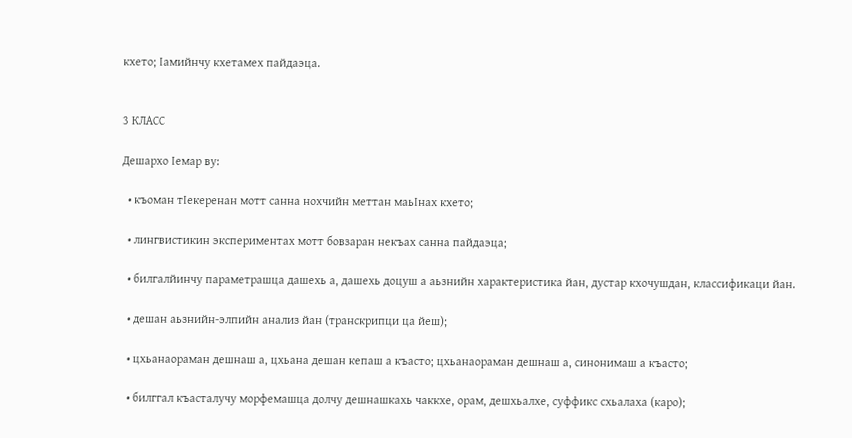кхето; Ӏамийнчу кхетамех пайдаэца.


3 КЛАСС

Дешархо Ӏемар ву:

  • къоман тӀекеренан мотт санна нохчийн меттан маьӀнах кхето;

  • лингвистикин экспериментах мотт бовзаран некъах санна пайдаэца;

  • билгалйинчу параметрашца дашехь а, дашехь доцуш а аьзнийн характеристика йан, дустар кхочушдан, классификаци йан.

  • дешан аьзнийн-элпийн анализ йан (транскрипци ца йеш);

  • цхьанаораман дешнаш а, цхьана дешан кепаш а къасто; цхьанаораман дешнаш а, синонимаш а къасто;

  • билггал къасталучу морфемашца долчу дешнашкахь чаккхе, орам, дешхьалхе, суффикс схьалаха (каро);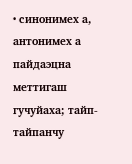• синонимех а, антонимех а пайдаэцна меттигаш гучуйаха; тайп-тайпанчу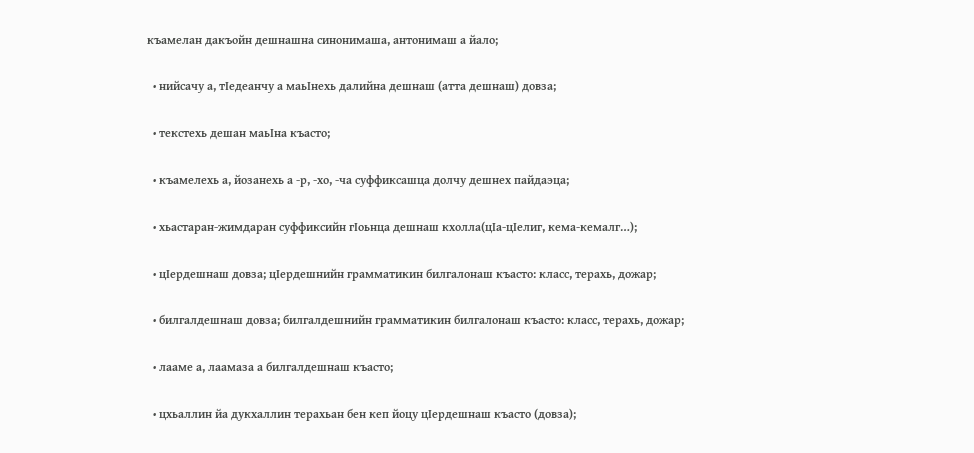къамелан дакъойн дешнашна синонимаша, антонимаш а йало;

  • нийсачу а, тӀедеанчу а маьӀнехь далийна дешнаш (атта дешнаш) довза;

  • текстехь дешан маьӀна къасто;

  • къамелехь а, йозанехь а -р, -хо, -ча суффиксашца долчу дешнех пайдаэца;

  • хьастаран-жимдаран суффиксийн гӀоьнца дешнаш кхолла(цӀа-цӀелиг, кема-кемалг…);

  • цӀердешнаш довза; цӀердешнийн грамматикин билгалонаш къасто: класс, терахь, дожар;

  • билгалдешнаш довза; билгалдешнийн грамматикин билгалонаш къасто: класс, терахь, дожар;

  • лааме а, лаамаза а билгалдешнаш къасто;

  • цхьаллин йа дукхаллин терахьан бен кеп йоцу цӀердешнаш къасто (довза);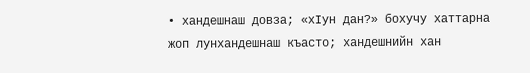• хандешнаш довза; «хӀун дан?» бохучу хаттарна жоп лунхандешнаш къасто; хандешнийн хан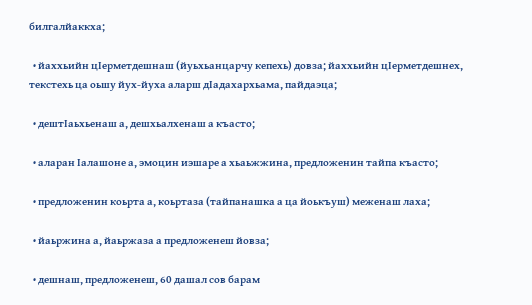билгалйаккха;

  • йаххьийн цӀерметдешнаш (йуьхьанцарчу кепехь) довза; йаххьийн цӀерметдешнех, текстехь ца оьшу йух-йуха аларш дӀадахархьама, пайдаэца;

  • дештӀаьхьенаш а, дешхьалхенаш а къасто;

  • аларан Ӏалашоне а, эмоцин иэшаре а хьаьжжина, предложенин тайпа къасто;

  • предложенин коьрта а, коьртаза (тайпанашка а ца йоькъуш) меженаш лаха;

  • йаьржина а, йаьржаза а предложенеш йовза;

  • дешнаш, предложенеш, 60 дашал сов барам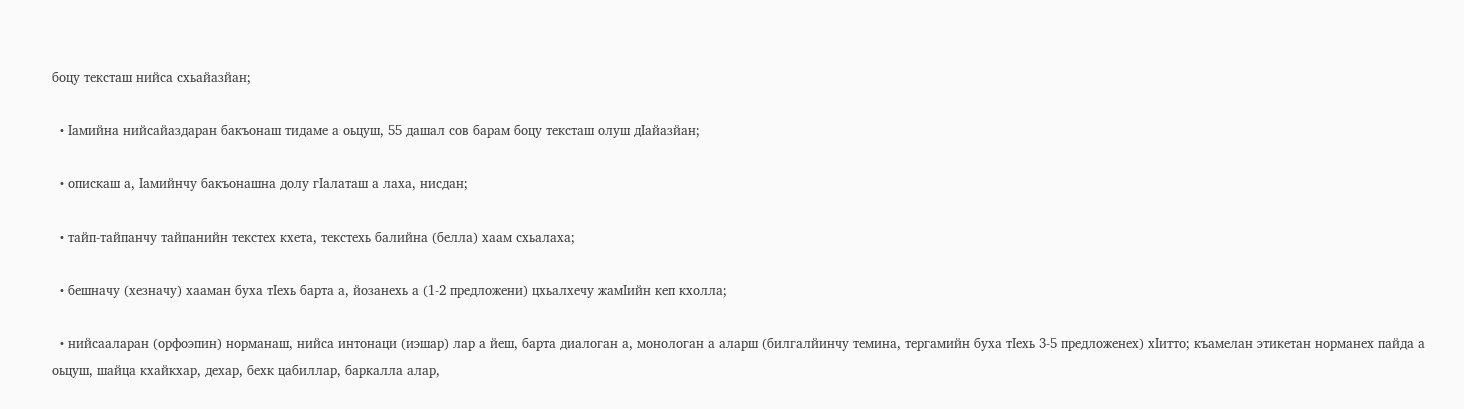боцу тексташ нийса схьайазйан;

  • Ӏамийна нийсайаздаран бакъонаш тидаме а оьцуш, 55 дашал сов барам боцу тексташ олуш дӀайазйан;

  • опискаш а, Ӏамийнчу бакъонашна долу гӀалаташ а лаха, нисдан;

  • тайп-тайпанчу тайпанийн текстех кхета, текстехь балийна (белла) хаам схьалаха;

  • бешначу (хезначу) хааман буха тӀехь барта а, йозанехь а (1-2 предложени) цхьалхечу жамӀийн кеп кхолла;

  • нийсааларан (орфоэпин) норманаш, нийса интонаци (иэшар) лар а йеш, барта диалоган а, монологан а аларш (билгалйинчу темина, тергамийн буха тӀехь 3-5 предложенех) хӀитто; къамелан этикетан норманех пайда а оьцуш, шайца кхайкхар, дехар, бехк цабиллар, баркалла алар,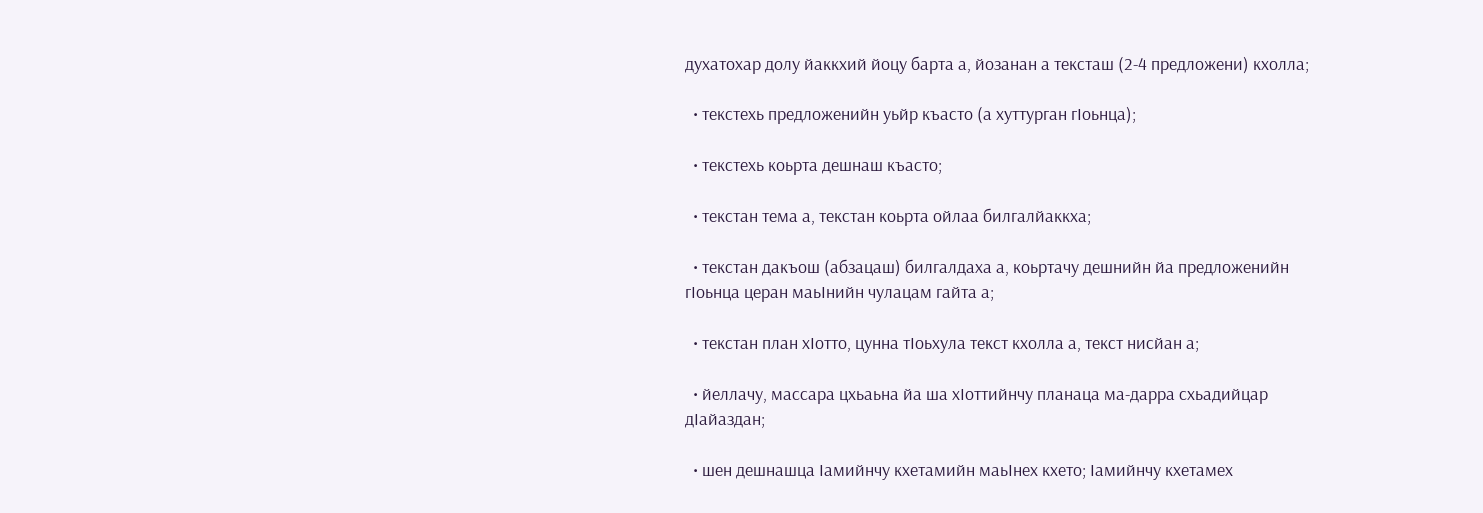духатохар долу йаккхий йоцу барта а, йозанан а тексташ (2-4 предложени) кхолла;

  • текстехь предложенийн уьйр къасто (а хуттурган гӀоьнца);

  • текстехь коьрта дешнаш къасто;

  • текстан тема а, текстан коьрта ойлаа билгалйаккха;

  • текстан дакъош (абзацаш) билгалдаха а, коьртачу дешнийн йа предложенийн гӀоьнца церан маьӀнийн чулацам гайта а;

  • текстан план хӀотто, цунна тӀоьхула текст кхолла а, текст нисйан а;

  • йеллачу, массара цхьаьна йа ша хӀоттийнчу планаца ма-дарра схьадийцар дӀайаздан;

  • шен дешнашца Ӏамийнчу кхетамийн маьӀнех кхето; Ӏамийнчу кхетамех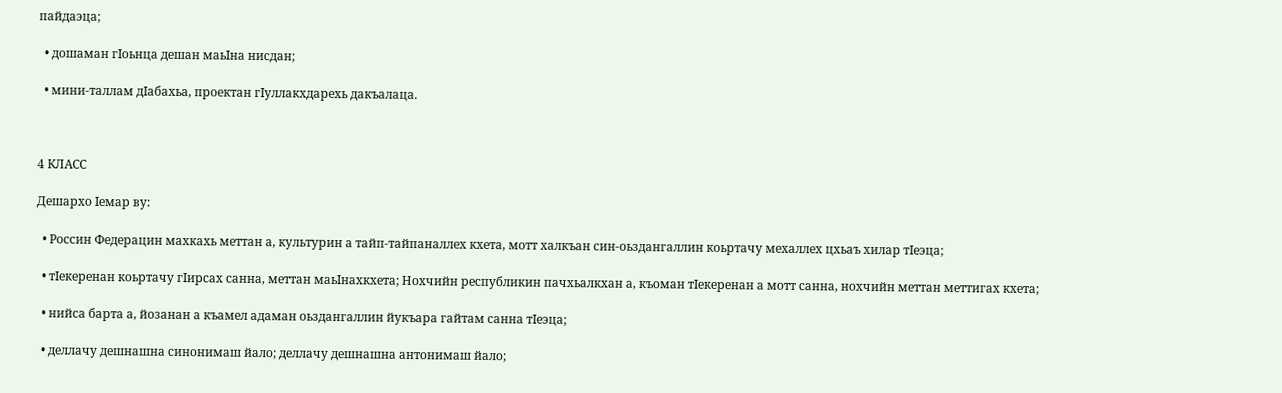пайдаэца;

  • дошаман гӀоьнца дешан маьӀна нисдан;

  • мини-таллам дӀабахьа, проектан гӀуллакхдарехь дакъалаца.



4 КЛАСС

Дешархо Ӏемар ву:

  • Россин Федерацин махкахь меттан а, культурин а тайп-тайпаналлех кхета, мотт халкъан син-оьздангаллин коьртачу мехаллех цхьаъ хилар тӀеэца;

  • тӀекеренан коьртачу гӀирсах санна, меттан маьӀнахкхета; Нохчийн республикин пачхьалкхан а, къоман тӀекеренан а мотт санна, нохчийн меттан меттигах кхета;

  • нийса барта а, йозанан а къамел адаман оьздангаллин йукъара гайтам санна тӀеэца;

  • деллачу дешнашна синонимаш йало; деллачу дешнашна антонимаш йало;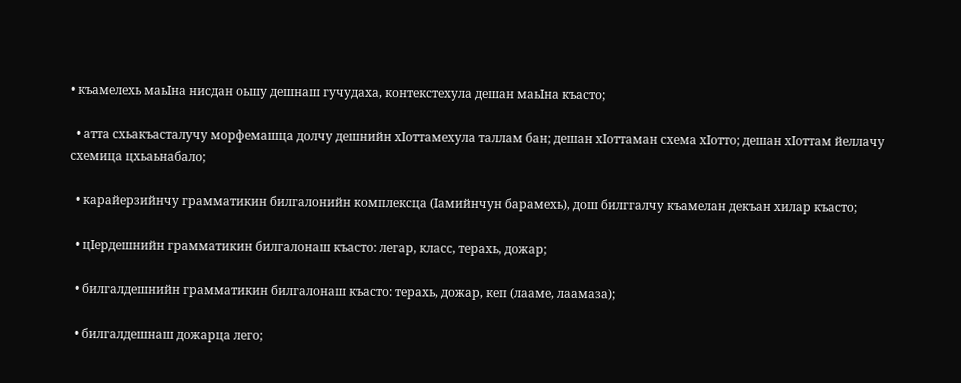• къамелехь маьӀна нисдан оьшу дешнаш гучудаха, контекстехула дешан маьӀна къасто;

  • атта схьакъасталучу морфемашца долчу дешнийн хӀоттамехула таллам бан; дешан хӀоттаман схема хӀотто; дешан хӀоттам йеллачу схемица цхьаьнабало;

  • карайерзийнчу грамматикин билгалонийн комплексца (Ӏамийнчун барамехь), дош билггалчу къамелан декъан хилар къасто;

  • цӀердешнийн грамматикин билгалонаш къасто: легар, класс, терахь, дожар;

  • билгалдешнийн грамматикин билгалонаш къасто: терахь, дожар, кеп (лааме, лаамаза);

  • билгалдешнаш дожарца лего;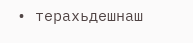• терахьдешнаш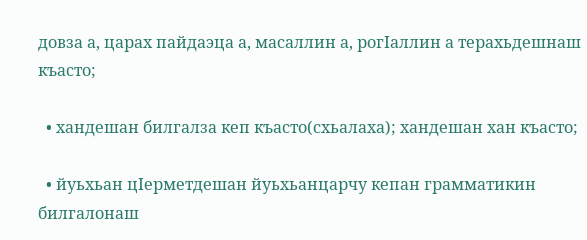довза а, царах пайдаэца а, масаллин а, рогӀаллин а терахьдешнаш къасто;

  • хандешан билгалза кеп къасто(схьалаха); хандешан хан къасто;

  • йуьхьан цӀерметдешан йуьхьанцарчу кепан грамматикин билгалонаш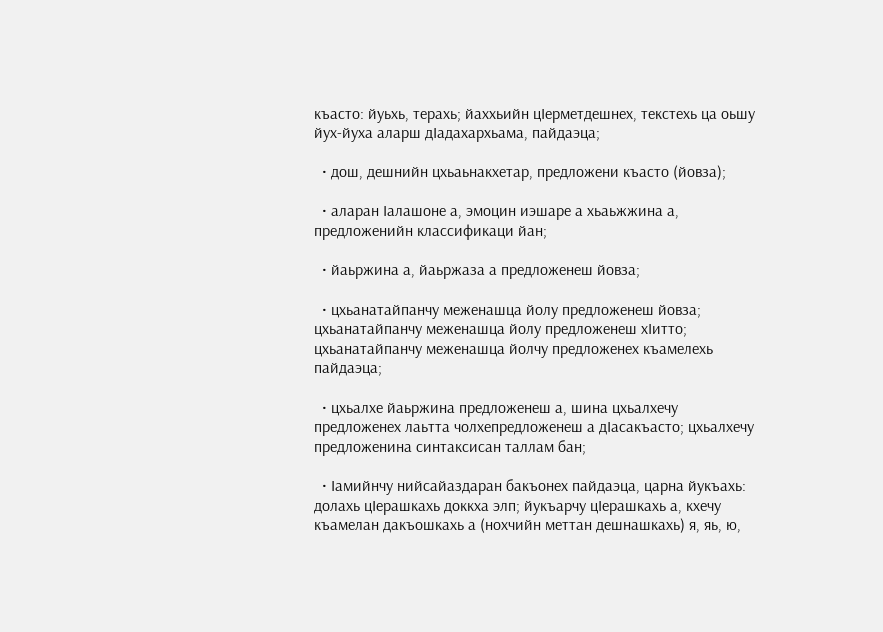къасто: йуьхь, терахь; йаххьийн цӀерметдешнех, текстехь ца оьшу йух-йуха аларш дӀадахархьама, пайдаэца;

  • дош, дешнийн цхьаьнакхетар, предложени къасто (йовза);

  • аларан Ӏалашоне а, эмоцин иэшаре а хьаьжжина а, предложенийн классификаци йан;

  • йаьржина а, йаьржаза а предложенеш йовза;

  • цхьанатайпанчу меженашца йолу предложенеш йовза; цхьанатайпанчу меженашца йолу предложенеш хӀитто; цхьанатайпанчу меженашца йолчу предложенех къамелехь пайдаэца;

  • цхьалхе йаьржина предложенеш а, шина цхьалхечу предложенех лаьтта чолхепредложенеш а дӀасакъасто; цхьалхечу предложенина синтаксисан таллам бан;

  • Ӏамийнчу нийсайаздаран бакъонех пайдаэца, царна йукъахь: долахь цӀерашкахь доккха элп; йукъарчу цӀерашкахь а, кхечу къамелан дакъошкахь а (нохчийн меттан дешнашкахь) я, яь, ю,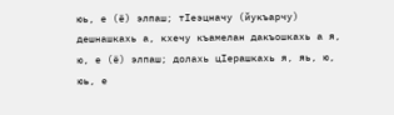юь, е (ё) элпаш; тӀеэцначу (йукъарчу) дешнашкахь а, кхечу къамелан дакъошкахь а я, ю, е (ё) элпаш; долахь цӀерашкахь я, яь, ю, юь, е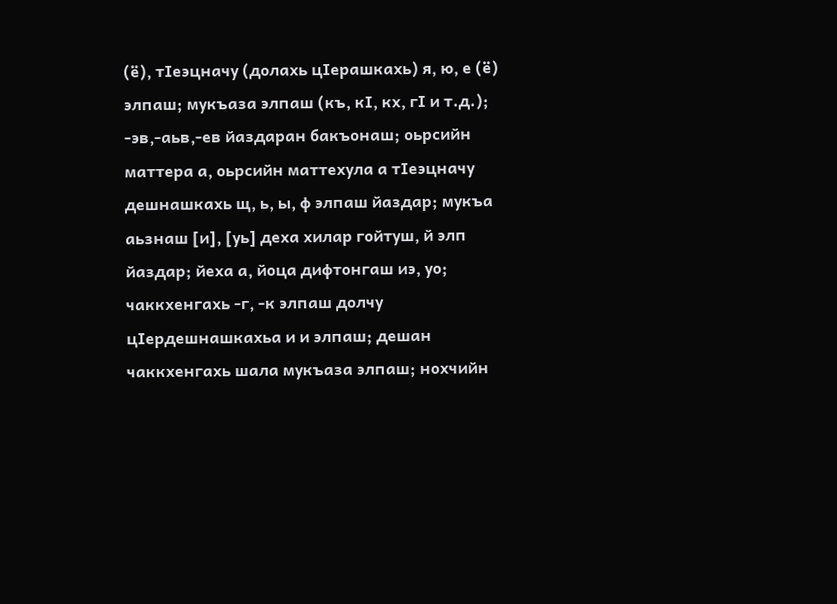(ё), тӀеэцначу (долахь цӀерашкахь) я, ю, е (ё) элпаш; мукъаза элпаш (къ, кӀ, кх, гӀ и т.д.); -эв,-аьв,-ев йаздаран бакъонаш; оьрсийн маттера а, оьрсийн маттехула а тӀеэцначу дешнашкахь щ, ь, ы, ф элпаш йаздар; мукъа аьзнаш [и], [уь] деха хилар гойтуш, й элп йаздар; йеха а, йоца дифтонгаш иэ, уо; чаккхенгахь -г, -к элпаш долчу цӀердешнашкахьа и и элпаш; дешан чаккхенгахь шала мукъаза элпаш; нохчийн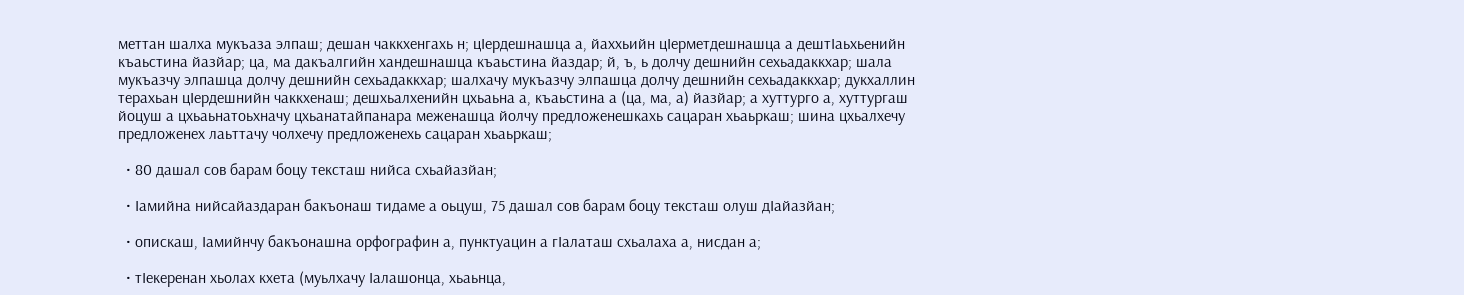меттан шалха мукъаза элпаш; дешан чаккхенгахь н; цӀердешнашца а, йаххьийн цӀерметдешнашца а дештӀаьхьенийн къаьстина йазйар; ца, ма дакъалгийн хандешнашца къаьстина йаздар; й, ъ, ь долчу дешнийн сехьадаккхар; шала мукъазчу элпашца долчу дешнийн сехьадаккхар; шалхачу мукъазчу элпашца долчу дешнийн сехьадаккхар; дукхаллин терахьан цӀердешнийн чаккхенаш; дешхьалхенийн цхьаьна а, къаьстина а (ца, ма, а) йазйар; а хуттурго а, хуттургаш йоцуш а цхьаьнатоьхначу цхьанатайпанара меженашца йолчу предложенешкахь сацаран хьаьркаш; шина цхьалхечу предложенех лаьттачу чолхечу предложенехь сацаран хьаьркаш;

  • 80 дашал сов барам боцу тексташ нийса схьайазйан;

  • Ӏамийна нийсайаздаран бакъонаш тидаме а оьцуш, 75 дашал сов барам боцу тексташ олуш дӀайазйан;

  • опискаш, Ӏамийнчу бакъонашна орфографин а, пунктуацин а гӀалаташ схьалаха а, нисдан а;

  • тӀекеренан хьолах кхета (муьлхачу Ӏалашонца, хьаьнца,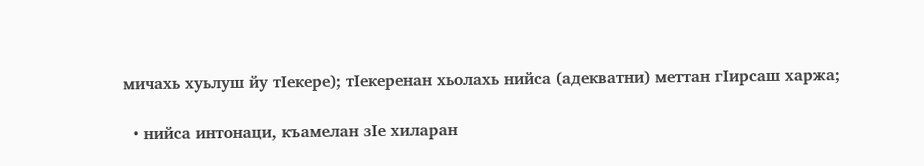мичахь хуьлуш йу тӀекере); тӀекеренан хьолахь нийса (адекватни) меттан гӀирсаш харжа;

  • нийса интонаци, къамелан зӀе хиларан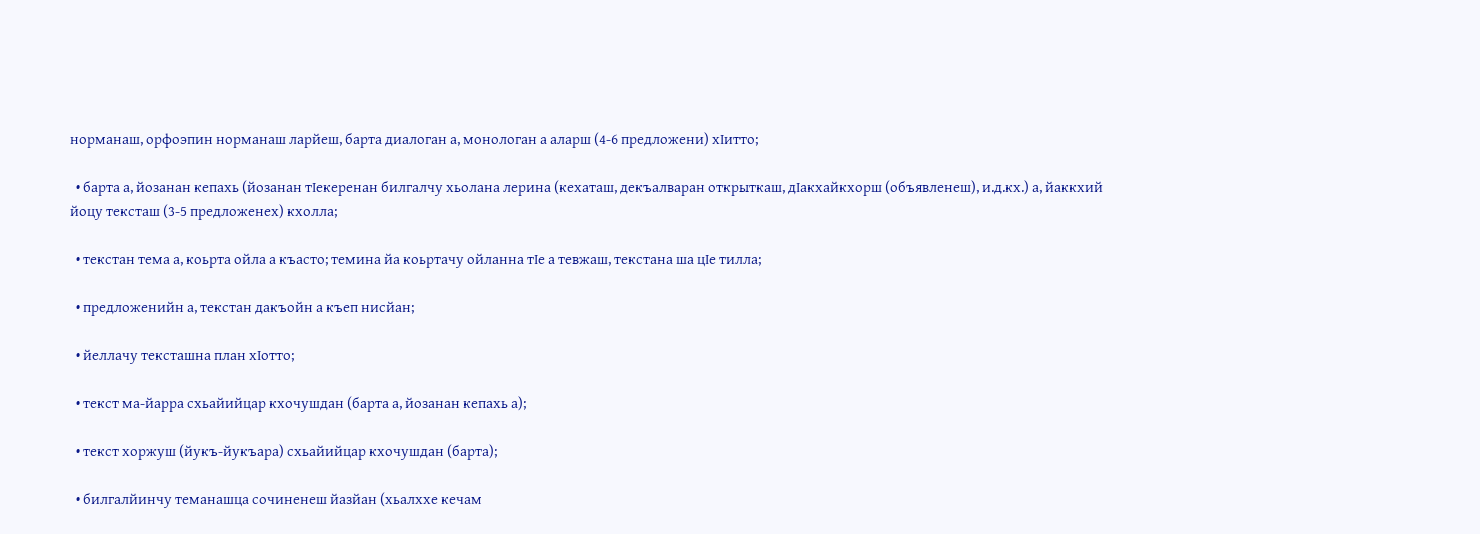норманаш, орфоэпин норманаш ларйеш, барта диалоган а, монологан а аларш (4-6 предложени) хӀитто;

  • барта а, йозанан кепахь (йозанан тӀекеренан билгалчу хьолана лерина (кехаташ, декъалваран открыткаш, дӀакхайкхорш (объявленеш), и.д.кх.) а, йаккхий йоцу тексташ (3-5 предложенех) кхолла;

  • текстан тема а, коьрта ойла а къасто; темина йа коьртачу ойланна тӀе а тевжаш, текстана ша цӀе тилла;

  • предложенийн а, текстан дакъойн а къеп нисйан;

  • йеллачу тексташна план хӀотто;

  • текст ма-йарра схьайийцар кхочушдан (барта а, йозанан кепахь а);

  • текст хоржуш (йукъ-йукъара) схьайийцар кхочушдан (барта);

  • билгалйинчу теманашца сочиненеш йазйан (хьалххе кечам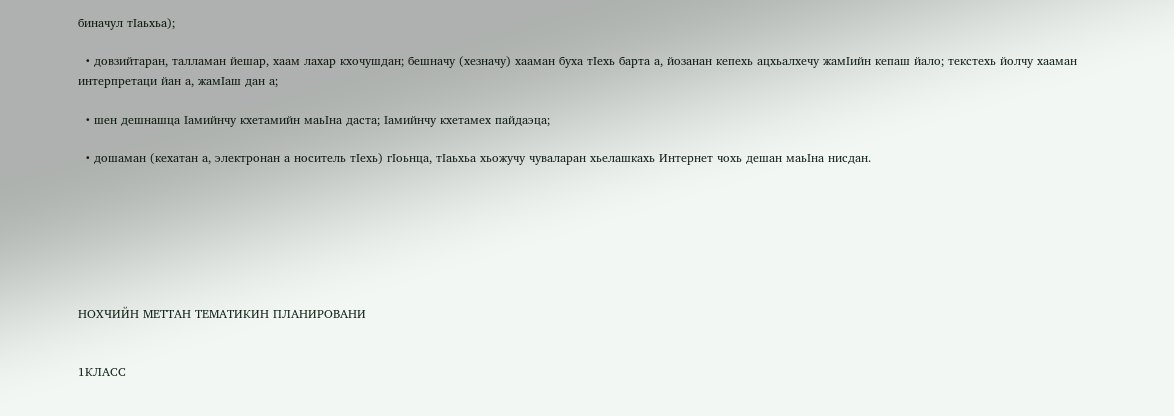биначул тӀаьхьа);

  • довзийтаран, талламан йешар, хаам лахар кхочушдан; бешначу (хезначу) хааман буха тӀехь барта а, йозанан кепехь ацхьалхечу жамӀийн кепаш йало; текстехь йолчу хааман интерпретаци йан а, жамӀаш дан а;

  • шен дешнашца Ӏамийнчу кхетамийн маьӀна даста; Ӏамийнчу кхетамех пайдаэца;

  • дошаман (кехатан а, электронан а носитель тӀехь) гӀоьнца, тӀаьхьа хьожучу чуваларан хьелашкахь Интернет чохь дешан маьӀна нисдан.







НОХЧИЙН МЕТТАН ТЕМАТИКИН ПЛАНИРОВАНИ


1КЛАСС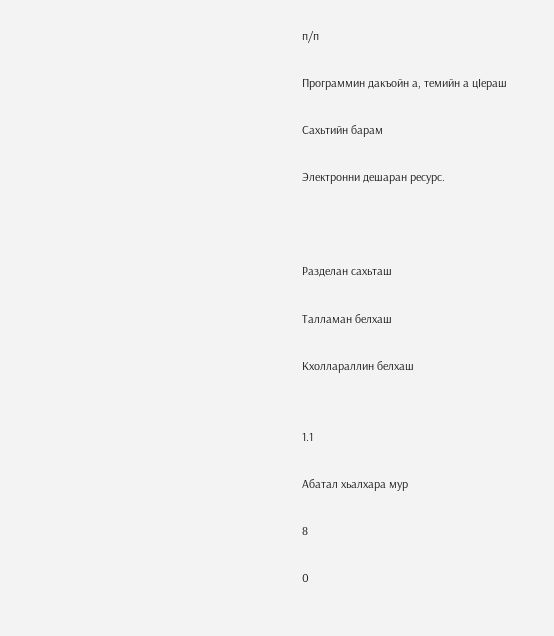п/п

Программин дакъойн а, темийн а цӀераш

Сахьтийн барам

Электронни дешаран ресурс.



Разделан сахьташ

Талламан белхаш

Кхоллараллин белхаш


1.1

Абатал хьалхара мур

8

0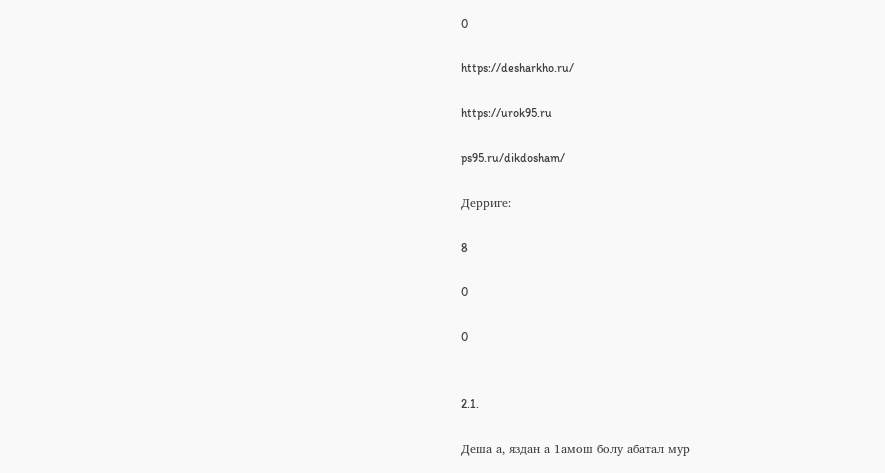0

https://desharkho.ru/

https://urok95.ru

ps95.ru/dikdosham/

Дерриге:

8

0

0


2.1.

Деша а, яздан а 1амош болу абатал мур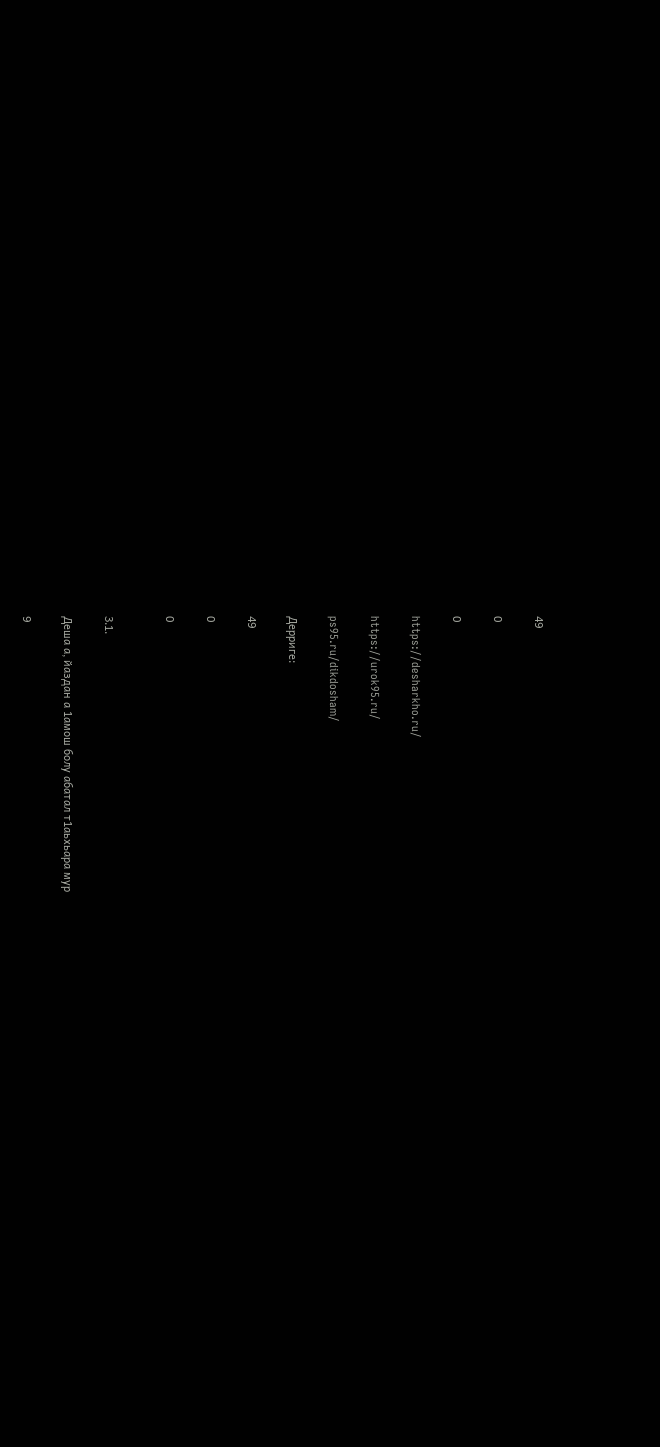49

0

0

https://desharkho.ru/

https://urok95.ru/

ps95.ru/dikdosham/

Дерриге:

49

0

0


3.1.

Деша а, йаздан а 1амош болу абатал т1аьхьара мур

9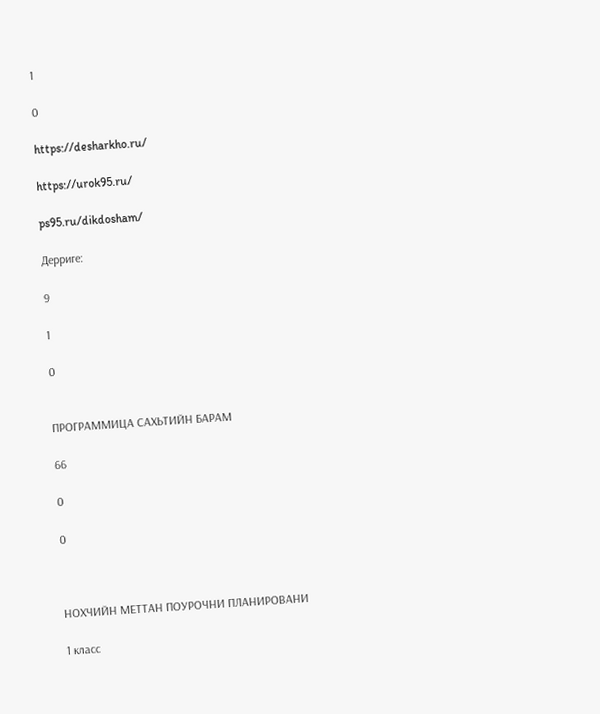1

0

https://desharkho.ru/

https://urok95.ru/

ps95.ru/dikdosham/

Дерриге:

9

1

0


ПРОГРАММИЦА САХЬТИЙН БАРАМ

66

0

0



НОХЧИЙН МЕТТАН ПОУРОЧНИ ПЛАНИРОВАНИ

1 класс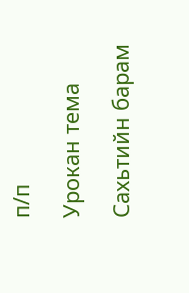п/п

Урокан тема

Сахьтийн барам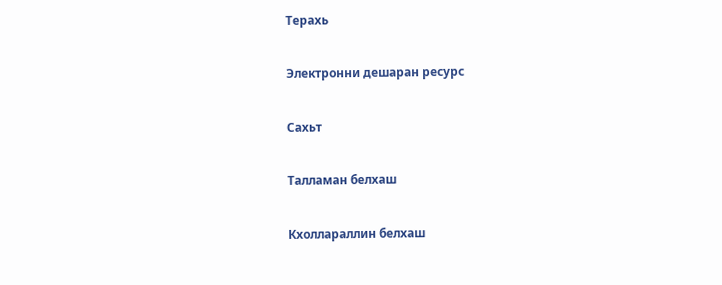Терахь

Электронни дешаран ресурс

Сахьт

Талламан белхаш

Кхоллараллин белхаш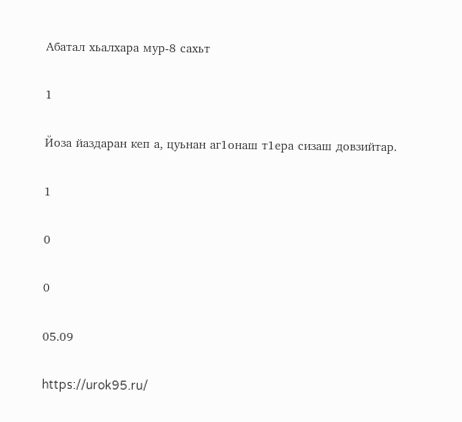Абатал хьалхара мур-8 сахьт

1

Йоза йаздаран кеп а, цуьнан аг1онаш т1ера сизаш довзийтар.

1

0

0

05.09

https://urok95.ru/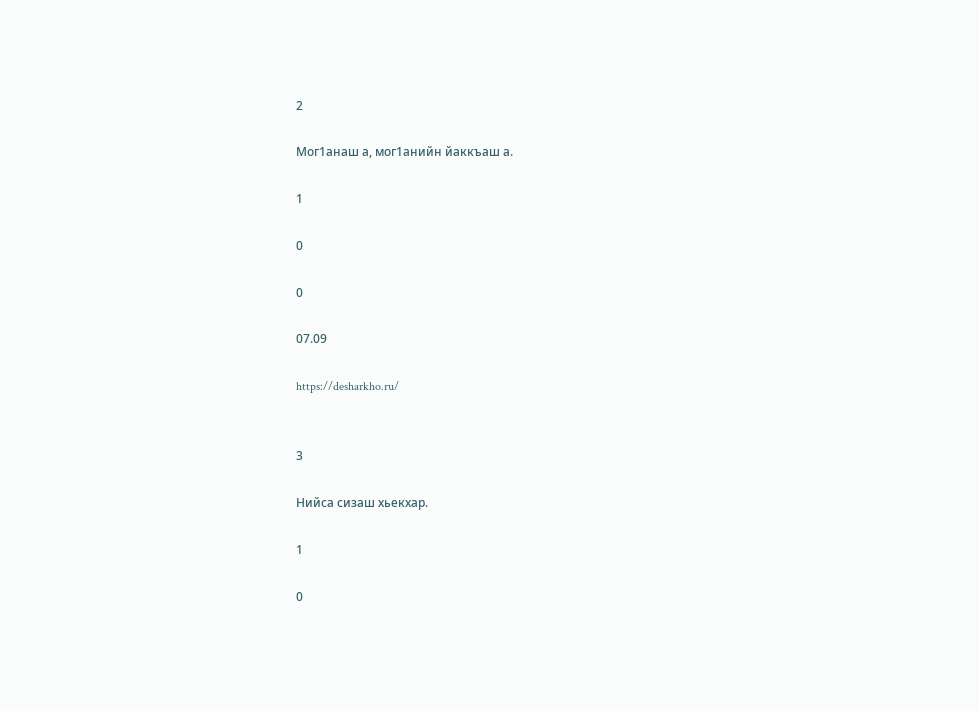2

Мог1анаш а, мог1анийн йаккъаш а.

1

0

0

07.09

https://desharkho.ru/


3

Нийса сизаш хьекхар.

1

0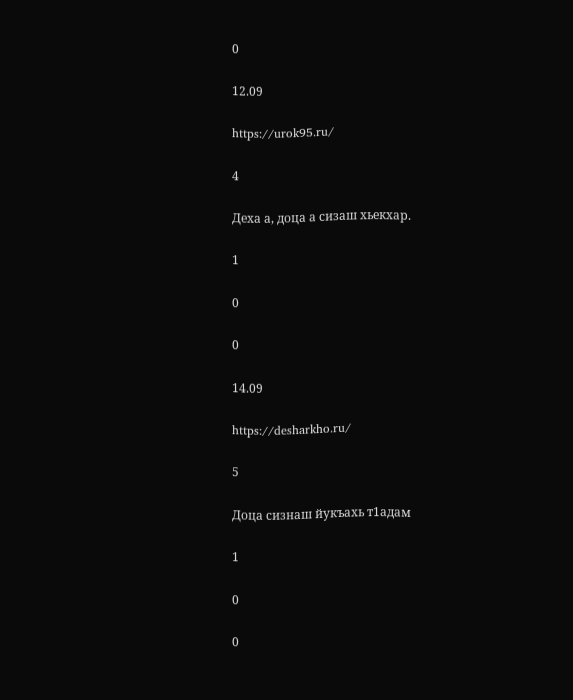0

12.09

https://urok95.ru/

4

Деха а, доца а сизаш хьекхар.

1

0

0

14.09

https://desharkho.ru/

5

Доца сизнаш йукъахь т1адам

1

0

0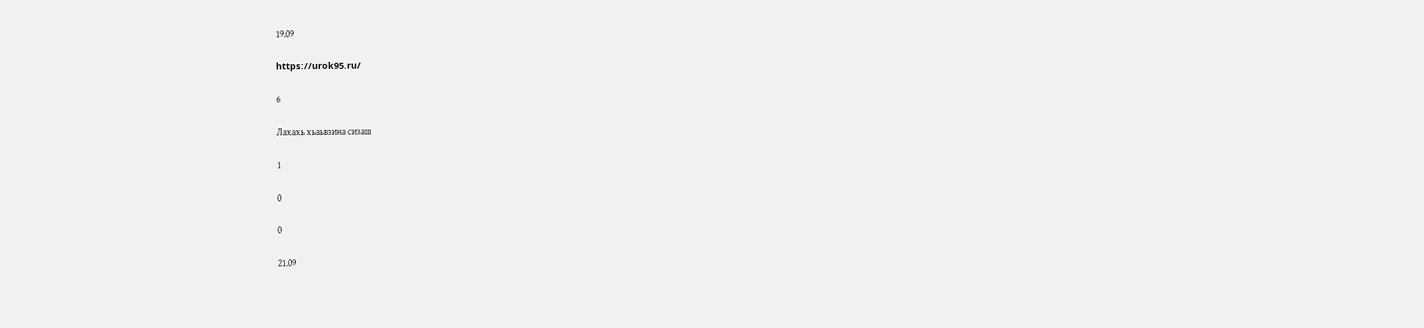19.09

https://urok95.ru/

6

Лахахь хьаьвзина сизаш

1

0

0

21.09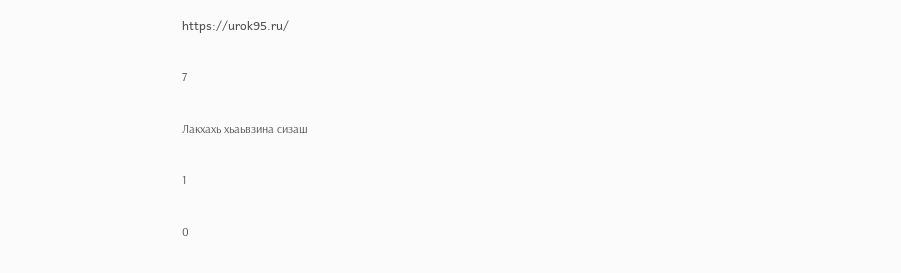https://urok95.ru/

7

Лакхахь хьаьвзина сизаш

1

0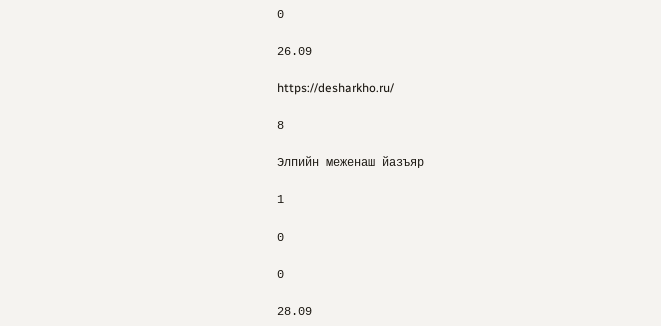0

26.09

https://desharkho.ru/

8

Элпийн меженаш йазъяр

1

0

0

28.09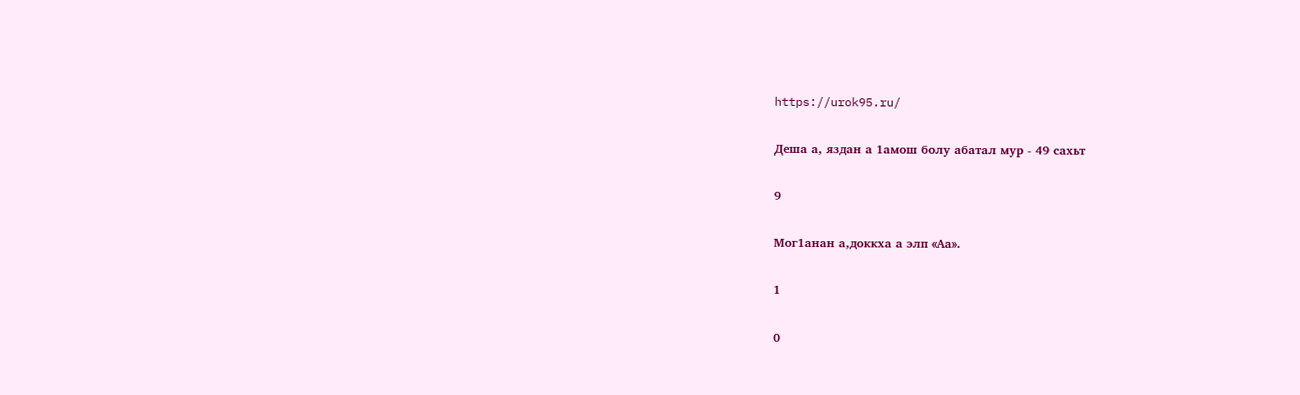https://urok95.ru/

Деша а, яздан а 1амош болу абатал мур - 49 сахьт

9

Мог1анан а,доккха а элп «Аа».

1

0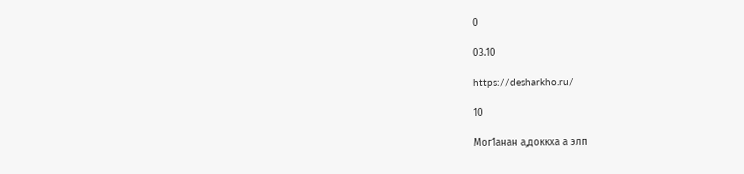0

03.10

https://desharkho.ru/

10

Мог1анан а,доккха а элп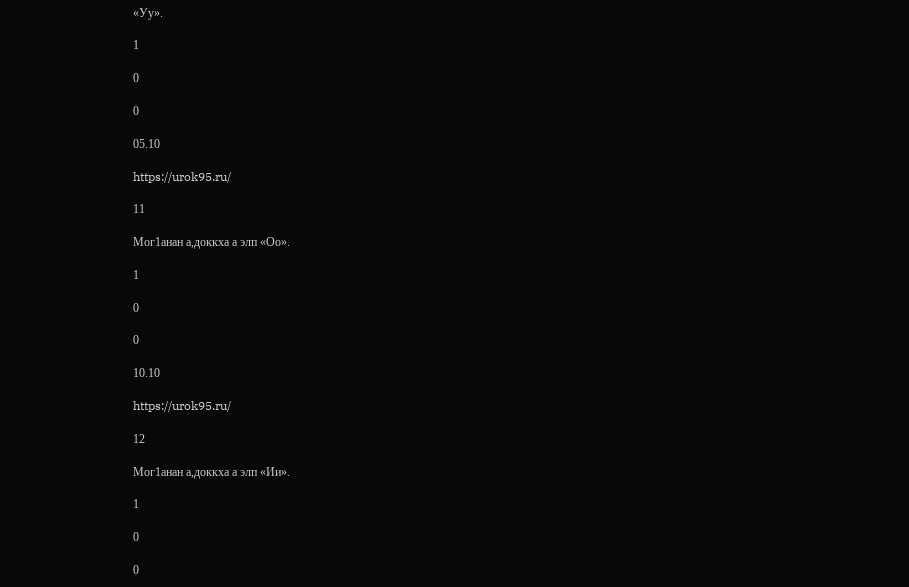«Уу».

1

0

0

05.10

https://urok95.ru/

11

Мог1анан а,доккха а элп «Оо».

1

0

0

10.10

https://urok95.ru/

12

Мог1анан а,доккха а элп «Ии».

1

0

0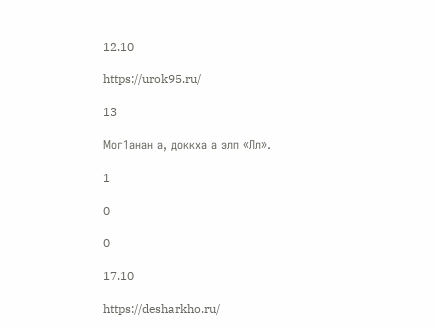12.10

https://urok95.ru/

13

Мог1анан а, доккха а элп «Лл».

1

0

0

17.10

https://desharkho.ru/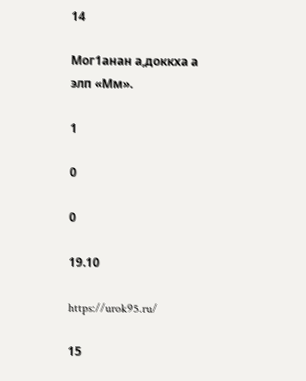14

Мог1анан а,доккха а элп «Мм».

1

0

0

19.10

https://urok95.ru/

15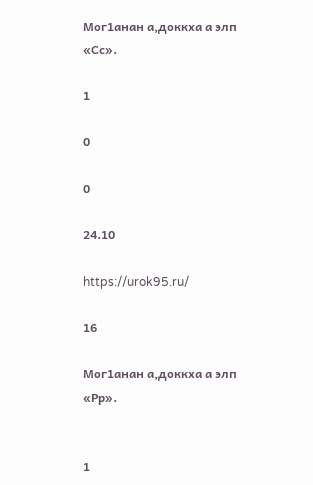Мог1анан а,доккха а элп «Сс».

1

0

0

24.10

https://urok95.ru/

16

Мог1анан а,доккха а элп «Рр».


1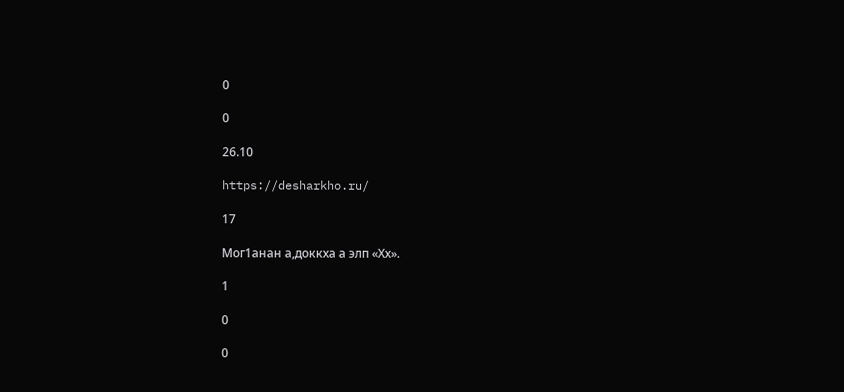0

0

26.10

https://desharkho.ru/

17

Мог1анан а,доккха а элп «Хх».

1

0

0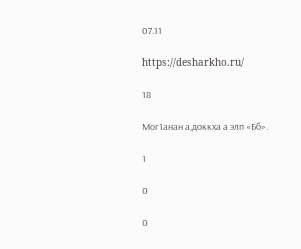07.11

https://desharkho.ru/

18

Мог1анан а,доккха а элп «Бб».

1

0

0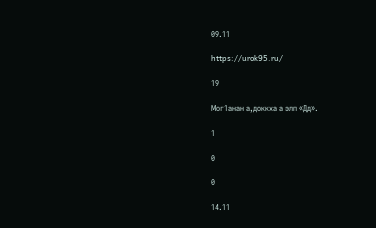09.11

https://urok95.ru/

19

Мог1анан а,доккха а элп «Дд».

1

0

0

14.11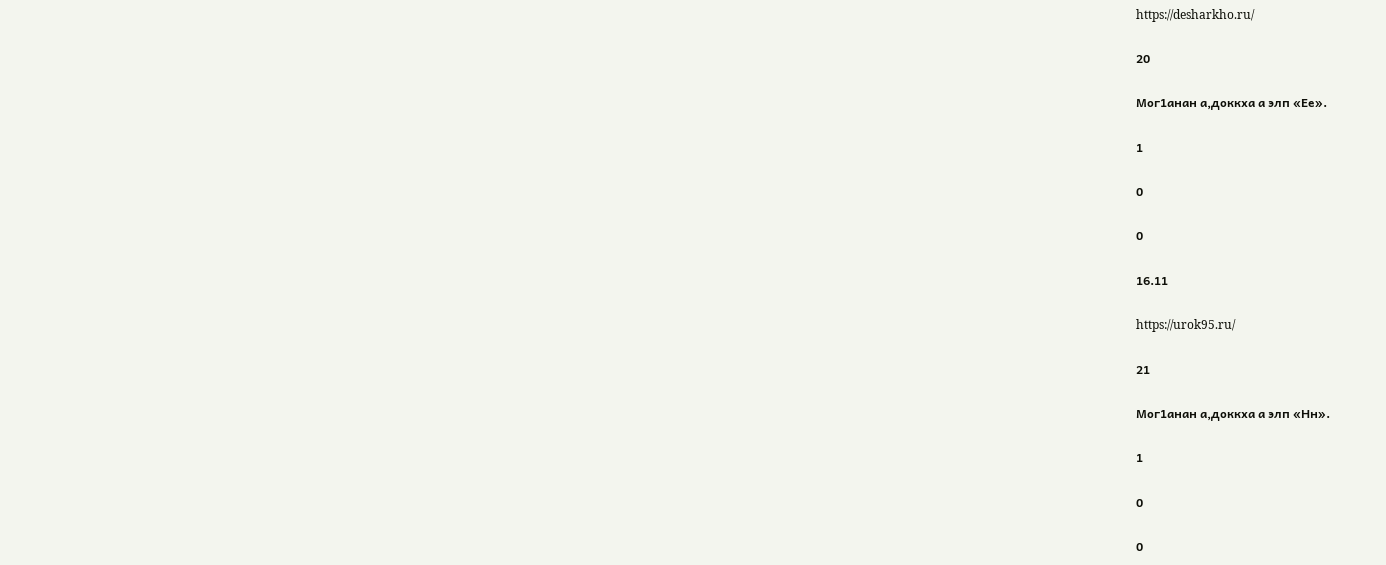https://desharkho.ru/

20

Мог1анан а,доккха а элп «Ее».

1

0

0

16.11

https://urok95.ru/

21

Мог1анан а,доккха а элп «Нн».

1

0

0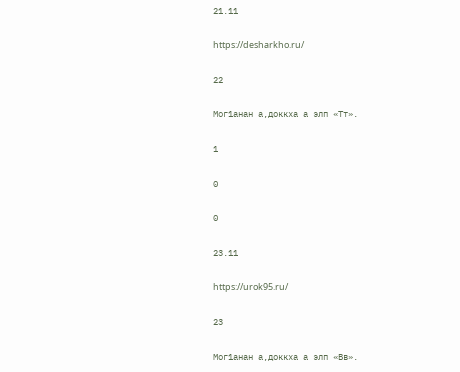21.11

https://desharkho.ru/

22

Мог1анан а,доккха а элп «Тт».

1

0

0

23.11

https://urok95.ru/

23

Мог1анан а,доккха а элп «Вв».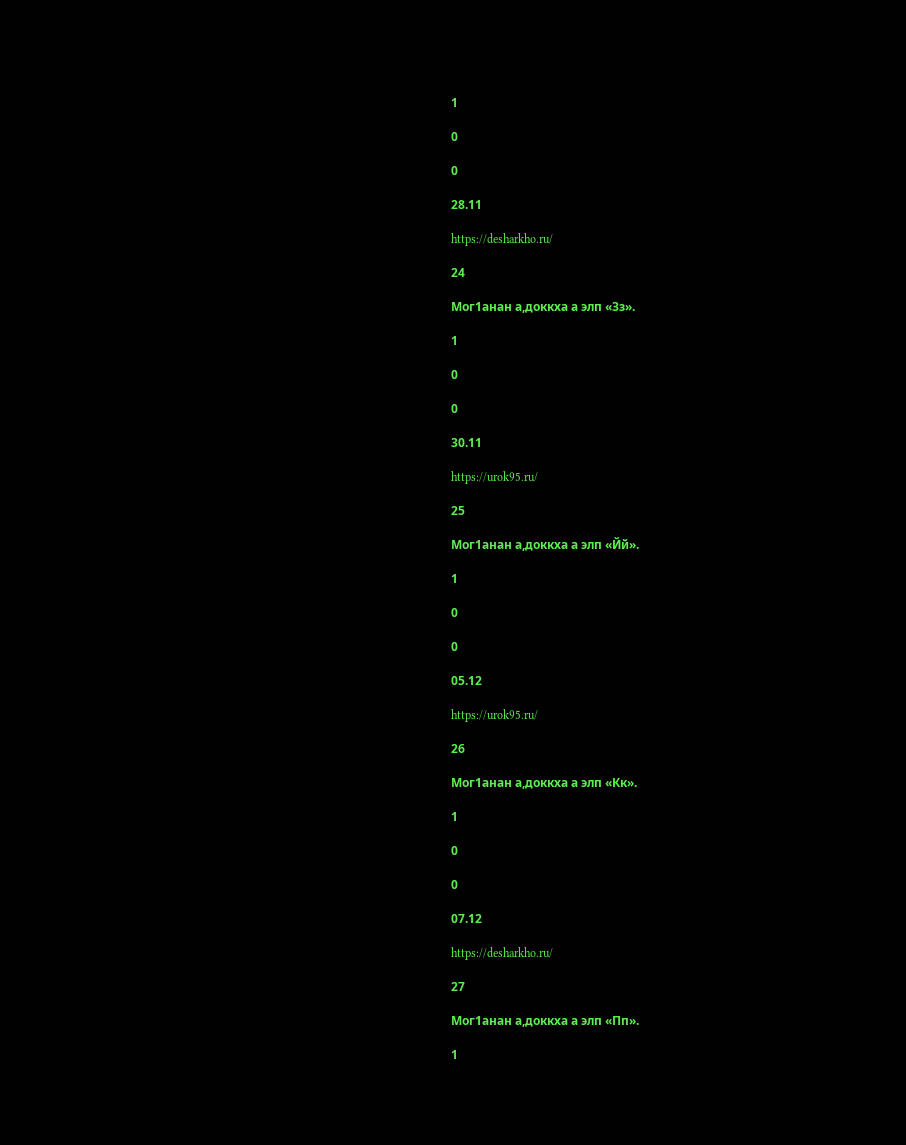1

0

0

28.11

https://desharkho.ru/

24

Мог1анан а,доккха а элп «Зз».

1

0

0

30.11

https://urok95.ru/

25

Мог1анан а,доккха а элп «Йй».

1

0

0

05.12

https://urok95.ru/

26

Мог1анан а,доккха а элп «Кк».

1

0

0

07.12

https://desharkho.ru/

27

Мог1анан а,доккха а элп «Пп».

1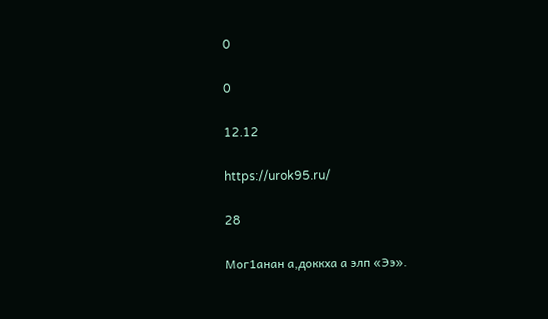0

0

12.12

https://urok95.ru/

28

Мог1анан а,доккха а элп «Ээ».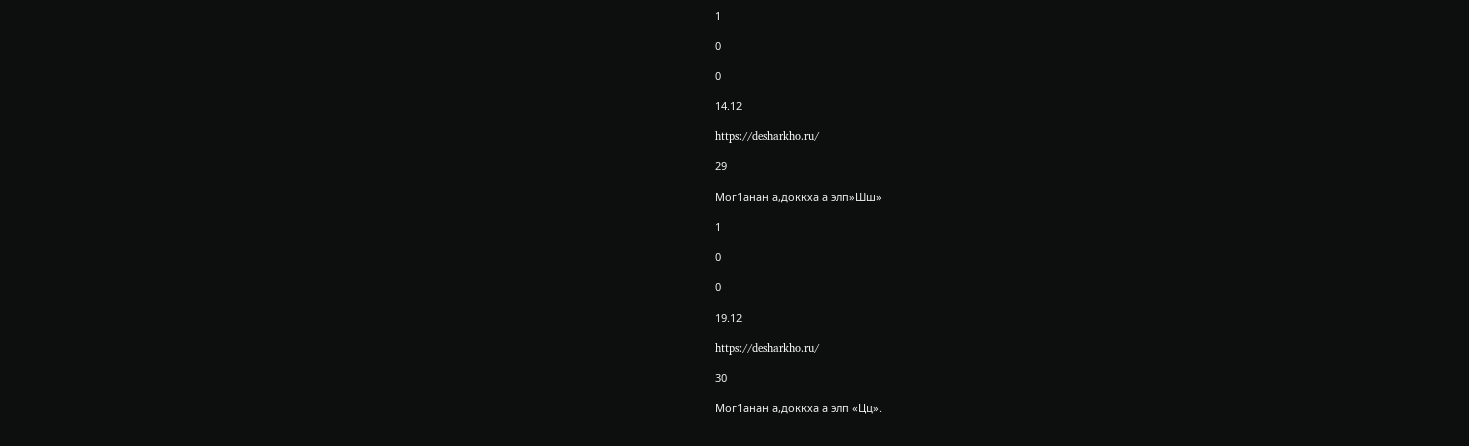1

0

0

14.12

https://desharkho.ru/

29

Мог1анан а,доккха а элп»Шш»

1

0

0

19.12

https://desharkho.ru/

30

Мог1анан а,доккха а элп «Цц».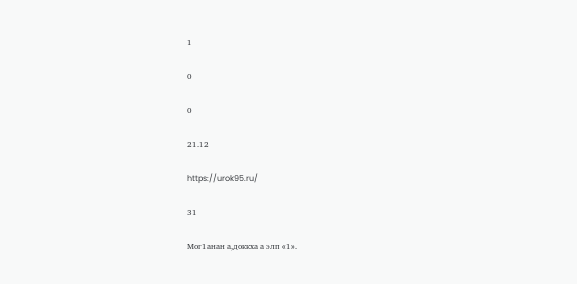1

0

0

21.12

https://urok95.ru/

31

Мог1анан а,доккха а элп «1».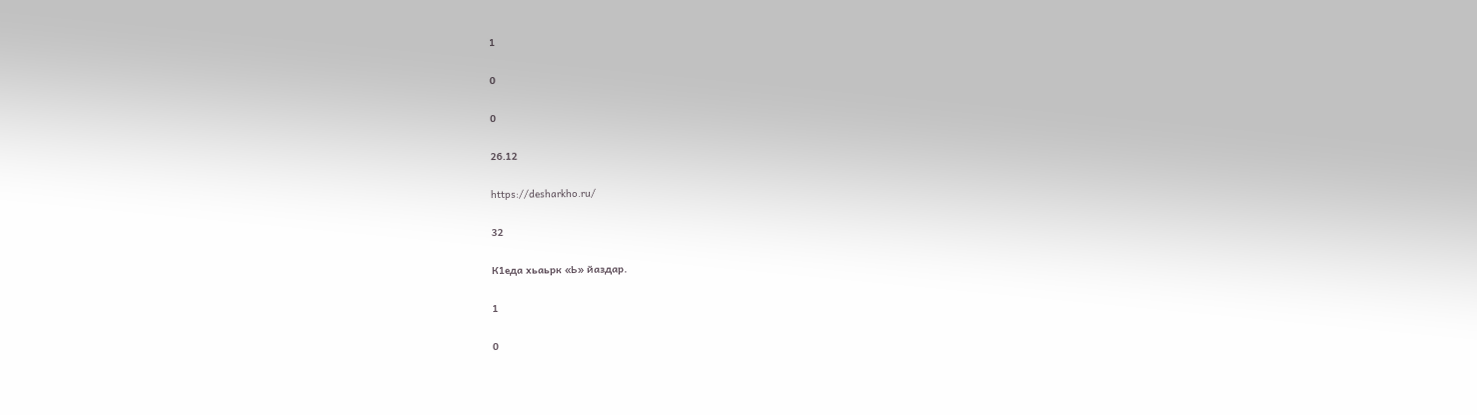1

0

0

26.12

https://desharkho.ru/

32

К1еда хьаьрк «Ь» йаздар.

1

0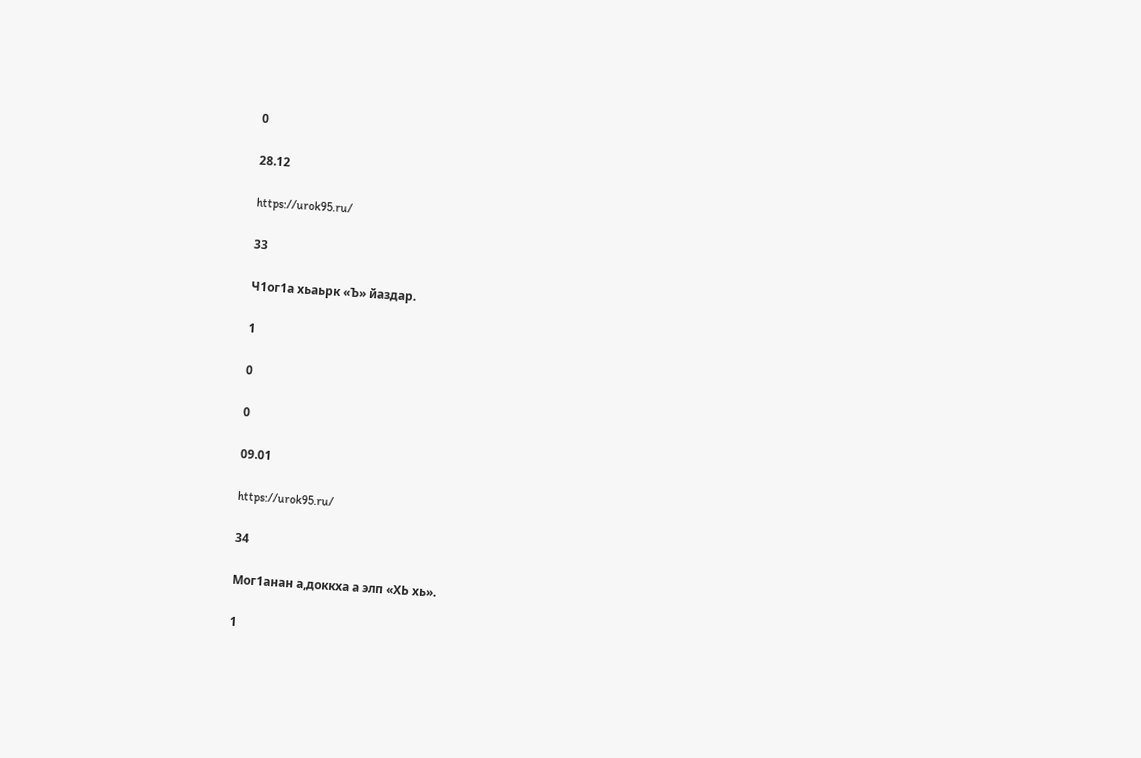0

28.12

https://urok95.ru/

33

Ч1ог1а хьаьрк «Ъ» йаздар.

1

0

0

09.01

https://urok95.ru/

34

Мог1анан а,доккха а элп «ХЬ хь».

1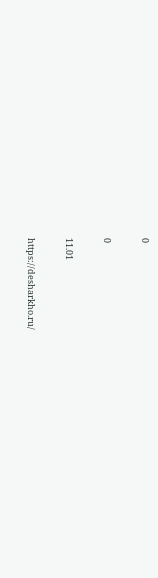0

0

11.01

https://desharkho.ru/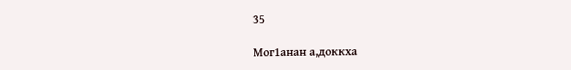35

Мог1анан а,доккха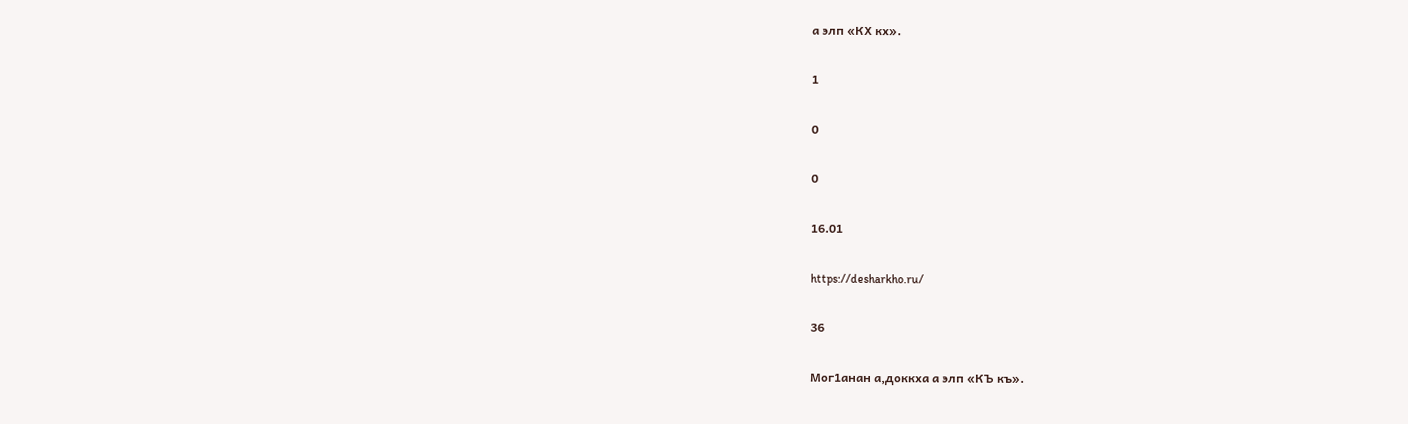а элп «КХ кх».

1

0

0

16.01

https://desharkho.ru/

36

Мог1анан а,доккха а элп «КЪ къ».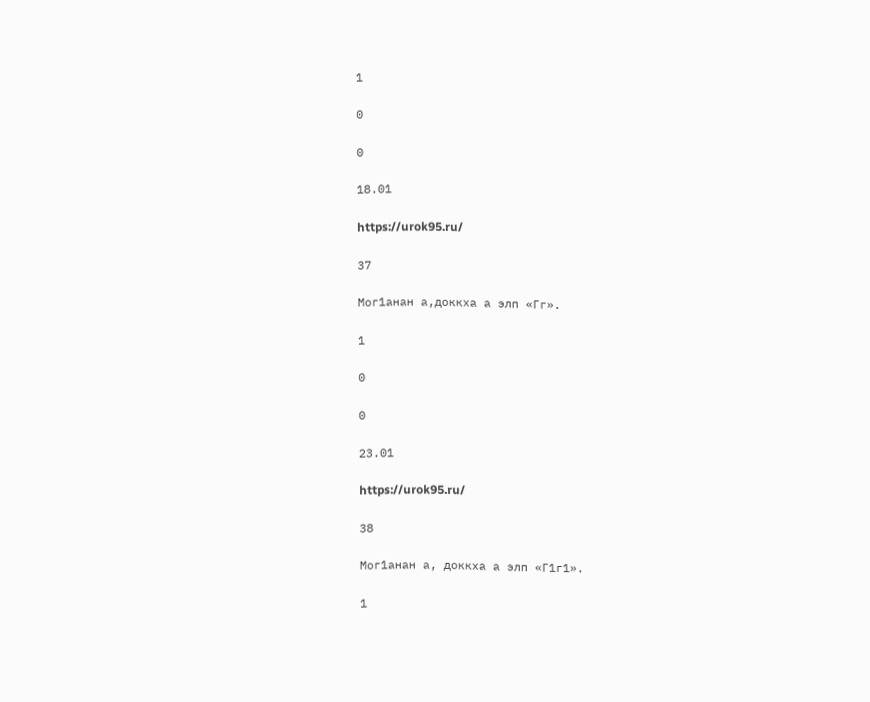1

0

0

18.01

https://urok95.ru/

37

Мог1анан а,доккха а элп «Гг».

1

0

0

23.01

https://urok95.ru/

38

Мог1анан а, доккха а элп «Г1г1».

1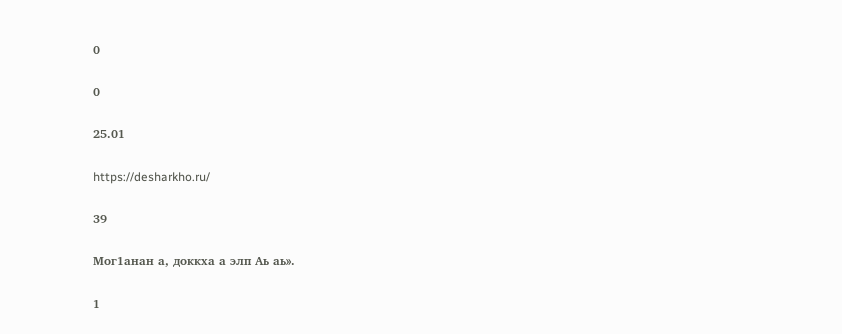0

0

25.01

https://desharkho.ru/

39

Мог1анан а, доккха а элп Аь аь».

1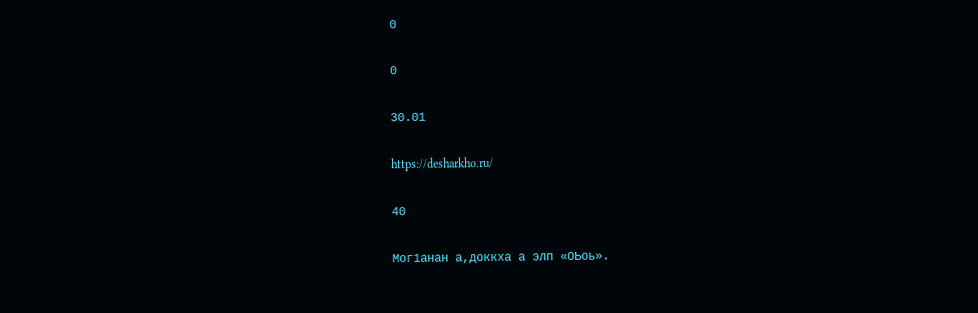0

0

30.01

https://desharkho.ru/

40

Мог1анан а,доккха а элп «ОЬоь».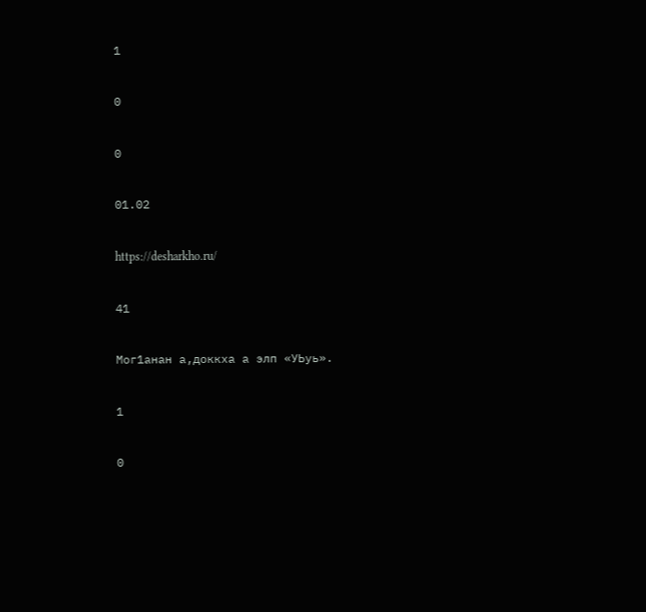1

0

0

01.02

https://desharkho.ru/

41

Мог1анан а,доккха а элп «УЬуь».

1

0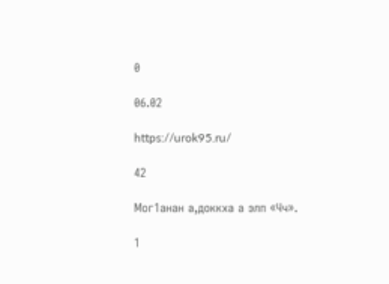0

06.02

https://urok95.ru/

42

Мог1анан а,доккха а элп «Чч».

1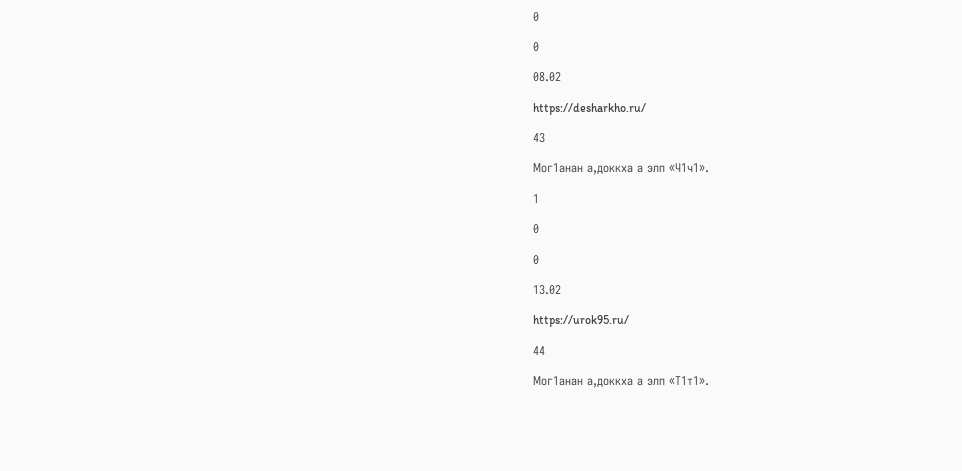0

0

08.02

https://desharkho.ru/

43

Мог1анан а,доккха а элп «Ч1ч1».

1

0

0

13.02

https://urok95.ru/

44

Мог1анан а,доккха а элп «Т1т1».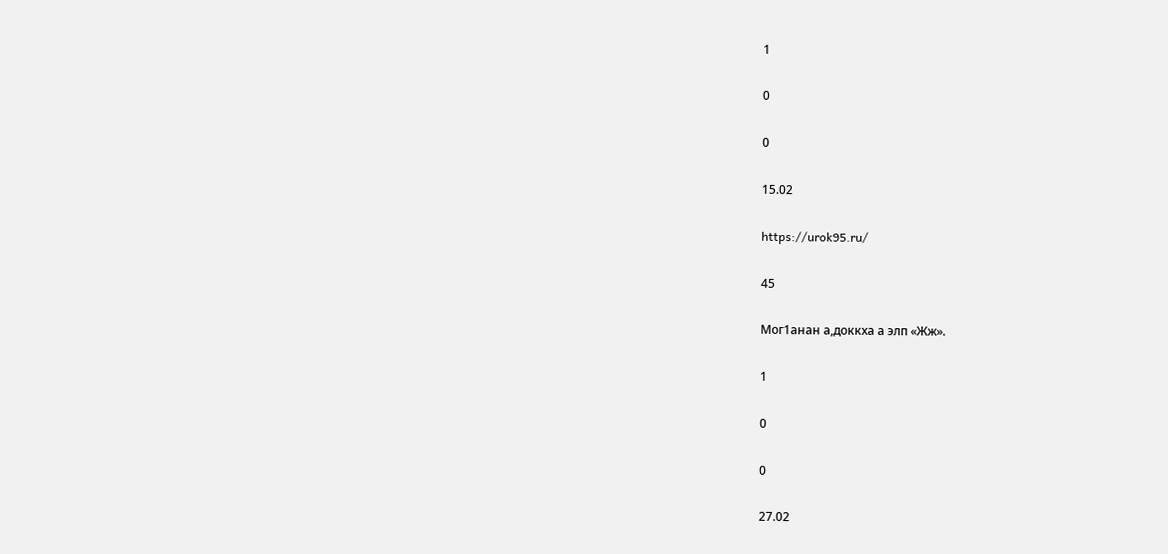1

0

0

15.02

https://urok95.ru/

45

Мог1анан а,доккха а элп «Жж».

1

0

0

27.02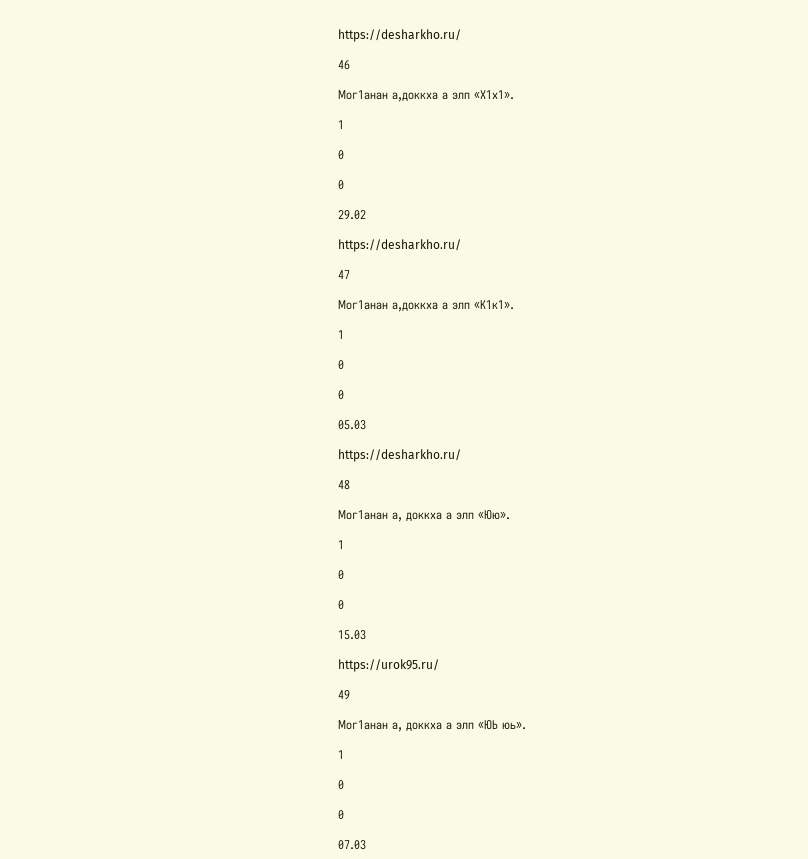https://desharkho.ru/

46

Мог1анан а,доккха а элп «Х1х1».

1

0

0

29.02

https://desharkho.ru/

47

Мог1анан а,доккха а элп «К1к1».

1

0

0

05.03

https://desharkho.ru/

48

Мог1анан а, доккха а элп «Юю».

1

0

0

15.03

https://urok95.ru/

49

Мог1анан а, доккха а элп «ЮЬ юь».

1

0

0

07.03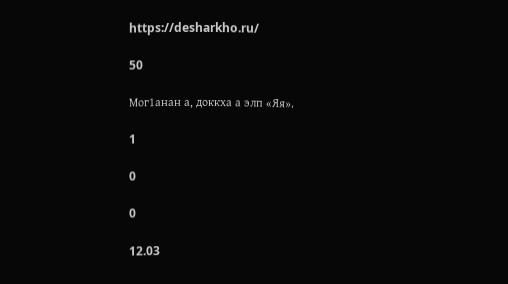https://desharkho.ru/

50

Мог1анан а, доккха а элп «Яя».

1

0

0

12.03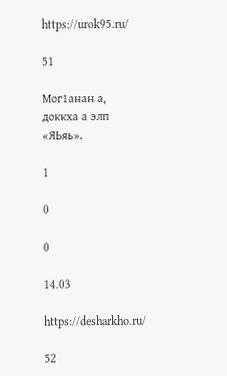https://urok95.ru/

51

Мог1анан а, доккха а элп «ЯЬяь».

1

0

0

14.03

https://desharkho.ru/

52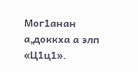Мог1анан а,доккха а элп «Ц1ц1».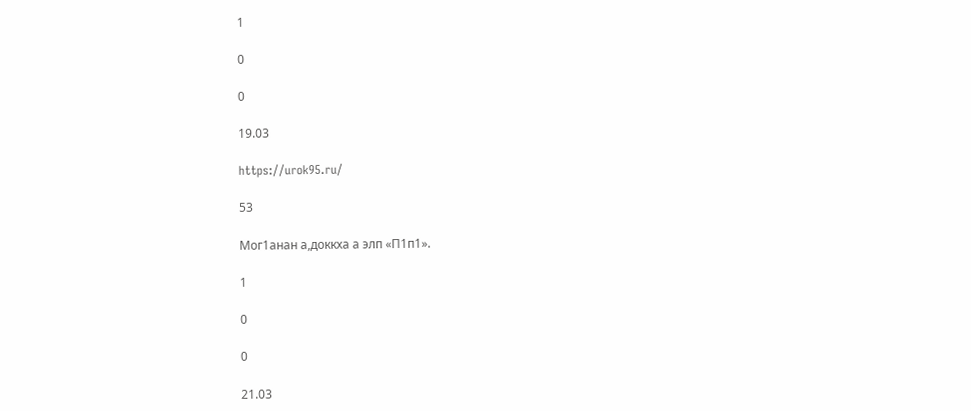1

0

0

19.03

https://urok95.ru/

53

Мог1анан а,доккха а элп «П1п1».

1

0

0

21.03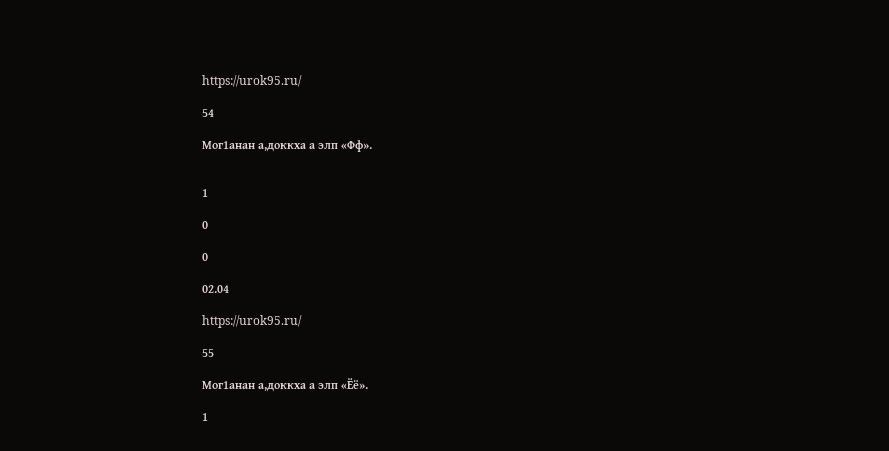https://urok95.ru/

54

Мог1анан а,доккха а элп «Фф».


1

0

0

02.04

https://urok95.ru/

55

Мог1анан а,доккха а элп «Ёё».

1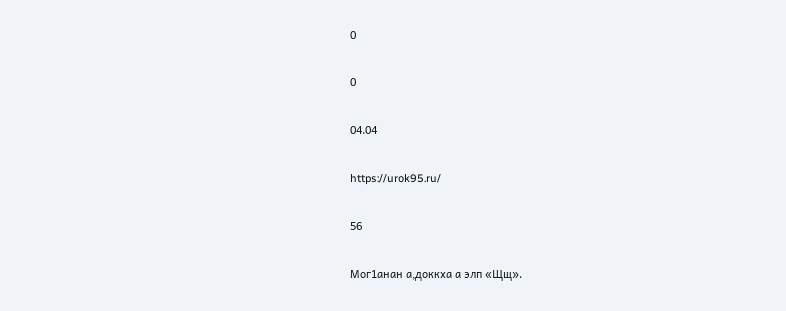0

0

04.04

https://urok95.ru/

56

Мог1анан а,доккха а элп «Щщ».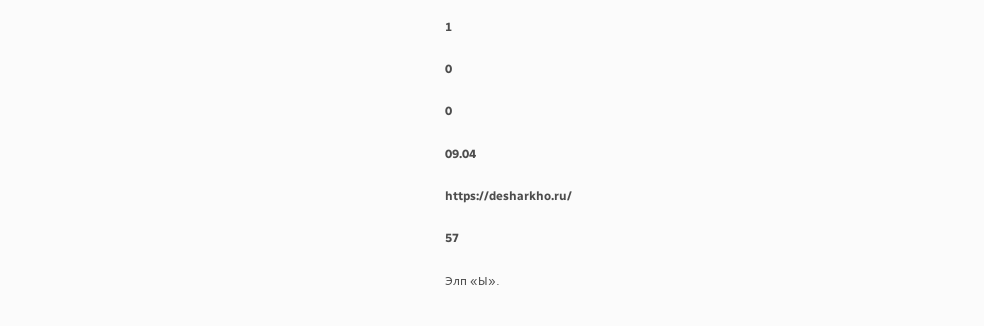1

0

0

09.04

https://desharkho.ru/

57

Элп «Ы».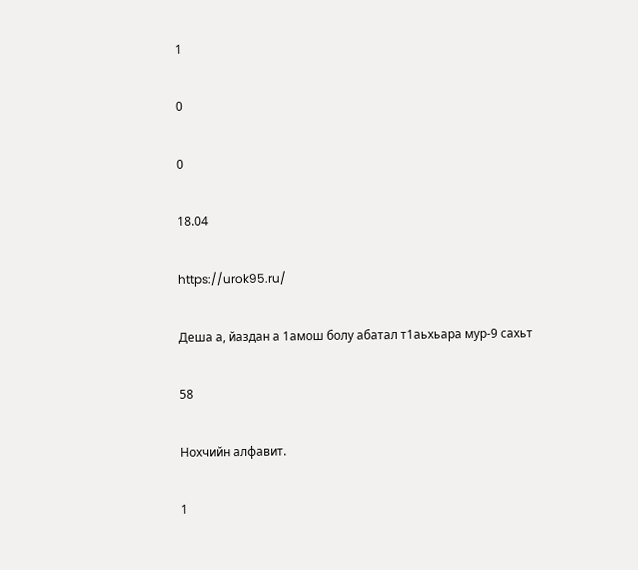1

0

0

18.04

https://urok95.ru/

Деша а, йаздан а 1амош болу абатал т1аьхьара мур-9 сахьт

58

Нохчийн алфавит.

1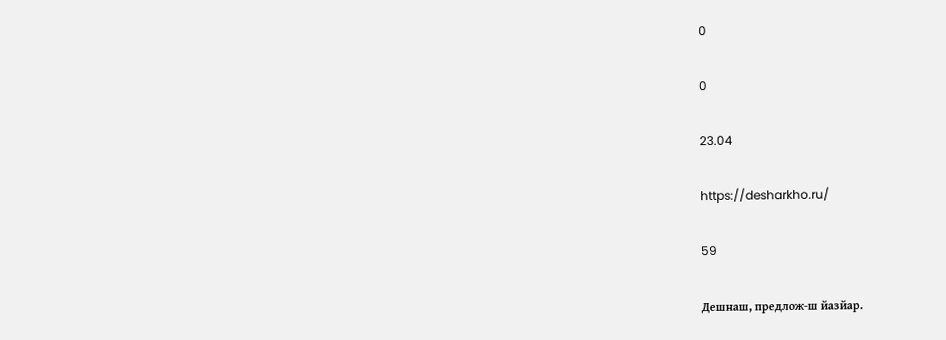0

0

23.04

https://desharkho.ru/

59

Дешнаш, предлож-ш йазйар.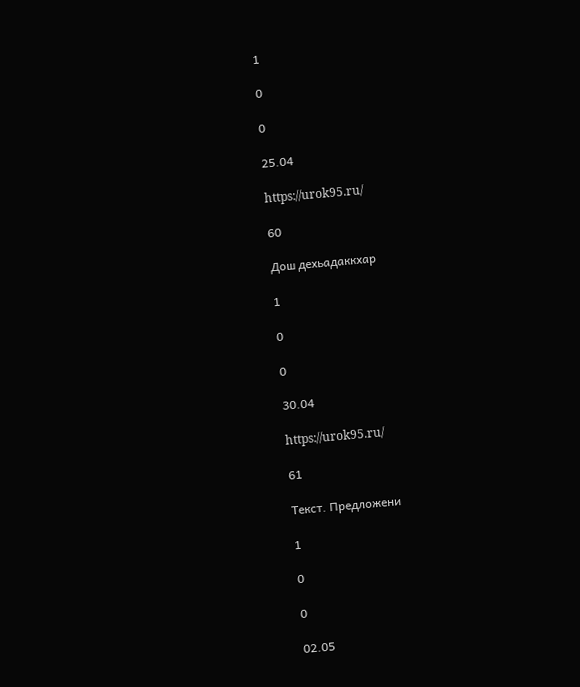1

0

0

25.04

https://urok95.ru/

60

Дош дехьадаккхар

1

0

0

30.04

https://urok95.ru/

61

Текст. Предложени

1

0

0

02.05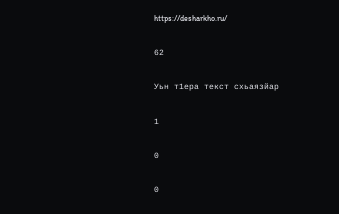https://desharkho.ru/

62

Уьн т1ера текст схьаязйар

1

0

0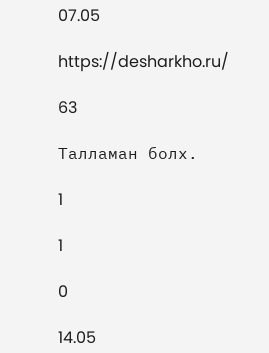07.05

https://desharkho.ru/

63

Талламан болх.

1

1

0

14.05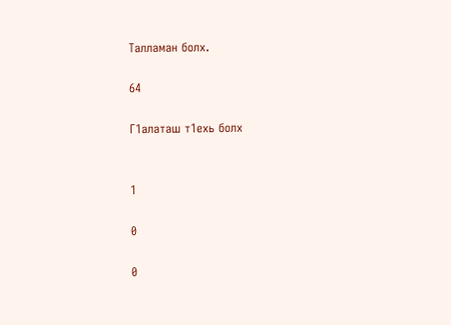Талламан болх.

64

Г1алаташ т1ехь болх


1

0

0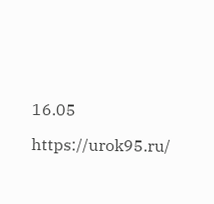16.05

https://urok95.ru/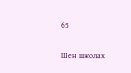65

Шен школах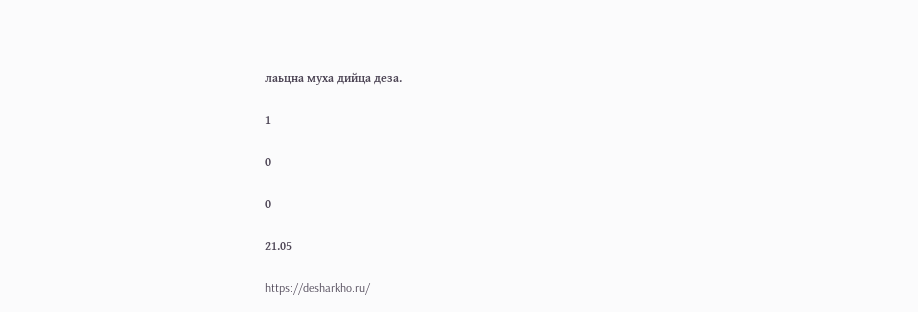лаьцна муха дийца деза.

1

0

0

21.05

https://desharkho.ru/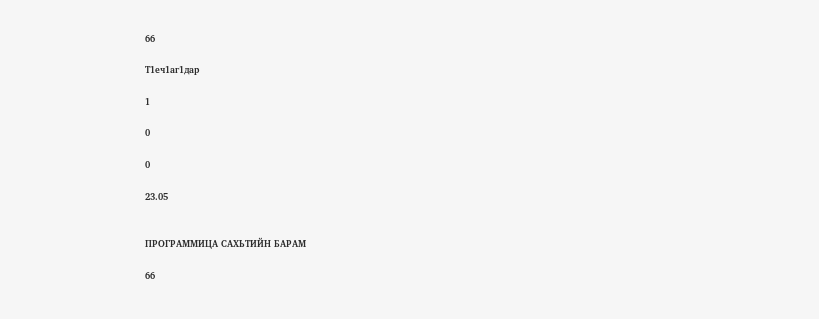66

Т1еч1аг1дар

1

0

0

23.05


ПРОГРАММИЦА САХЬТИЙН БАРАМ

66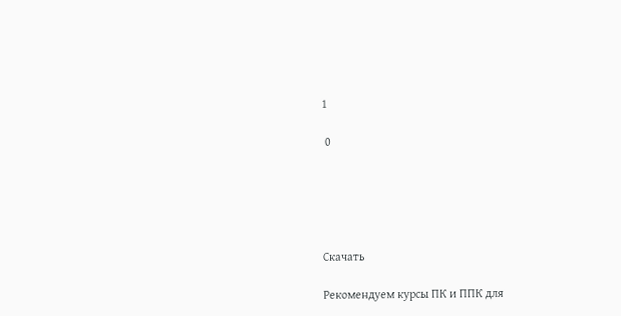1

 0





Скачать

Рекомендуем курсы ПК и ППК для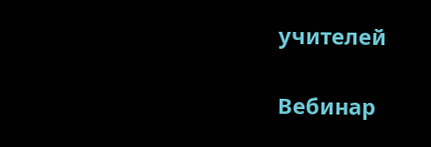учителей

Вебинар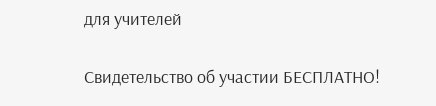для учителей

Свидетельство об участии БЕСПЛАТНО!